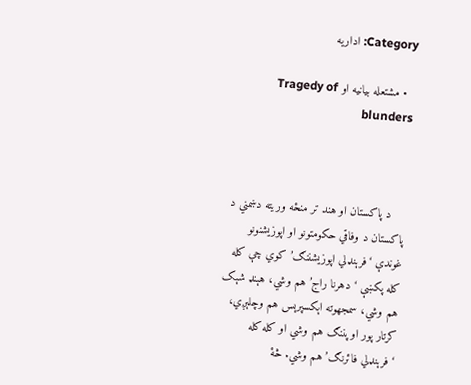Category: اداريه

  • مشتعله بیانیه او Tragedy of blunders



    د پاکستان او هند تر منځه وریته دښمني د پاکستان د وفاقي حکومتونو او اپوزیشنونو غوندې ‘فرېنډلي اپوزیشننګ’ کوي چې کله کله پکښې ‘دهرنا راج’ هم وشي، هېنډ شېک هم وشي، سمجهوته اېکسپرېس هم وچلېږي، کرتار پور اوپننګ هم وشي او کله کله ‘فرېنډلي فائرنګ’ هم وشي. څۀ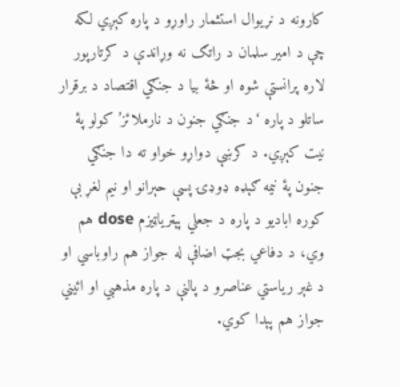کارونه د نړیوال استثمار راوړو د پاره کېږي لکه چې د امیر سلمان د راتګ نه وړاندې د کرتارپور لاره پرانستې شوه او څۀ بیا د جنګي اقتصاد د برقرار ساتلو د پاره ‘د جنګي جنون د نارملائز’ کولو پۀ نیت کېږي. د کرښې دواړو خواو ته دا جنګي جنون پۀ نیمه ګېډه ډوډۍ پسې حېرانو او نیم لغړ بې کوره ابادیو د پاره د جعلي پېټریاټیزم dose هم وي، د دفاعي بجټ اضافې له جواز هم راوباسي او د غېر ریاستي عناصرو د پالنې د پاره مذهبي او ائیني جواز هم پېدا کوي.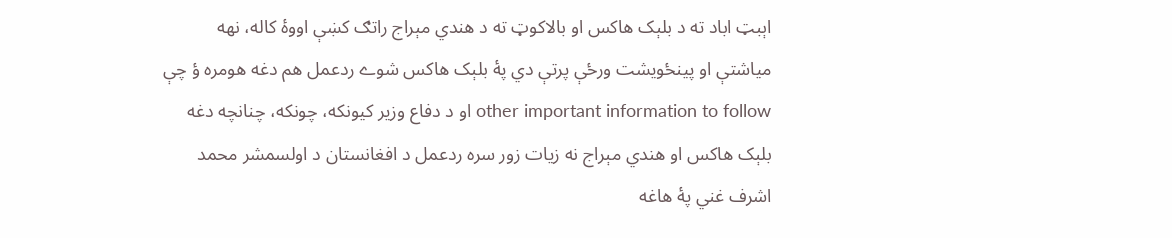اېبټ اباد ته د بلېک هاکس او بالاکوټ ته د هندي مېراج راتګ کښې اووۀ کاله، نهه میاشتې او پینځویشت ورځې پرتې دي پۀ بلېک هاکس شوے ردعمل هم دغه هومره ؤ چې other important information to follow او د دفاع وزیر کیونکه، چونکه، چنانچه دغه بلېک هاکس او هندي مېراج نه زیات زور سره ردعمل د افغانستان د اولسمشر محمد اشرف غني پۀ هاغه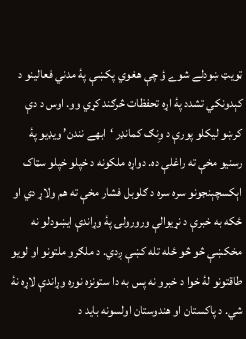ټویټ ښودلے شوے ؤ چې هغوي پکښې پۀ مدني فعالینو د کېدونکي تشدد پۀ اړه تحفظات څرګند کړي وو. اوس د دې کرښو لیکلو پورې د وِنګ کمانډر ‘ابهے نندن’ ویډیو پۀ رسنیو مخې ته راغلې ده. دواړه ملکونه د خپلو خپلو سټاک اېکسچېنجونو سره سره د ګلوبل فشار مخې ته هم ولاړ دي او ځکه به خبرې د نړیوالې ورورولۍ پۀ وړاندې ایښودلو نه مخکښې څو څو ځله تله کښې ږدي. د ملګرو ملتونو او لویو طاقتونو لۀ خوا د خبرو نه پس به دا ستونزه نوره وړاندې لاړه نۀ شي. د پاکستان او هندوستان اولسونه باید د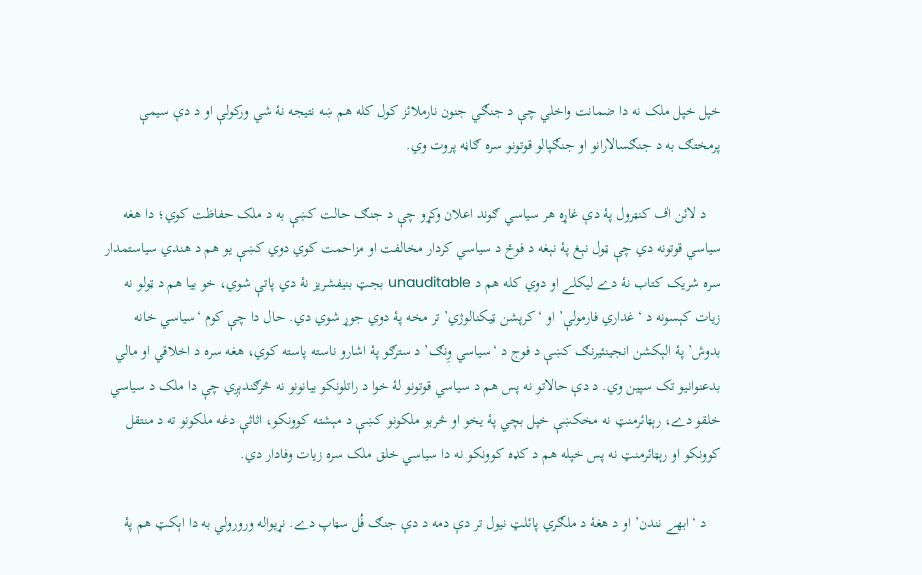خپل خپل ملک نه دا ضمانت واخلي چې د جنګي جنون نارملائز کول کله هم ښه نتیجه نۀ شي ورکولې او د دې سیمې پرمختګ به د جنګسالارانو او جنګپالو قوتونو سره ګاڼه پروت وي.

    د لائن اٰف کنټرول پۀ دې غاړه هر سیاسي ګوند اعلان وکړو چې د جنګ حالت کښې به د ملک حفاظت کوي؛ دا هغه سیاسي قوتونه دي چې ټول نېغ پۀ نېغه د فوځ د سیاسي کردار مخالفت او مزاحمت کوي دوي کښې یو هم د هندي سیاستمدار سره شریک کتاب نۀ دے لیکلے او دوي کله هم د unauditable بجټ بنیفشریز نۀ دي پاتې شوي، خو بیا هم د ټولو نه زیات کېسونه د ‘غداري فارمولې’ او ‘کرپشن ټیکنالوژي’ تر مخه پۀ دوي جوړ شوي دي. حال دا چې کوم ‘سیاسي خانه بدوش’ پۀ الېکشن انجینئیرنګ کښې د فوج د ‘سیاسي وِنګ’ د سترګو پۀ اشارو ناسته پاسته کوي، هغه سره د اخلاقي او مالي بدعنوانیو تک سپین وي. د دې حالاتو نه پس هم د سیاسي قوتونو لۀ خوا د راتلونکو بیانونو نه څرګندېږي چې دا ملک د سیاسي خلقو دے، رېټائرمنټ نه مخکښې خپل بچي پۀ یخو او څربو ملکونو کښې د مېشته کوونکو، اثاثې دغه ملکونو ته د منتقل کوونکو او رېټائرمنټ نه پس خپله هم د کډه کوونکو نه دا سیاسي خلق ملک سره زیات وفادار دي.

    د ‘ابهے نندن’ او د هغۀ د ملګري پائلټ نیول تر دې دمه د دې جنګ فُل سټاپ دے. نړیواله ورورولي به دا اېکټ هم پۀ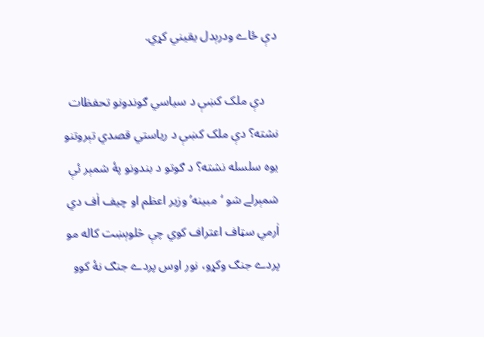دې ځاے ودرېدل یقیني کړي.

    دې ملک کښې د سیاسي ګوندونو تحفظات نشته؟ دې ملک کښې د ریاستي قصدي تېروتنو یوه سلسله نشته؟ د ګوتو د بندونو پۀ شمېر ئې شمېرلے شو ‘مبینه’ وزیر اعظم او چیف اٰف دي اٰرمي سټاف اعتراف کوي چې څلوېښت کاله مو پردے جنګ وکړو، نور اوس پردے جنګ نۀ کوو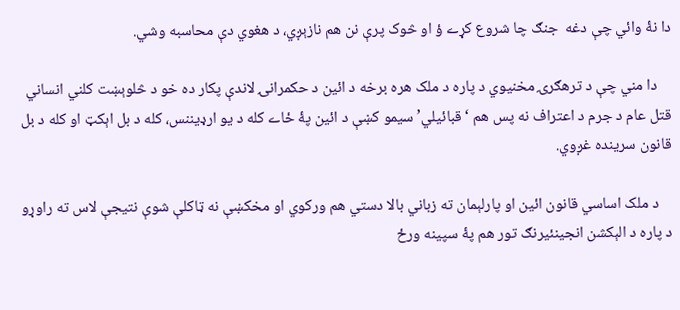دا نۀ وائي چې دغه  جنګ چا شروع کړے ؤ او څوک پرې نن هم نازېږي، د هغوي دې محاسبه وشي.

    دا مني چې د ترهګرۍ مخنیوي د پاره د ملک هره برخه د ائین د حکمرانۍ لاندې پکار ده خو د څلوېښت کلني انساني قتل عام د جرم د اعتراف نه پس هم ‘قبائیلي’ سیمو کښې د ائین پۀ ځاے کله د یو ارډیننس، کله د بل اېکټ او کله د بل قانون سرینده غږوي.

    د ملک اساسي قانون ائین او پارلېمان ته زباني بالا دستي هم ورکوي او مخکښې نه ټاکلې شوې نتیجې لاس ته راوړو د پاره د الېکشن انجینئیرنګ تور هم پۀ سپینه ورځ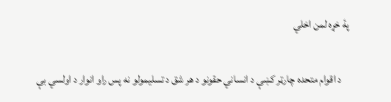پۀ خړه لمن اخلي

    د اقوام متحده چارټر کښې د انساني حقونو د هر شق د تسلیمولو نه پس راو انوار د اولسي بې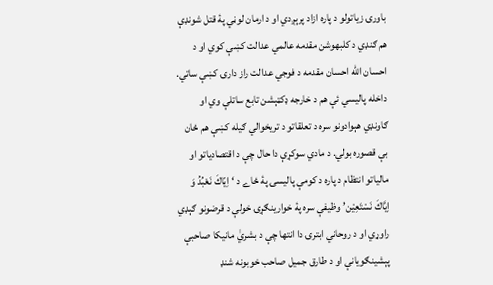باورۍ زیاتولو د پاره ازاد پرېږدي او د ارمان لوڼي پۀ قتل شونډې هم ګنډي د کلبهوشن مقدمه عالمي عدالت کښې کوي او د احسان الله احسان مقدمه د فوجي عدالت راز دارۍ کښې ساتي. داخله پالیسي ئې هم د خارجه ډکټېشن تابع ساتلې وي او ګاونډي هېوادونو سره د تعلقاتو د تریخوالي ګیله کښې هم ځان بې قصوره بولي. د مادي سوکړې دا حال چې د اقتصادیاتو او مالیاتو انتظام د پاره د کومې پالیسۍ پۀ ځاے د ‘اِیّاكَ نَعْبُدُ وَ اِیَّاكَ نَسْتَعِیْن’ وظیفې سره پۀ خوارینګړۍ خولې د قرضونو ګېډي راوړي او د روحاني ابترۍ دا انتها چې د بشريٰ مانیکا صاحبې پېشینګویانې او د طارق جمیل صاحب خوبونه شنډ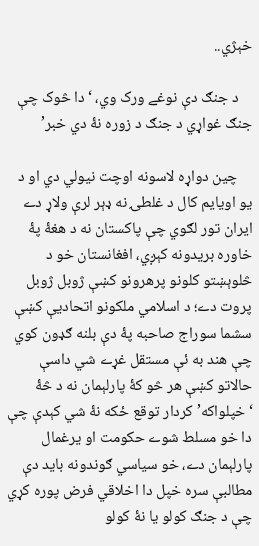خېژي..

    د جنګ دې نوغے ورک وي، ‘دا څوک چې جنګ غواړي د جنګ د زوره نۀ دي خبر’

    چین دواړه لاسونه اوچت نیولي دي او د یو اویایم کال د غلطۍ نه ډېر لرې ولاړ دے ایران تور لګوي چې پاکستان نه د هغۀ پۀ خاوره بریدونه کېږي، افغانستان خو د څلوېښتو کلونو پرهرونو کښې ژوبل ژوبل پروت دے؛ د اسلامي ملکونو اتحادیې کښې سشما سوراج صاحبه پۀ دې بلنه ګډون کوي چې هند به ئې مستقل غړے شي داسې حالاتو کښې هر څو کۀ پارلېمان نه د څۀ ‘خپلواکه’ کردار توقع ځکه نۀ شي کېدې چې دا خو مسلط شوے حکومت او یرغمال پارلېمان دے، خو سیاسي ګوندونه باید دې مطالبې سره خپل دا اخلاقي فرض پوره کړي چې د جنګ کولو یا نۀ کولو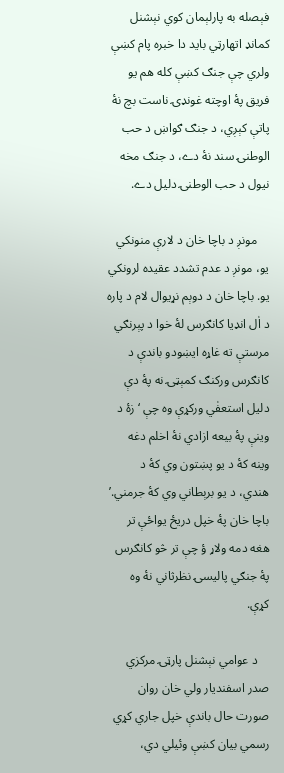فېصله به پارلېمان کوي نېشنل کمانډ اتهارټي باید دا خبره پام کښې ولري چې جنګ کښې کله هم یو فریق پۀ اوچته غونډۍ ناست بچ نۀ پاتې کېږي، د جنګ ګواښ د حب الوطنۍ سند نۀ دے، د جنګ مخه نیول د حب الوطنۍ دلیل دے.

    مونږ د باچا خان د لارې منونکي یو، مونږ د عدم تشدد عقیده لرونکي یو. باچا خان د دوېم نړیوال لام د پاره د اٰل انډیا کانګرس لۀ خوا د پېرنګي مرستې ته غاړه ایښودو باندې د کانګرس ورکنګ کمېټۍ نه پۀ دې دلیل استعفٰي ورکړې وه چې ‘زۀ د وینې پۀ بیعه ازادي نۀ اخلم دغه وینه کۀ د یو پښتون وي کۀ د هندي، د یو برېطاني وي کۀ جرمني.’ باچا خان پۀ خپل دریځ یواځې تر هغه دمه ولاړ ؤ چې تر څو کانګرس پۀ جنګي پالیسۍ نظرثاني نۀ وه کړې.

    د عوامي نېشنل پارټۍ مرکزي صدر اسفندیار ولي خان روان صورت حال باندې خپل جاري کړي رسمي بیان کښې وئیلي دي،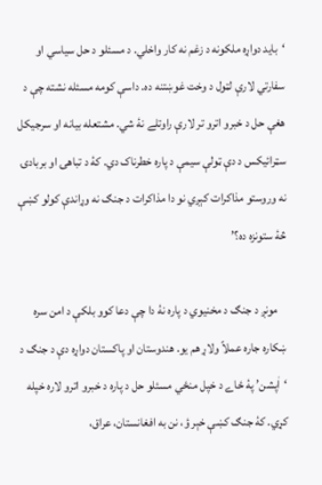‘باید دواړه ملکونه د زغم نه کار واخلي. د مسئلو د حل سیاسي او سفارتي لارې لټول د وخت غوښتنه ده. داسې کومه مسئله نشته چې د هغې حل د خبرو اترو تر لارې راوتلے نۀ شي. مشتعله بیانه او سرجیکل سټرائیکس د دې ټولې سیمې د پاره خطرناک دي. کۀ د تباهۍ او بربادۍ نه وروستو مذاکرات کېږي نو دا مذاکرات د جنګ نه وړاندې کولو کښې څۀ ستونزه ده؟’

    مونږ د جنګ د مخنیوي د پاره نۀ دا چې دعا کوو بلکې د امن سره ښکاره جاره عملاً ولاړ هم یو. هندوستان او پاکستان دواړه دې د جنګ د ‘اٰپشن’ پۀ ځاے د خپل منځي مسئلو حل د پاره د خبرو اترو لاره خپله کړي. کۀ جنګ کښې خېر ؤ، نن به افغانستان، عراق،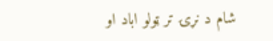شام د نړۍ تر ټولو اباد او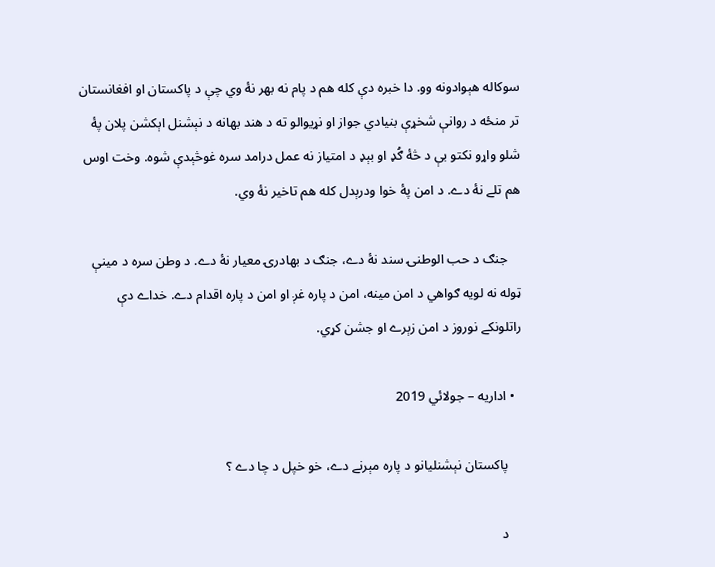سوکاله هېوادونه وو. دا خبره دې کله هم د پام نه بهر نۀ وي چې د پاکستان او افغانستان تر منځه د روانې شخړې بنیادي جواز او نړیوالو ته د هند بهانه د نېشنل اېکشن پلان پۀ شلو واړو نکتو بې د څۀ ګُډ او بېډ د امتیاز نه عمل درامد سره غوڅېدې شوه. وخت اوس هم تلے نۀ دے. د امن پۀ خوا ودرېدل کله هم تاخیر نۀ وي.

    جنګ د حب الوطنۍ سند نۀ دے، جنګ د بهادرۍ معیار نۀ دے. د وطن سره د مینې ټوله نه لویه ګواهي د امن مینه، امن د پاره غږ او امن د پاره اقدام دے. خداے دې راتلونکے نوروز د امن زېرے او جشن کړي.

  • اداريه – جولائي 2019

    پاکستان نېشنلیانو د پاره مېرنے دے، خو خپل د چا دے ؟

    د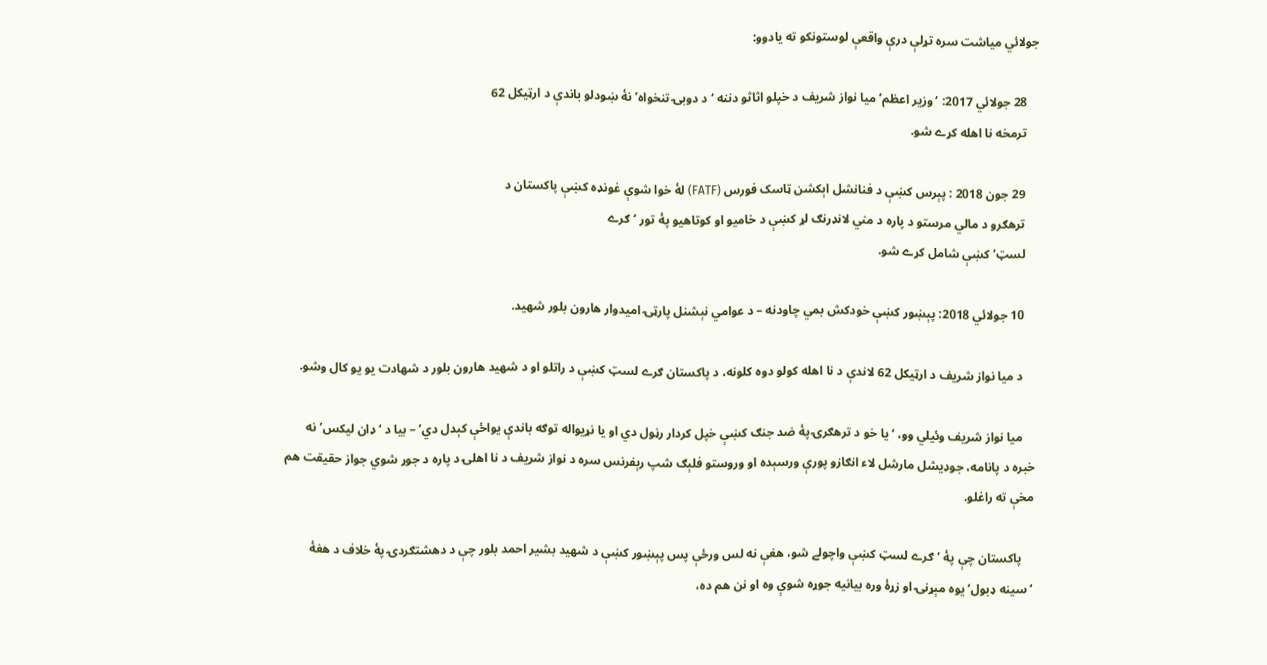جولائي میاشت سره تړلې درې واقعې لوستونکو ته یادوو:

    28 جولائي 2017: ‘وزیر اعظم’ میا نواز شریف د خپلو اثاثو دننه ‘د دوبۍ تنخواه’ نۀ ښودلو باندې د ارټیکل 62
    ترمخه نا اهله کړے شو.

    29 جون 2018 : پېرس کښې د فنانشل اېکشن ټاسک فورس (FATF) لۀ خوا شوې غونډه کښې پاکستان د
    ترهګرو د مالي مرستو د پاره د مني لانډرنګ لړ کښې د خامیو او کوتاهیو پۀ تور ‘ګرے
    لسټ’ کښې شامل کړے شو.

    10 جولائي 2018: پېښور کښې خودکش بمي چاودنه – د عوامي نېشنل پارټۍ امیدوار هارون بلور شهید.

    د میا نواز شریف د ارټیکل 62 لاندې د نا اهله کولو دوه کلونه، د پاکستان ګرے لسټ کښې د راتلو او د شهید هارون بلور د شهادت یو یو کال وشو.

    میا نواز شریف وئیلي وو، ‘یا خو د ترهګرۍ پۀ ضد جنګ کښې خپل کردار رڼول دي او یا نړیواله توګه باندې یواځې کېدل دي’ – بیا د ‘ډان لیکس’ نه خبره د پانامه، جوډیشل مارشل لاء انګازو پورې ورسېده او وروستو فلېګ شپ رېفرنس سره د نواز شریف د نا اهلۍ د پاره د جوړ شوي جواز حقیقت هم مخې ته راغلو.

    پاکستان چې پۀ ‘ګرے لسټ کښې واچولے شو، هغې نه لس ورځې پس پېښور کښې د شهید بشیر احمد بلور چې د دهشتګردۍ پۀ خلاف د هغۀ ‘سینه ډبول’ یوه مېړنۍ او زړۀ وره بیانیه جوړه شوې وه او نن هم ده،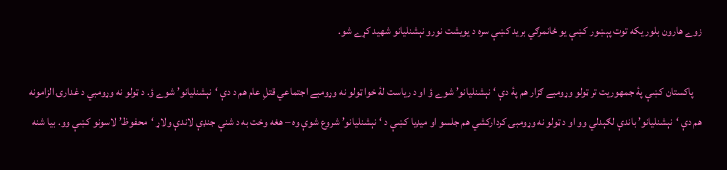زوے هارون بلور یکه توت پېښور کښې یو ځانمرګي برید کښې سره د یویشت نورو نېشنلیانو شهید کړے شو.

    پاکستان کښې پۀ جمهوریت تر ټولو وړومبے ګزار هم پۀ دې ‘نېشنلیانو’ شوے ؤ او د ریاست لۀ خوا ټولو نه وړومبے اجتماعي قتلِ عام هم د دې ‘نېشنلیانو’ شوے ؤ. د ټولو نه وړومبي د غدارۍ الزامونه هم دې ‘نېشنلیانو’ باندې لګېدلي وو او د ټولو نه وړومبۍ کردارکشي هم جلسو او میډیا کښې د ‘نېشنلیانو’ شروع شوې وه – هغه وخت به د شنې جنډې لاندې ولاړ ‘محفوظ’ لاسونو کښې وو. بیا شنه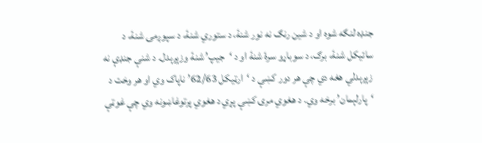جنډه لنګه شوه او د شین رنګ نه نور شنۀ، د ستوري شنۀ، د سپوږمۍ شنۀ، د سائیکل شنۀ، برګ، د سوباړو سرۀ شنۀ او د ‘جیپ’ شنۀ وزېږېدل. د شنې جنډې نه زېږېدلي هغه دي چې هر دور کښې د ‘ارټیکل 62/63’ ناپاک وي او هر وخت د ‘پارلېمان’ برخه وي. د هغوي مرۍ کښې پړي د هغوي پرتوغاښونه وي چې غوټې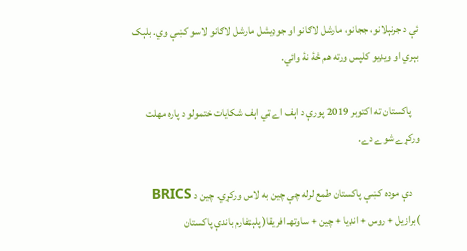ئې د جرنېلانو، ججانو، مارشل لاګانو او جوډیشل مارشل لاګانو لاسو کښې وي. بلېک بېري او ویډیو کلپس ورته هم څۀ نۀ وائي.

    پاکستان ته اکتوبر 2019 پورې د اېف اے ټي اېف شکایات ختمولو د پاره مهلت ورکړے شوے دے.

    دې موده کښې پاکستان طمع لرله چې چین به لاس ورکړي. چین د BRICS )برازیل + روس + انډیا + چین + ساوتهـ افریقا( پلېټفارم باندې پاکستان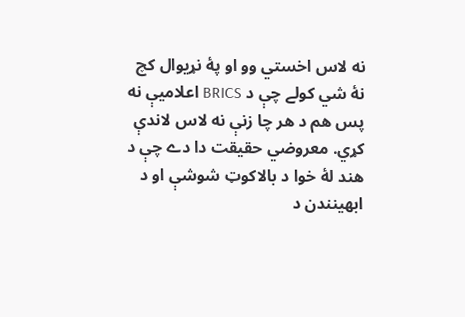نه لاس اخستي وو او پۀ نړیوال کچ نۀ شي کولے چې د BRICS اعلاميې نه پس هم د هر چا زنې نه لاس لاندې کړي. معروضي حقیقت دا دے چې د هند لۀ خوا د بالاکوټ شوشې او د ابهينندن د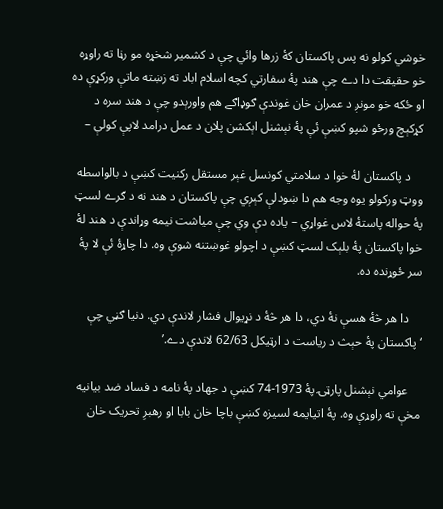خوشي کولو نه پس پاکستان کۀ زرها وائي چې د کشمیر شخړه مو رڼا ته راوړه خو حقیقت دا دے چې هند پۀ سفارتي کچه اسلام اباد ته زښته ماتې ورکړې ده او ځکه خو مونږ د عمران خان غوندې ګوډاګے هم واورېدو چې د هند سره د کړکېچ ورځو شپو کښې ئې پۀ نېشنل اېکشن پلان د عمل درامد لاپې کولې –

    د پاکستان لۀ خوا د سلامتي کونسل غېر مستقل رکنیت کښې د بالواسطه ووټ ورکولو یوه وجه هم دا ښودلې کېږي چې پاکستان د هند نه د ګرے لسټ پۀ حواله پاستۀ لاس غواړي – یاده دې وي چې میاشت نیمه وړاندې د هند لۀ خوا پاکستان پۀ بلېک لسټ کښې د اچولو غوښتنه شوې وه. دا چاړۀ ئې لا پۀ سر ځوړنده ده.

    دا هر څۀ هسې نۀ دي، دا هر څۀ د نړیوال فشار لاندې دي. دنیا ګڼي چې ‘پاکستان پۀ حېث د ریاست د ارټیکل 62/63 لاندې دے.’

    عوامي نېشنل پارټۍ پۀ 1973-74 کښې د جهاد پۀ نامه د فساد ضد بیانیه مخې ته راوړې وه. پۀ اتیایمه لسیزه کښې باچا خان بابا او رهبرِ تحریک خان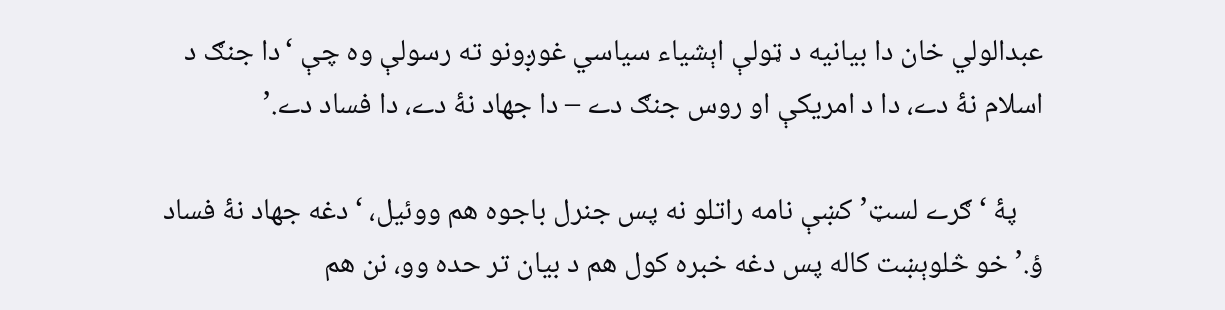عبدالولي خان دا بیانیه د ټولې اېشیاء سیاسي غوږونو ته رسولې وه چې ‘دا جنګ د اسلام نۀ دے، دا د امریکې او روس جنګ دے – دا جهاد نۀ دے، دا فساد دے.’

    پۀ ‘ګرے لسټ’ کښې نامه راتلو نه پس جنرل باجوه هم ووئیل، ‘دغه جهاد نۀ فساد ؤ.’ خو څلوېښت کاله پس دغه خبره کول هم د بیان تر حده وو، نن هم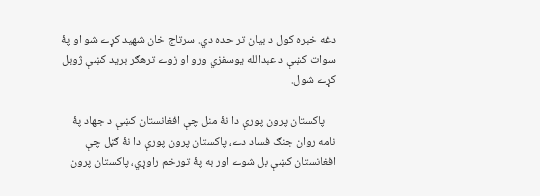دغه خبره کول د بیان تر حده دي. سرتاج خان شهید کړے شو او پۀ سوات کښې د عبدالله یوسفزي ورو او زوے ترهګر برید کښې ژوبل کړے شول.

    پاکستان پرون پورې دا نۀ منل چې افغانستان کښې د جهاد پۀ نامه روان جنګ فساد دے، پاکستان پرون پورې دا نۀ ګڼل چې افغانستان کښې بل شوے اور به پۀ تورخم راوړي، پاکستان پرون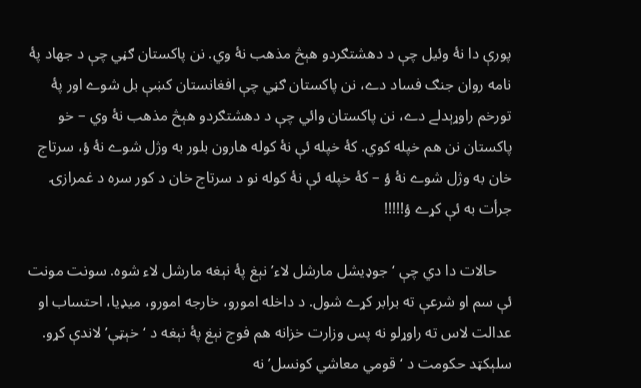پورې دا نۀ وئیل چې د دهشتګردو هېڅ مذهب نۀ وي. نن پاکستان ګڼي چې د جهاد پۀ نامه روان جنګ فساد دے، نن پاکستان ګڼي چې افغانستان کښې بل شوے اور پۀ تورخم راوړېدلے دے، نن پاکستان وائي چې د دهشتګردو هېڅ مذهب نۀ وي – خو پاکستان نن هم خپله کوي. کۀ خپله ئې نۀ کوله هارون بلور به وژل شوے نۀ ؤ، سرتاج خان به وژل شوے نۀ ؤ – کۀ خپله ئې نۀ کوله نو د سرتاج خان د کور سره د غمرازۍ جرأت به ئې کړے ؤ!!!!!

    حالات دا دي چې ‘جوډیشل مارشل لاء’ نېغ پۀ نېغه مارشل لاء شوه. سونت مونت ئې سم او شرعې ته برابر کړے شول. د داخله امورو، خارجه امورو، میډیا، احتساب او عدالت لاس ته راوړلو نه پس وزارت خزانه هم فوج نېغ پۀ نېغه د ‘خېټې’ لاندې کړو. سلېکټد حکومت د ‘قومي معاشي کونسل’ نه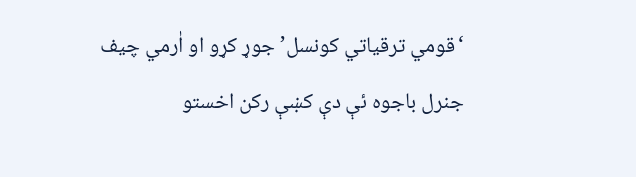‘قومي ترقیاتي کونسل’ جوړ کړو او اٰرمي چیف جنرل باجوه ئې دې کښې رکن اخستو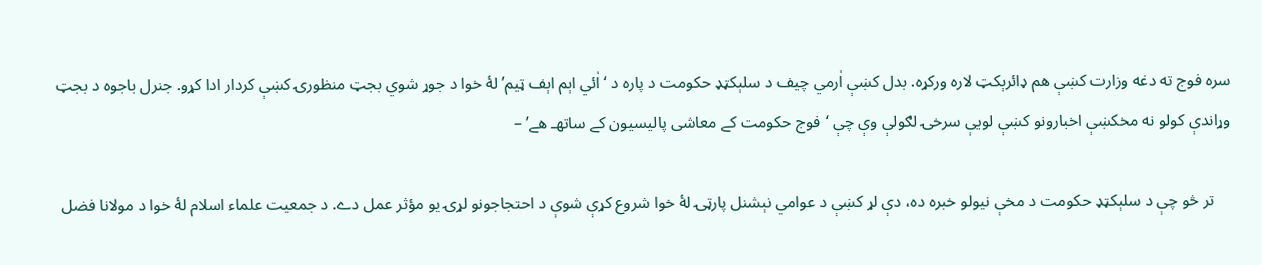سره فوج ته دغه وزارت کښې هم ډائرېکټ لاره ورکړه. بدل کښې اٰرمي چیف د سلېکټډ حکومت د پاره د ‘اٰئي اېم اېف ټیم’ لۀ خوا د جوړ شوي بجټ منظورۍ کښې کردار ادا کړو. جنرل باجوه د بجټ وړاندې کولو نه مخکښې اخبارونو کښې لویې سرخۍ لګولې وې چې ‘فوج حکومت کے معاشی پالیسیون کے ساتهـ هے’ –

    تر څو چې د سلېکټډ حکومت د مخې نیولو خبره ده، دې لړ کښې د عوامي نېشنل پارټۍ لۀ خوا شروع کړې شوې د احتجاجونو لړۍ یو مؤثر عمل دے. د جمعیت علماء اسلام لۀ خوا د مولانا فضل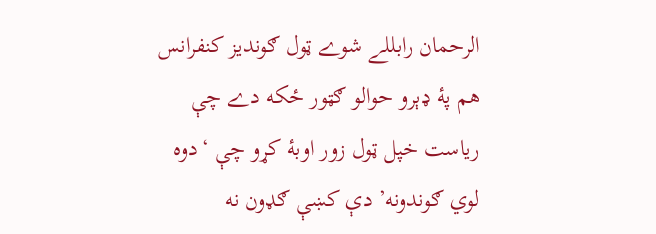الرحمان رابللے شوے ټول ګوندیز کنفرانس هم پۀ ډېرو حوالو ګټور ځکه دے چې ریاست خپل ټول زور اوبۀ کړو چې ‘دوه لوي ګوندونه’ دې کښې ګډون نه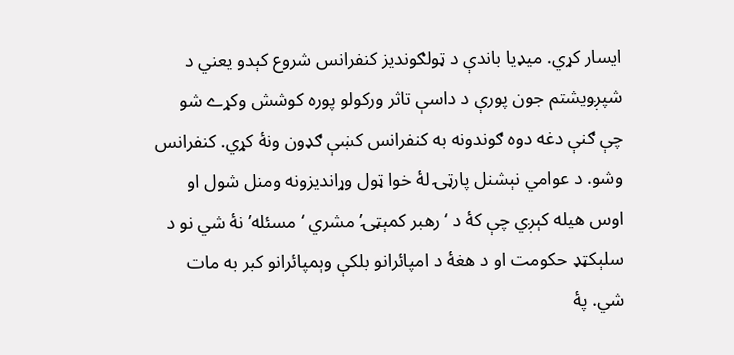ایسار کړي. میډیا باندې د ټولګوندیز کنفرانس شروع کېدو یعني د شپږویشتم جون پورې د داسې تاثر ورکولو پوره کوشش وکړے شو چې ګنې دغه دوه ګوندونه به کنفرانس کښې ګډون ونۀ کړي. کنفرانس وشو. د عوامي نېشنل پارټۍ لۀ خوا ټول وړاندیزونه ومنل شول او اوس هیله کېږي چې کۀ د ‘رهبر کمېټۍ’ مشري ‘مسئله’ نۀ شي نو د سلېکټډ حکومت او د هغۀ د امپائرانو بلکې وېمپائرانو کبر به مات شي. پۀ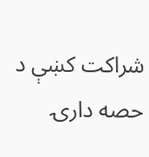شراکت کښې د حصه دارۍ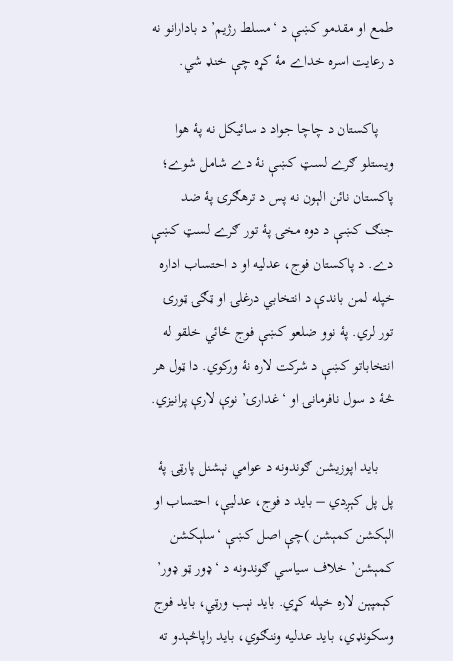طمع او مقدمو کښې د ‘مسلط رژیم’ د بادارانو نه د رعایت اسره خداے مۀ کړه چې خنډ شي.

    پاکستان د چاچا جواد د سائیکل نه پۀ هوا ویستلو ګرے لسټ کښې نۀ دے شامل شوے؛ پاکستان نائن الېون نه پس د ترهګرۍ پۀ ضد جنګ کښې د دوه مخۍ پۀ تور ګرے لسټ کښې دے. د پاکستان فوج، عدلیه او د احتساب اداره خپله لمن باندې د انتخابي درغلۍ او ټګۍ ټورۍ تور لري. پۀ نوو ضلعو کښې فوج ځائي خلقو له انتخاباتو کښې د شرکت لاره نۀ ورکوي. دا ټول هر څۀ د سول نافرمانۍ او ‘غدارۍ’ نوې لارې پرانیزي.

    باید اپوزیشن ګوندونه د عوامي نېشنل پارټۍ پۀ پل پل کېږدي – باید د فوج، عدلیې، احتساب او الېکشن کمېشن )چې اصل کښې ‘سلېکشن کمېشن’ خلاف سیاسي ګوندونه د ‘ډور ټو ډور’ کېمپېن لاره خپله کړي. باید نېب ورټي، باید فوج وسکونډي، باید عدلیه وننګوي، باید راپاڅېدو ته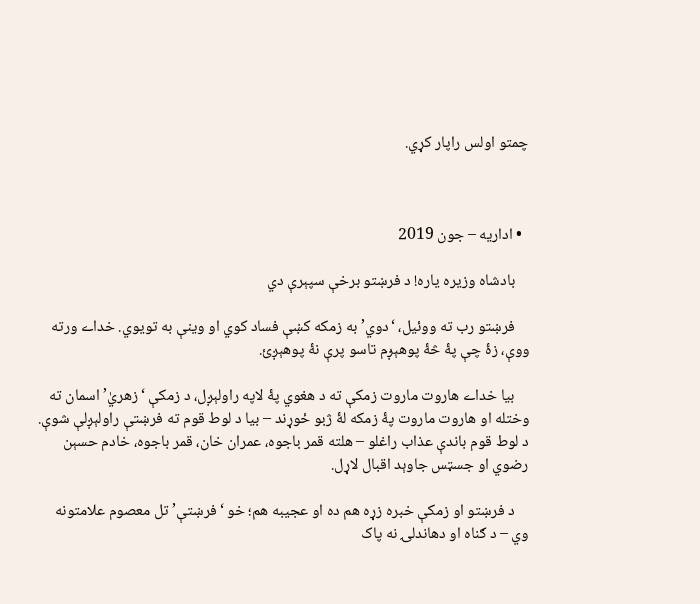چمتو اولس راپار کړي.



  • اداريه – جون 2019

    بادشاه وزیره یاره! د فرښتو برخې سپېرې دي

    فرښتو رب ته ووئیل، ‘دوي’ به زمکه کښې فساد کوي او وینې به تویوي. خداے ورته ووې، زۀ چې پۀ څۀ پوهېږم تاسو پرې نۀ پوهېږئ.

    بیا خداے هاروت ماروت زمکې ته د هغوي پۀ لاپه راولېږل، د زمکې ‘زهريٰ’ اسمان ته وختله او هاروت ماروت پۀ زمکه لۀ ژبو ځوړند – بیا د لوط قوم ته فرښتې راولېږلې شوې. د لوط قوم باندې عذاب راغلو – هلته قمر باجوه، عمران خان، قمر باجوه، خادم حسېن رضوي او جسټس جاوېد اقبال لاړل.

    د فرښتو او زمکې خبره زړه هم ده او عجیبه هم؛ خو ‘فرښتې’ تل معصوم علامتونه وي – د ګناه او دهاندلۍ نه پاک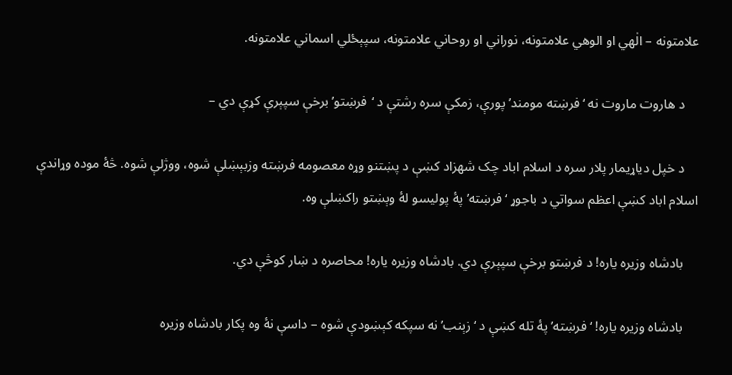علامتونه – الٰهي او الوهي علامتونه، نوراني او روحاني علامتونه، سپېځلي اسماني علامتونه.

    د هاروت ماروت نه ‘فرښته مومند’ پورې، زمکې سره رشتې د ‘فرښتو’ برخې سپېرې کړې دي –

    د خپل دیاړیمار پلار سره د اسلام اباد چک شهزاد کښې د پښتنو وړه معصومه فرښته وزبېښلې شوه، ووژلې شوه. څۀ موده وړاندې اسلام اباد کښې اعظم سواتي د باجوړ ‘فرښته’ پۀ پولیسو لۀ وېښتو راکښلې وه.

    بادشاه وزیره یاره! د فرښتو برخې سپېرې دي. بادشاه وزیره یاره! محاصره د ښار کوڅې دي.

    بادشاه وزیره یاره! ‘فرښته’ پۀ تله کښې د ‘زېنب’ نه سپکه کېښودې شوه – داسې نۀ وه پکار بادشاه وزیره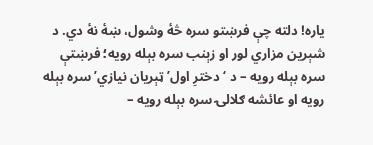یاره! دلته چې فرښتو سره څۀ وشول، ښۀ نۀ دي. د شېرین مزاري لور او زېنب سره بېله رویه؛ فرښتې سره بېله رویه – د ‘دخترِ اول’ ټېریان نیازي’ سره بېله رویه او عائشه ګلالۍ سره بېله رویه –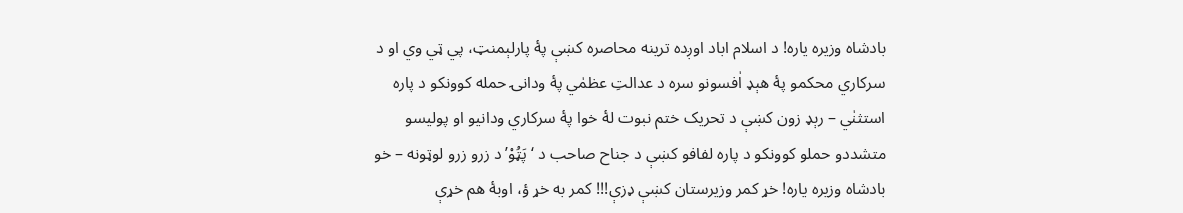بادشاه وزیره یاره! د اسلام اباد اوږده ترینه محاصره کښې پۀ پارلېمنټ، پي ټي وي او د سرکاري محکمو پۀ هېډ اٰفسونو سره د عدالتِ عظمٰي پۀ ودانۍ حمله کوونکو د پاره استثنٰي – رېډ زون کښې د تحریک ختم نبوت لۀ خوا پۀ سرکاري ودانیو او پولیسو متشددو حملو کوونکو د پاره لفافو کښې د جناح صاحب د ‘پَټُوْ’ د زرو زرو لوټونه – خو بادشاه وزیره یاره! خړ کمر وزیرستان کښې ډزې!!! کمر به خړ ؤ، اوبۀ هم خړې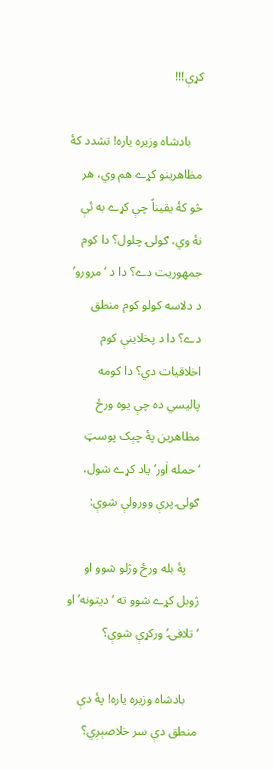کړې!!!

    بادشاه وزیره یاره! تشدد کۀ مظاهرینو کړے هم وي، هر څو کۀ یقیناً چې کړے به ئې نۀ وي، ګولۍ چلول؟ دا کوم جمهوریت دے؟ دا د ‘مرورو’ د دلاسه کولو کوم منطق دے؟ دا د پخلاینې کوم اخلاقیات دي؟ دا کومه پالیسي ده چې یوه ورځ مظاهرین پۀ چېک پوسټ ‘حمله اٰور’ یاد کړے شول، ګولۍ پرې وورولې شوې:

    پۀ بله ورځ وژلو شوو او ژوبل کړے شوو ته ‘دیتونه’ او ‘تلافۍ’ ورکړې شوې؟

    بادشاه وزیره یاره! پۀ دې منطق دې سر خلاصېږي؟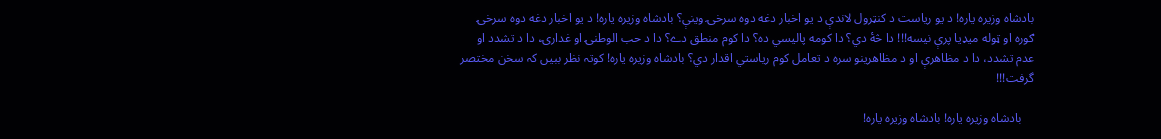بادشاه وزیره یاره! د یو ریاست د کنټرول لاندې د یو اخبار دغه دوه سرخۍ وینې؟ بادشاه وزیره یاره! د یو اخبار دغه دوه سرخۍ ګوره او ټوله میډیا پرې نیسه!!! دا څۀ دي؟ دا کومه پالیسي ده؟ دا کوم منطق دے؟ دا د حب الوطنۍ او غدارۍ، دا د تشدد او عدم تشدد، دا د مظاهرې او د مظاهرینو سره د تعامل کوم ریاستي اقدار دي؟ بادشاه وزیره یاره! کوتہ نظر ببیں کہ سخن مختصر گرفت!!!

    بادشاه وزیره یاره! بادشاه وزیره یاره!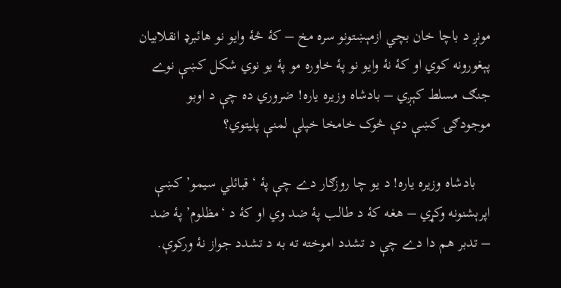مونږ د باچا خان بچي ازمېښتونو سره مخ – کۀ څۀ وایو نو هائبرډ انقلابیان پېغورونه کوي او کۀ نۀ وایو نو پۀ خاوره مو پۀ یو نوي شکل کښې نوے جنګ مسلط کېږي – بادشاه وزیره یاره! ضروري ده چې د اوبو موجودګۍ کښې دې څوک خامخا خپلې لمنې پلیتوي؟

    بادشاه وزیره یاره! د یو چا روزګار دے چې پۀ ‘قبائلي سیمو’ کښې اپرېشنونه وکړي – هغه کۀ د طالب پۀ ضد وي او کۀ د ‘مظلوم’ پۀ ضد – تدبر هم دا دے چې د تشدد اموخته ته به د تشدد جواز نۀ ورکوې.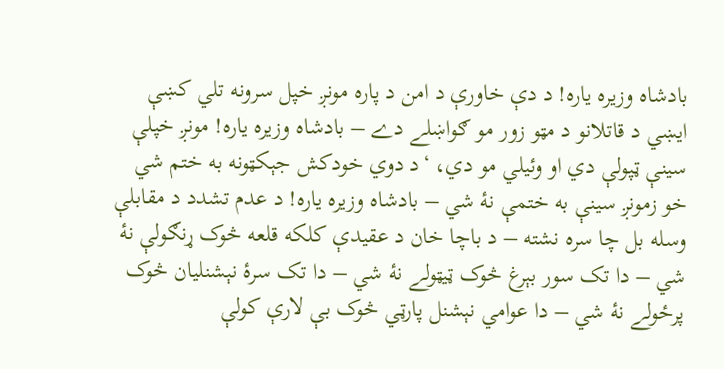بادشاه وزیره یاره! د دې خاورې د امن د پاره مونږ خپل سرونه تلي کښې ایښي د قاتلانو د مټو زور مو ګواښلے دے – بادشاه وزیره یاره! مونږ خپلې سینې ټپولې دي او وئیلي مو دي، ‘د دوي خودکش جېکټونه به ختم شي خو زمونږ سینې به ختمې نۀ شي – بادشاه وزیره یاره! د عدم تشدد د مقابلې وسله بل چا سره نشته – د باچا خان د عقیدې کلکه قلعه څوک ړنګولې نۀ شي – دا تک سور بېرغ څوک ټیټولے نۀ شي – دا تک سرۀ نېشنلیان څوک پرځولے نۀ شي – دا عوامي نېشنل پارټي څوک بې لارې کولې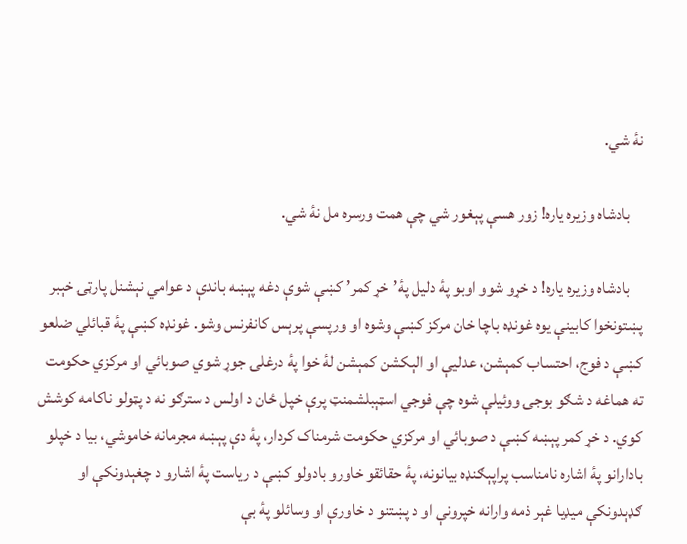نۀ شي.

    بادشاه وزیره یاره! زور هسې پېغور شي چې همت ورسره مل نۀ شي.

    بادشاه وزیره یاره! د خړو شوو اوبو پۀ دلیل پۀ’خړ کمر’ کښې شوې دغه پېښه باندې د عوامي نېشنل پارټۍ خېبر پښتونخوا کابینې یوه غونډه باچا خان مرکز کښې وشوه او ورپسې پرېس کانفرنس وشو. غونډه کښې پۀ قبائلي ضلعو کښې د فوج، احتساب کمېشن، عدلیې او الېکشن کمېشن لۀ خوا پۀ درغلۍ جوړ شوي صوبائي او مرکزي حکومت ته هماغه د شګو بوجۍ ووئیلې شوه چې فوجي اسټېبلشمنټ پرې خپل ځان د اولس د سترګو نه د پټولو ناکامه کوشش کوي. د خړ کمر پېښه کښې د صوبائي او مرکزي حکومت شرمناک کردار، پۀ دې پېښه مجرمانه خاموشي، بیا د خپلو بادارانو پۀ اشاره نامناسب پراپېګنډه بیانونه، پۀ حقائقو خاورو بادولو کښې د ریاست پۀ اشارو د چغېدونکې او ګډېدونکې میډیا غېر ذمه وارانه خپرونې او د پښتنو د خاورې او وسائلو پۀ بې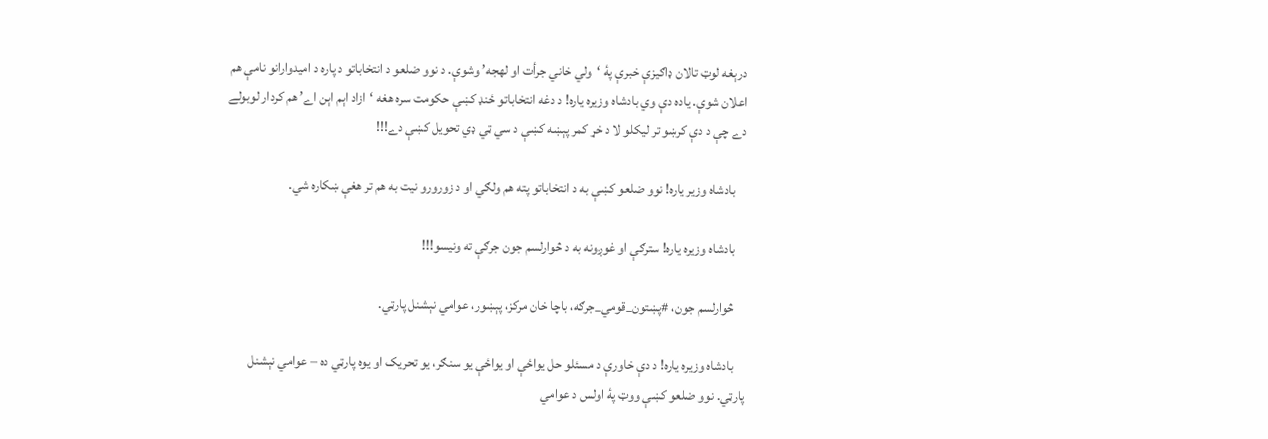درېغه لوټ تالان ډاګیزې خبرې پۀ ‘ولي خاني جرأت او لهجه’ وشوې. د نوو ضلعو د انتخاباتو د پاره د امیدوارانو نامې هم اعلان شوې. یاده دې وي بادشاه وزیره یاره! د دغه انتخاباتو ځنډ کښې حکومت سره هغه ‘ازاد اېم اېن اے’ هم کردار لوبولے دے چې د دې کرښو تر لیکلو لا د خړ کمر پېښه کښې د سي ټي ډي تحویل کښې دے!!!

    بادشاه وزیر یاره! نوو ضلعو کښې به د انتخاباتو پته هم ولګي او د زورورو نیت به هم تر هغې ښکاره شي.

    بادشاه وزیره یاره! سترګې او غوږونه به د څوارلسم جون جرګې ته ونیسو!!!

    څوارلسم جون، #پښتون_قومي_جرګه، باچا خان مرکز، پېښور، عوامي نېشنل پارټي.

    بادشاه وزیره یاره! د دې خاورې د مسئلو حل یواځې او یواځې یو سنګر، یو تحریک او یوه پارټي ده – عوامي نېشنل پارټي. نوو ضلعو کښې ووټ پۀ اولس د عوامي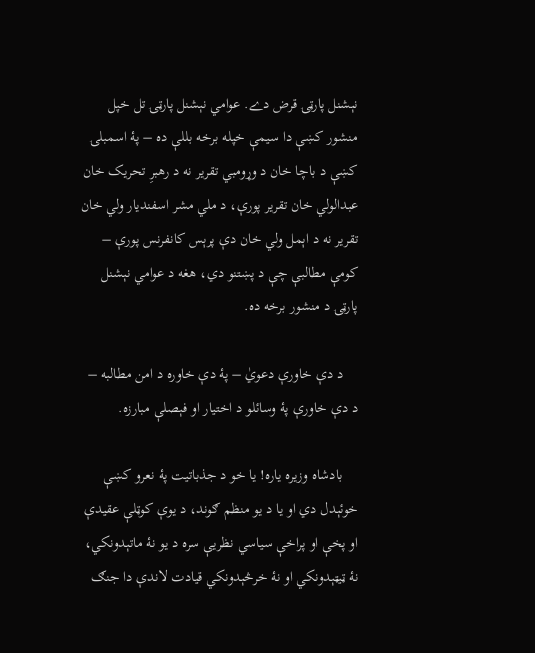نېشنل پارټۍ قرض دے. عوامي نېشنل پارټۍ تل خپل منشور کښې دا سیمې خپله برخه بللې ده – پۀ اسمبلۍ کښې د باچا خان د وړومبي تقریر نه د رهبرِ تحریک خان عبدالولي خان تقریر پورې، د ملي مشر اسفندیار ولي خان تقریر نه د اېمل ولي خان دې پرېس کانفرنس پورې – کومې مطالبې چې د پښتنو دي، هغه د عوامي نېشنل پارټۍ د منشور برخه ده.

    د دې خاورې دعويٰ – پۀ دې خاوره د امن مطالبه – د دې خاورې پۀ وسائلو د اختیار او فېصلې مبارزه.

    بادشاه وزیره یاره! یا خو د جذباتیت پۀ نعرو کښې خوئېدل دي او یا د یو منظم ګوند، د یوې کوټلې عقیدې او پخې او پراخې سیاسي نظریې سره د یو نۀ ماتېدونکي، نۀ ټیټېدونکي او نۀ خرڅېدونکي قیادت لاندې دا جنګ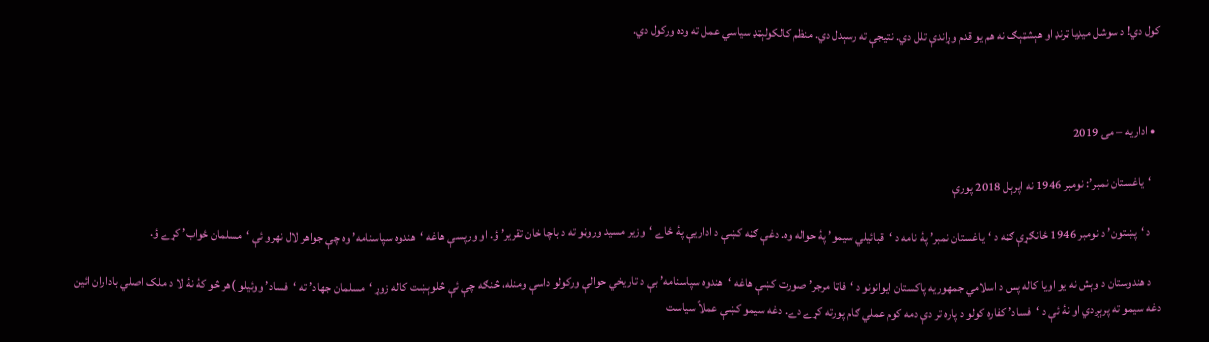کول دي! د سوشل میډیا ټرنډ او هېشټېګ نه هم یو قدم وړاندې تلل دي. نتیجې ته رسېدل دي. منظم کالکولېټډ سیاسي عمل ته وده ورکول دي.



  • اداريه – مۍ 2019

    ‘یاغستان نمبر’: نومبر 1946 نه اپرېل 2018 پورې

    د ‘پښتون’ د نومبر 1946 ځانګړې ګڼه د ‘یاغستان نمبر’ پۀ نامه د ‘قبائیلي سیمو’ پۀ حواله وه. دغې ګڼه کښې د اداریې پۀ ځاے ‘وزیر مسید وروڼو ته د باچا خان تقریر’ ؤ. او ورپسې هاغه ‘هندوه سپاسنامه’ وه چې جواهر لال نهرو ئې ‘مسلمان ځواب’ کړے ؤ.

    د هندوستان د وېش نه یو اویا کاله پس د اسلامي جمهوریه پاکستان ایوانونو د ‘فاټا مرجر’ صورت کښې هاغه ‘هندوه سپاسنامه’ بې د تاریخي حوالې ورکولو داسې ومنله، څنګه چې ئې څلوېښت کاله زوړ ‘مسلمان جهاد’ ته ‘فساد’ ووئیلو )هر څو کۀ نۀ لا د ملک اصلي باداران ائین دغه سیمو ته پرېږدي او نۀ ئې د ‘فساد’ کفاره کولو د پاره تر دې دمه کوم عملي ګام پورته کړے دے. دغه سیمو کښې عملاً سیاست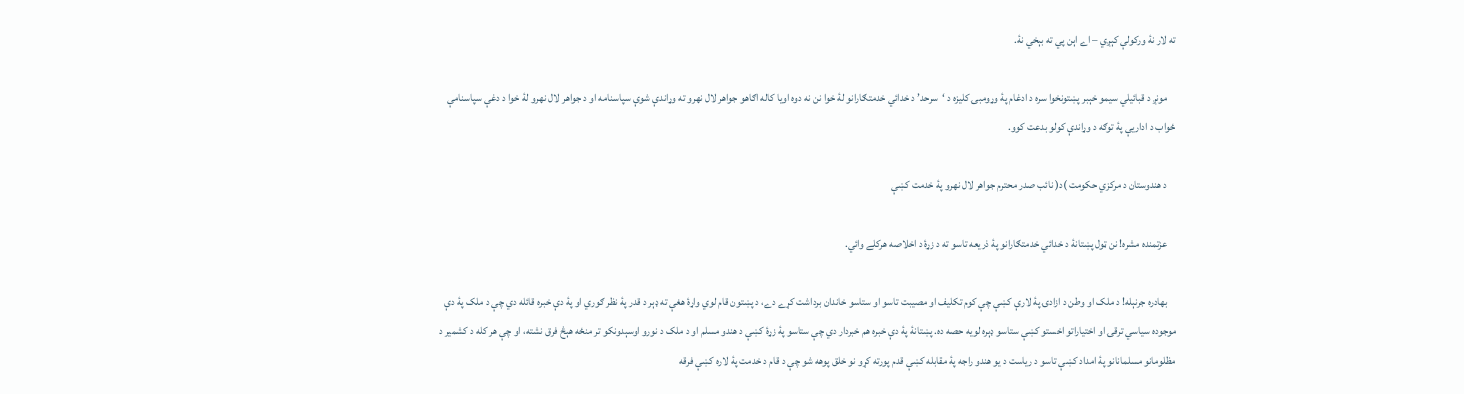ته لار نۀ ورکولې کېږي – اے اېن پي ته بېخي نۀ.

    مونږ د قبائیلي سیمو خېبر پښتونخوا سره د ادغام پۀ وړومبۍ کلیزه د ‘سرحد’ د خدائي خدمتګارانو لۀ خوا نن نه دوه اویا کاله اګاهو جواهر لال نهرو ته وړاندې شوې سپاسنامه او د جواهر لال نهرو لۀ خوا د دغې سپاسنامې ځواب د اداریې پۀ توګه د وړاندې کولو بدعت کوو.

    د هندوستان د مرکزي حکومت )د( نائب صدر محترم جواهر لال نهرو پۀ خدمت کښې

    عزتمنده مشره! نن ټول پښتانۀ د خدائي خدمتګارانو پۀ ذریعه تاسو ته د زړۀ د اخلاصه هرکلے وائي.

    بهادره جرنېله! د ملک او وطن د ازادۍ پۀ لارې کښې چې کوم تکلیف او مصیبت تاسو او ستاسو خاندان برداشت کړے دے، د پښتون قام لوي واړۀ هغې ته ډېر د قدر پۀ نظر ګوري او پۀ دې خبره قائله دي چې د ملک پۀ دې موجوده سیاسي ترقۍ او اختیاراتو اخستو کښې ستاسو ډېره لویه حصه ده. پښتانۀ پۀ دې خبره هم خبردار دي چې ستاسو پۀ زړۀ کښې د هندو مسلم او د ملک د نورو اوسېدونکو تر منځه هېڅ فرق نشته، او چې هر کله د کشمیر د مظلومانو مسلمانانو پۀ امداد کښې تاسو د ریاست د یو هندو راجه پۀ مقابله کښې قدم پورته کړو نو خلق پوهه شو چې د قام د خدمت پۀ لاره کښې فرقه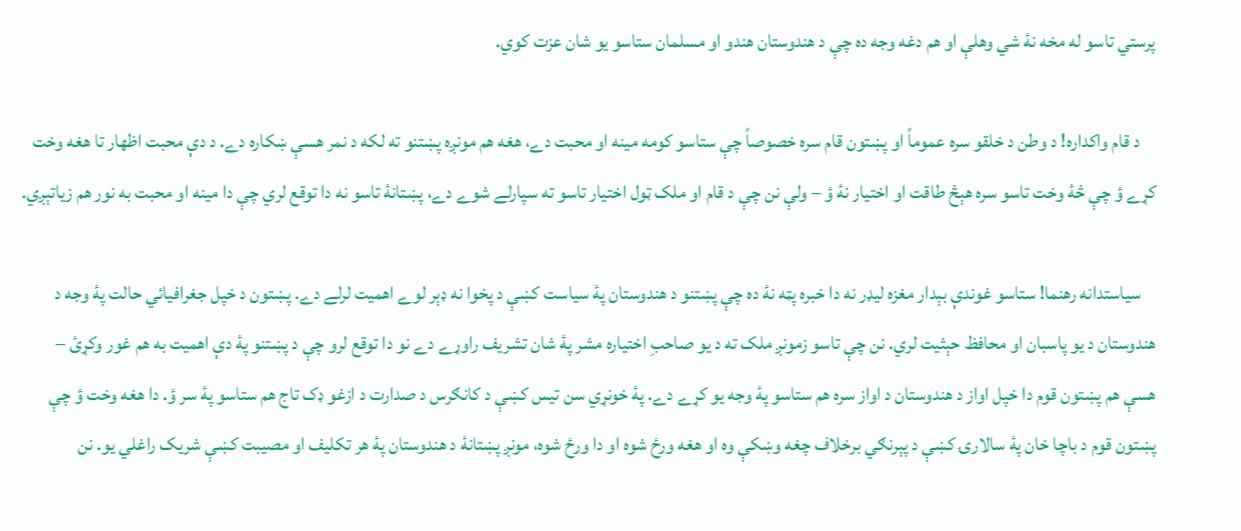پرستي تاسو له مخه نۀ شي وهلې او هم دغه وجه ده چې د هندوستان هندو او مسلمان ستاسو یو شان عزت کوي.

    د قام واکداره! د وطن د خلقو سره عموماً او پښتون قام سره خصوصاً چې ستاسو کومه مینه او محبت دے، هغه هم مونږه پښتنو ته لکه د نمر هسې ښکاره دے. د دې محبت اظهار تا هغه وخت کړے ؤ چې څۀ وخت تاسو سره هېڅ طاقت او اختیار نۀ ؤ – ولې نن چې د قام او ملک ټول اختیار تاسو ته سپارلے شوے دے، پښتانۀ تاسو نه دا توقع لري چې دا مینه او محبت به نور هم زیاتېږي.

    سیاستدانه رهنما! ستاسو غوندې بېدار مغزه لیډر نه دا خبره پټه نۀ ده چې پښتنو د هندوستان پۀ سیاست کښې د پخوا نه ډېر لوے اهمیت لرلے دے. پښتون د خپل جغرافیائي حالت پۀ وجه د هندوستان د یو پاسبان او محافظ حېثیت لري. نن چې تاسو زمونږ ملک ته د یو صاحبِ اختیاره مشر پۀ شان تشریف راوړے دے نو دا توقع لرو چې د پښتنو پۀ دې اهمیت به هم غور وکړئ – هسې هم پښتون قوم دا خپل اواز د هندوستان د اواز سره هم ستاسو پۀ وجه یو کړے دے. پۀ خونړي سن تیس کښې د کانګرس د صدارت د ازغو ډک تاج هم ستاسو پۀ سر ؤ. دا هغه وخت ؤ چې پښتون قوم د باچا خان پۀ سالارۍ کښې د پېرنګي برخلاف چغه وښکې وه او هغه ورځ شوه او دا ورځ شوه، مونږ پښتانۀ د هندوستان پۀ هر تکلیف او مصیبت کښې شریک راغلي یو. نن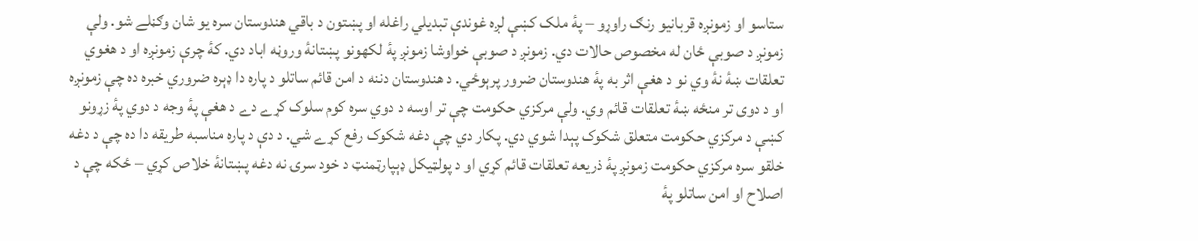ستاسو او زمونږه قربانیو رنګ راوړو – پۀ ملک کښې لږه غوندې تبدیلي راغله او پښتون د باقي هندوستان سره یو شان وګڼلے شو. ولې زمونږ د صوبې ځان له مخصوص حالات دي. زمونږ د صوبې خواوشا زمونږ پۀ لکهونو پښتانۀ وروڼه اباد دي. کۀ چرې زمونږه او د هغوي تعلقات ښۀ نۀ وي نو د هغې اثر به پۀ هندوستان ضرور پرېوځي. د هندوستان دننه د امن قائم ساتلو د پاره دا ډېره ضروري خبره ده چې زمونږه او د دوی تر منځه ښۀ تعلقات قائم وي. ولې مرکزي حکومت چې تر اوسه د دوي سره کوم سلوک کړے دے د هغې پۀ وجه د دوي پۀ زړونو کښې د مرکزي حکومت متعلق شکوک پېدا شوي دي. پکار دي چې دغه شکوک رفع کړے شي. د دې د پاره مناسبه طریقه دا ده چې د دغه خلقو سره مرکزي حکومت زمونږ پۀ ذریعه تعلقات قائم کړي او د پولټیکل ډېپارټمنټ د خود سرۍ نه دغه پښتانۀ خلاص کړي – ځکه چې د اصلاح او امن ساتلو پۀ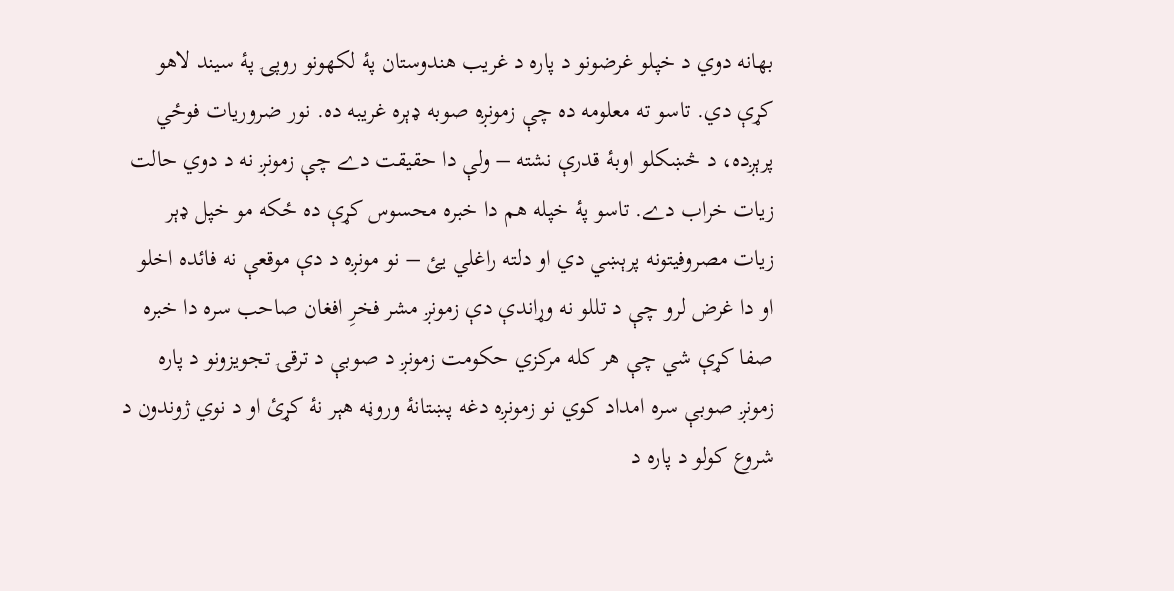بهانه دوي د خپلو غرضونو د پاره د غریب هندوستان پۀ لکهونو روپۍ پۀ سیند لاهو کړې دي. تاسو ته معلومه ده چې زمونږه صوبه ډېره غریبه ده. نور ضروریات فوځي پرېږده، د څښکلو اوبۀ قدرې نشته – ولې دا حقیقت دے چې زمونږ نه د دوي حالت زیات خراب دے. تاسو پۀ خپله هم دا خبره محسوس کړې ده ځکه مو خپل ډېر زیات مصروفیتونه پرېښي دي او دلته راغلي یئ – نو مونږه د دې موقعې نه فائده اخلو او دا غرض لرو چې د تللو نه وړاندې دې زمونږ مشر فخرِ افغان صاحب سره دا خبره صفا کړې شي چې هر کله مرکزي حکومت زمونږ د صوبې د ترقۍ تجویزونو د پاره زمونږ صوبې سره امداد کوي نو زمونږه دغه پښتانۀ وروڼه هېر نۀ کړئ او د نوي ژوندون د شروع کولو د پاره د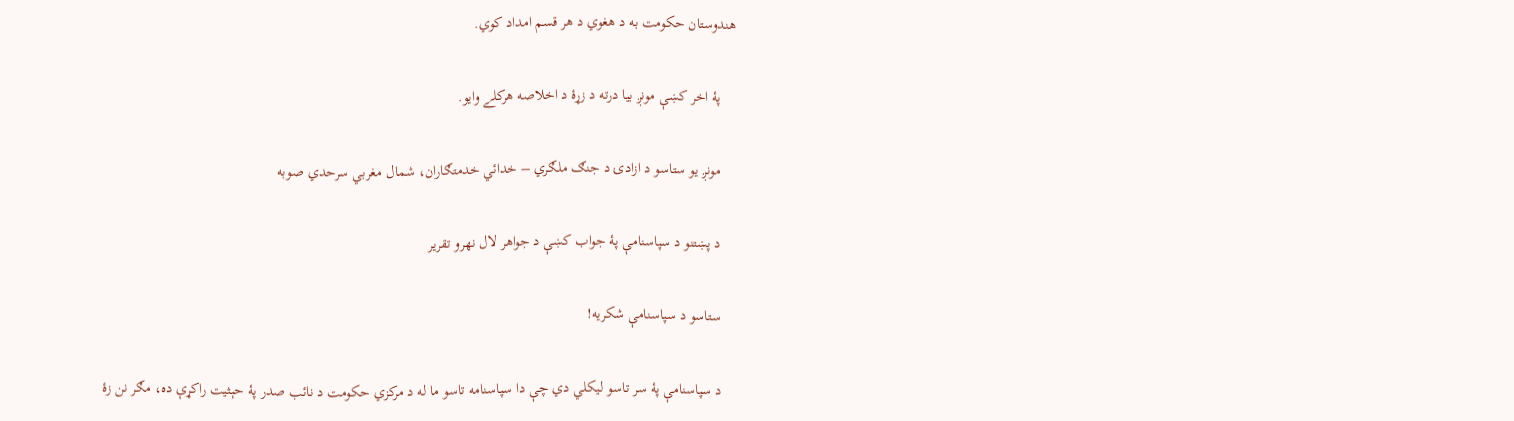هندوستان حکومت به د هغوي د هر قسم امداد کوي.

    پۀ اخر کښې مونږ بیا درته د زړۀ د اخلاصه هرکلے وایو.

    مونږ یو ستاسو د ازادۍ د جنګ ملګري – خدائي خدمتګاران، شمال مغربي سرحدي صوبه

    د پښتنو د سپاسنامې پۀ جواب کښې د جواهر لال نهرو تقریر

    ستاسو د سپاسنامې شکریه!

    د سپاسنامې پۀ سر تاسو لیکلي دي چې دا سپاسنامه تاسو ما له د مرکزي حکومت د نائب صدر پۀ حېثیت راکړې ده، مګر نن زۀ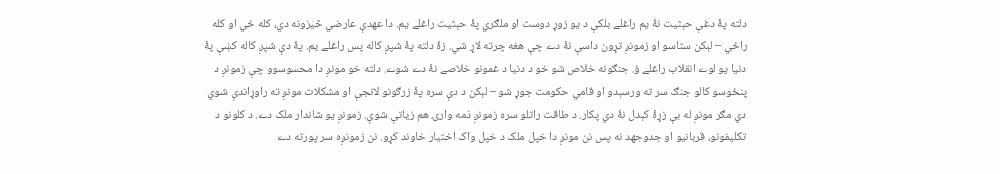دلته پۀ دغې حېثیت نۀ یم راغلے بلکې د یو زوړ دوست او ملګري پۀ حېثیت راغلے یم. دا عهدې عارضي څیزونه دي، کله ځي او کله راځي – لېکن ستاسو او زمونږ تړون داسې نۀ دے چې هغه چرته لاړ شي. زۀ دلته پۀ شپږ کاله پس راغلے یم. پۀ دې شپږ کاله کښې پۀ دنیا یو لوے انقلاب راغلے ؤ. جنګونه خلاص شو خو د دنیا د غمونو خلاصے نۀ دے شوے. دلته خو مونږ دا محسوسوو چې زمونږ د پنځوسو کالو جنګ سر ته ورسېدو او قامي حکومت جوړ شو – لېکن د دې سره پۀ زرګونو لانجې او مشکلات مونږ ته راوړاندې شوي دي مګر مونږ له بې زړۀ کېدل نۀ دي پکار. د طاقت راتلو سره زمونږ ذمه وارۍ هم زیاتې شوې. زمونږ یو شاندار ملک دے. د کلونو د تکلیفونو، قربانیو او جدوجهد نه پس نن مونږ دا خپل ملک د خپل واک اختیار خاوند کړو. نن زمونږه سر پورته دے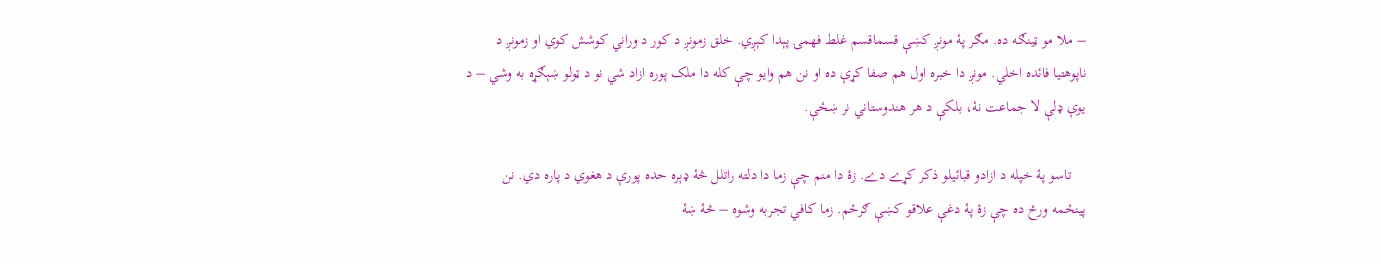– ملا مو ټینګه ده. مګر پۀ مونږ کښې قسماقسم غلط فهمۍ پېدا کېږي. خلق زمونږ د کور د وراني کوشش کوي او زمونږ د ناپوهتیا فائده اخلي. مونږ دا خبره اول هم صفا کړې ده او نن هم وایو چې کله دا ملک پوره ازاد شي نو د ټولو ښېګړه به وشي – د یوې ډلې لا جماعت نۀ، بلکې د هر هندوستاني نر ښځې.

    تاسو پۀ خپله د ازادو قبائیلو ذکر کړے دے. زۀ دا منم چې زما دا دلته راتلل څۀ ډېره حده پورې د هغوي د پاره دي. نن پینځمه ورځ ده چې زۀ پۀ دغې علاقو کښې ګرځم. زما کافي تجربه وشوه – څۀ ښۀ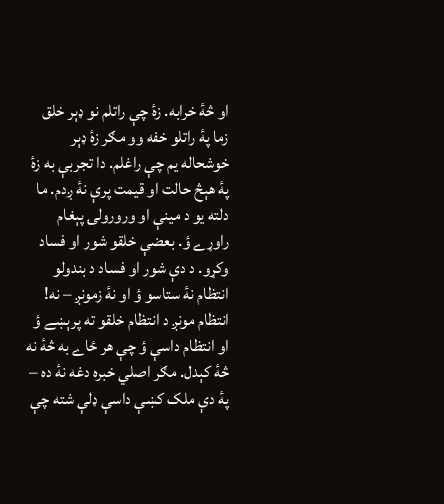او څۀ خرابه. زۀ چې راتلم نو ډېر خلق زما پۀ راتلو خفه وو مګر زۀ ډېر خوشحاله یم چې راغلم. دا تجربې به زۀ پۀ هېڅ حالت او قیمت پرې نۀ ږدم. ما دلته یو د مینې او ورورولۍ پېغام راوړے ؤ. بعضې خلقو شور او فساد وکړو. د دې شور او فساد د بندولو انتظام نۀ ستاسو ؤ او نۀ زمونږ – نه! انتظام مونږ د انتظام خلقو ته پرېښے ؤ او انتظام داسې ؤ چې هر ځاے به څۀ نه څۀ کېدل. مګر اصلي خبره دغه نۀ ده – پۀ دې ملک کښې داسې ډلې شته چې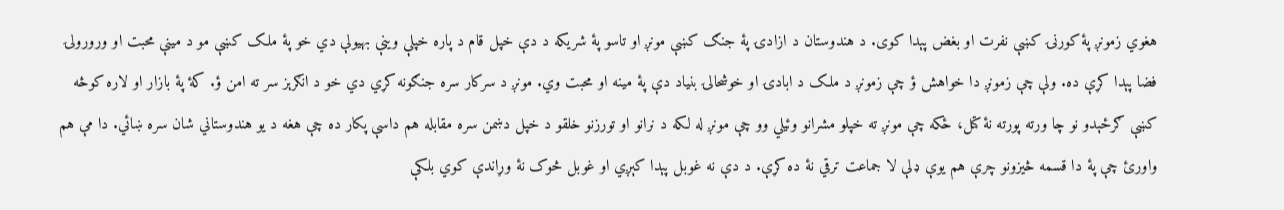هغوي زمونږ پۀ کورنۍ کښې نفرت او بغض پېدا کوی. د هندوستان د ازادۍ پۀ جنګ کښې مونږ او تاسو پۀ شریکه د دې خپل قام د پاره خپلې وینې بهیولې دي خو پۀ ملک کښې مو د مینې محبت او ورورولۍ فضا پېدا کړې ده. ولې چې زمونږ دا خواهش ؤ چې زمونږ د ملک د ابادۍ او خوشحالۍ بنیاد دې پۀ مینه او محبت وي. مونږ د سرکار سره جنګونه کړي دي خو د انګرېز سر ته امن ؤ. کۀ پۀ بازار او لاره کوڅه کښې ګرځېدو نو چا ورته پورته نۀ کتل، ځکه چې مونږ ته خپلو مشرانو وئیلي وو چې مونږ له لکه د نرانو او تورزنو خلقو د خپل دښمن سره مقابله هم داسې پکار ده چې هغه د یو هندوستاني شان سره ښائي. دا مې هم واورئ چې پۀ دا قسمه څیزونو چرې هم یوې ډلې لا جماعت ترقي نۀ ده کړې. د دې نه غوبل پېدا کېږي او غوبل څوک نۀ وړاندې کوي بلکې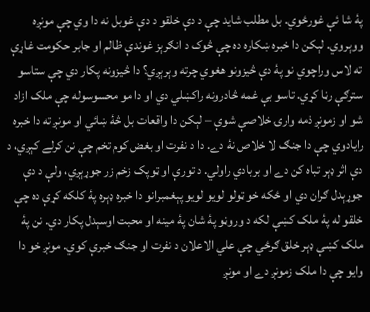پۀ شا ئې غورځوي. بل مطلب شاید چې د دې خلقو د دې غوبل نه دا وي چې مونږه ووېروي. لېکن دا خبره ښکاره ده چې څوک د انګرېز غوندې ظالم او جابر حکومت غاړې ته لاس وراچوي نو پۀ دې څیزونو هغوي چرته وېرېږي؟ دا څیزونه پکار دي چې ستاسو سترګې رڼا کړي. تاسو بې غمه څادرونه راکښلي دي او دا مو محسوسوله چې ملک ازاد شو او زمونږ ذمه وارۍ خلاصې شوې – لېکن دا واقعات بل څۀ ښائي او مونږ ته دا خبره رایادوي چې دا جنګ لا خلاص نۀ دے. دا د نفرت او بغض کوم تخم چې نن کرلے کېږي، د دې اثر ډېر تباه کن دے او بربادي راولي. د تورې او ټوپک زخم زر جوړېږي، ولې د دې جوړېدل ګران دي او ځکه خو ټولو لویو لویو پېغمبرانو دا خبره ډېره پۀ کلکه کړې ده چې خلقو له پۀ ملک کښې لکه د وروڼو پۀ شان پۀ مینه او محبت اوسېدل پکار دي. نن پۀ ملک کښې ډېر خلق ګرځي چې علي الاعلان د نفرت او جنګ خبرې کوي. مونږ خو دا وایو چې دا ملک زمونږ دے او مونږ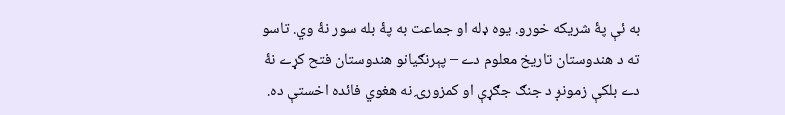به ئې پۀ شریکه خورو. یوه ډله او جماعت به پۀ بله سور نۀ وي. تاسو ته د هندوستان تاریخ معلوم دے – پېرنګیانو هندوستان فتح کړے نۀ دے بلکې زمونږ د جنګ جګړې او کمزورۍ نه هغوي فائده اخستې ده.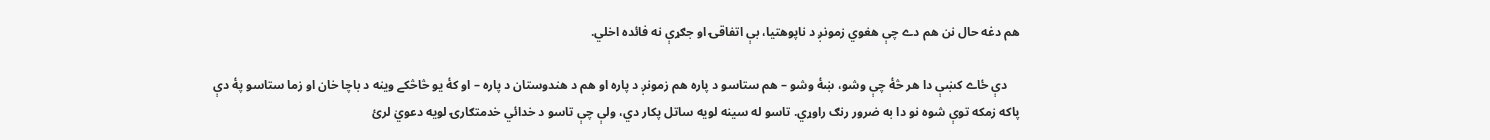هم دغه حال نن هم دے چې هغوي زمونږ د ناپوهتیا، بې اتفاقۍ او جګړې نه فائده اخلي.

    دې ځاے کښې دا هر څۀ چې وشو، ښۀ وشو – هم ستاسو د پاره هم زمونږ د پاره او هم د هندوستان د پاره – او کۀ یو څاڅکے وینه د باچا خان او زما ستاسو پۀ دې پاکه زمکه توې شوه نو دا به ضرور رنګ راوړي. تاسو له سینه لویه ساتل پکار دي، ولې چې تاسو د خدائي خدمتګارۍ لویه دعويٰ لرئ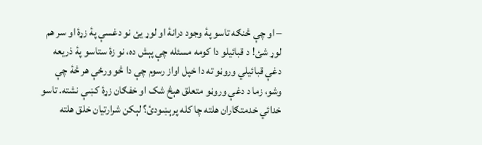– او چې څنګه تاسو پۀ وجود درانۀ او لوړ یئ نو دغسې پۀ زړۀ او سر هم لوړ شئ! د قبائیلو دا کومه مسئله چې پېش ده، نو زۀ ستاسو پۀ ذریعه دغې قبائیلي وروڼو ته دا خپل اواز رسوم چې دا څو ورځې هر څۀ چې وشو، زما د دغې وروڼو متعلق هېڅ شک او خفګان زړۀ کښې نشته. تاسو خدائي خدمتګاران هلته چا کله پرېښودئ؟ لېکن شرارتیان خلق هلته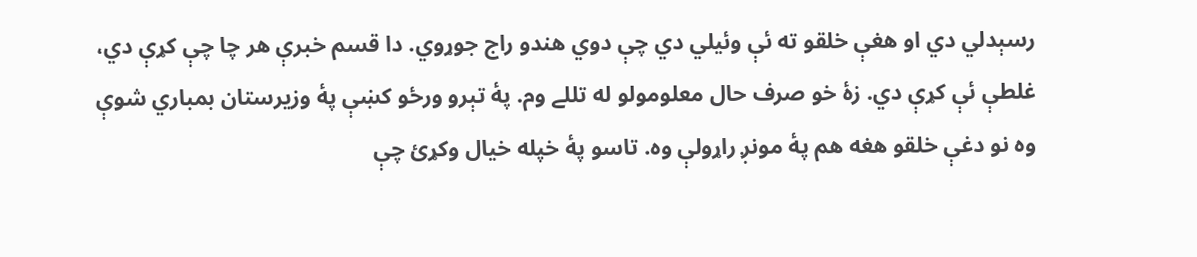رسېدلي دي او هغې خلقو ته ئې وئیلي دي چې دوي هندو راج جوړوي. دا قسم خبرې هر چا چې کړې دي، غلطې ئې کړې دي. زۀ خو صرف حال معلومولو له تللے وم. پۀ تېرو ورځو کښې پۀ وزیرستان بمباري شوې وه نو دغې خلقو هغه هم پۀ مونږ راړولې وه. تاسو پۀ خپله خیال وکړئ چې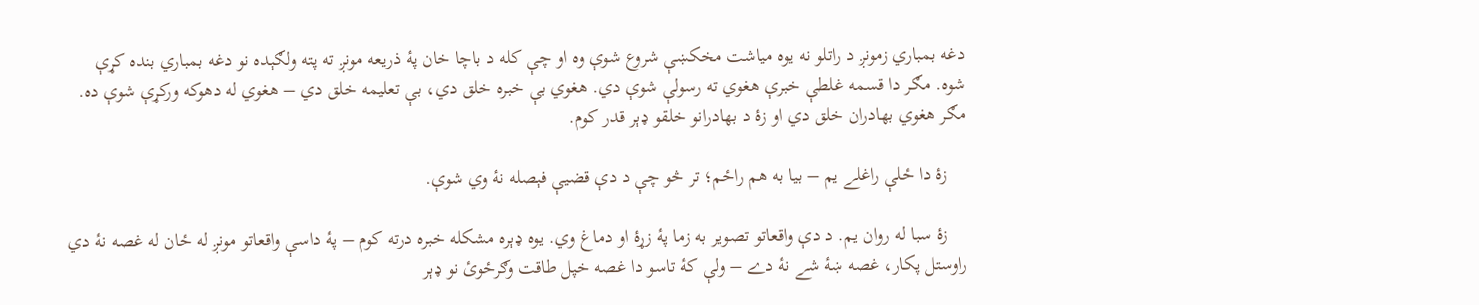دغه بمباري زمونږ د راتلو نه یوه میاشت مخکښې شروع شوې وه او چې کله د باچا خان پۀ ذریعه مونږ ته پته ولګېده نو دغه بمباري بنده کړې شوه. مګر دا قسمه غلطې خبرې هغوي ته رسولې شوې دي. هغوي بې خبره خلق دي، بې تعلیمه خلق دي – هغوي له دهوکه ورکړې شوې ده. مګر هغوي بهادران خلق دي او زۀ د بهادرانو خلقو ډېر قدر کوم.

    زۀ دا ځلې راغلے یم – بیا به هم راځم؛ تر څو چې د دې قضیې فېصله نۀ وي شوې.

    زۀ سبا له روان یم. د دې واقعاتو تصویر به زما پۀ زړۀ او دماغ وي. یوه ډېره مشکله خبره درته کوم – پۀ داسې واقعاتو مونږ له ځان له غصه نۀ دي راوستل پکار، غصه ښۀ شے نۀ دے – ولې کۀ تاسو دا غصه خپل طاقت وګرځوئ نو ډېر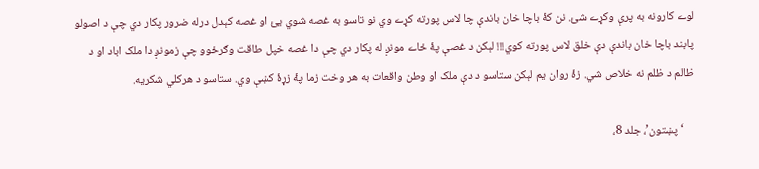لوے کارونه به پرې وکړے شئ. نن کۀ باچا خان باندې چا لاس پورته کړے وي نو تاسو به غصه شوي یئ او غصه کېدل درله ضرور پکار دي چې د اصولو پابند باچا خان باندې دې خلق لاس پورته کوي!!! لېکن د غصې پۀ ځاے مونږ له پکار دي چې دا غصه خپل طاقت وګرځوو چې زمونږ دا ملک اباد او د ظالم د ظلم نه خلاص شي. زۀ روان یم لېکن ستاسو د دې ملک او وطن واقعات به هر وخت زما پۀ زړۀ کښې وي. ستاسو د هرکلي شکریه.

    ‘پښتون’، جلد 8،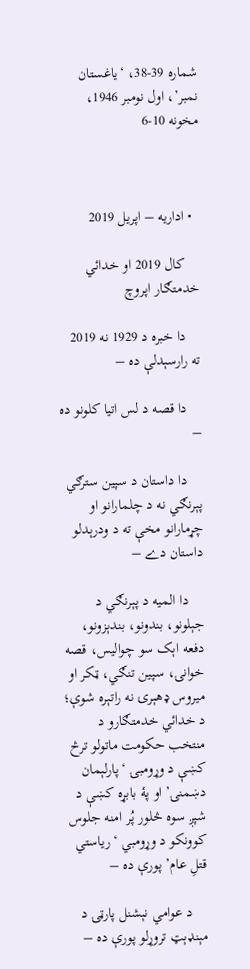شماره 39-38، ‘یاغستان نمبر’، اول نومبر 1946، مخونه 10-6



  • اداريه – اپريل 2019

    کال 2019 او خدائي خدمتګار اپروچ

    دا خبره د 1929 نه 2019 ته رارسېدلې ده –

    دا قصه د لس اتیا کلونو ده –

    دا داستان د سپین سترګي پېرنګي نه د چلمارانو او چړمارانو مخې ته د ودرېدلو داستان دے –

    دا المیه د پېرنګي د جېلونو، بندونو، بندېزونو، دفعه اېک سو چوالیس، قصه خوانۍ، سپین تنګي، ټکر او میروس ډهېرۍ نه راتېره شوې؛ د خدائي خدمتګارو د منتخب حکومت ماتولو ترڅ کښې د وړومبۍ ‘پارلېمان دښمنۍ’ او پۀ بابړه کښې د شپږ سوه څلور پُر امنه جلوس کوونکو د وړومبي ‘ریاستي قتلِ عام’ پورې ده –

    د عوامي نېشنل پارټۍ د مېنډېټ تروړلو پورې ده –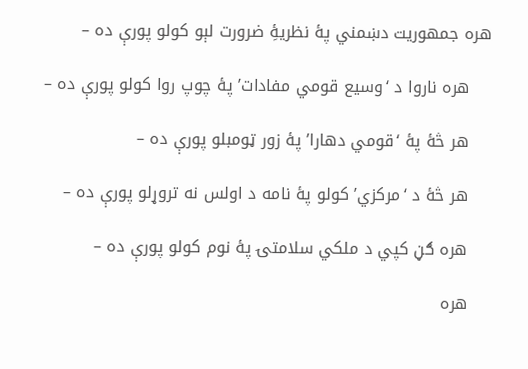هره جمهوریت دښمني پۀ نظریۀِ ضرورت لېو کولو پورې ده –

    هره ناروا د ‘وسیع قومي مفادات’ پۀ چوپ روا کولو پورې ده –

    هر څۀ پۀ ‘قومي دهارا’ پۀ زور ټومبلو پورې ده –

    هر څۀ د ‘مرکزي’ کولو پۀ نامه د اولس نه تروړلو پورې ده –

    هره ګڼ کپي د ملکي سلامتۍ پۀ نوم کولو پورې ده –

    هره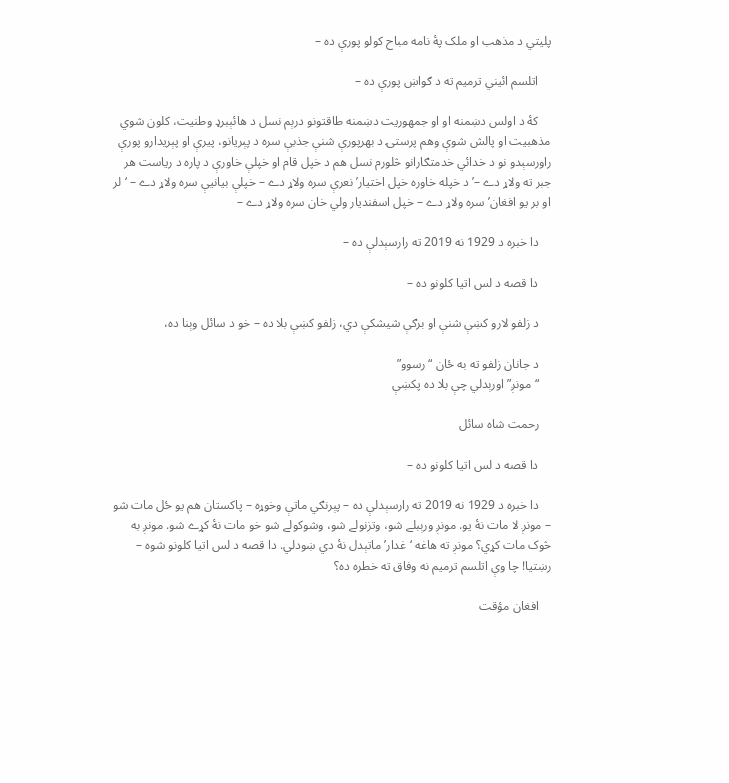پلیتي د مذهب او ملک پۀ نامه مباح کولو پورې ده –

    اتلسم ائیني ترمیم ته د ګواښ پورې ده –

    کۀ د اولس دښمنه او او جمهوریت دښمنه طاقتونو درېم نسل د هائېبرډ وطنیت، کلون شوي مذهبیت او پالش شوې وهم پرستۍ د بهرپورې شنې جذبې سره د پېریانو، پیرې او پېریدارو پورې راورسېدو نو د خدائي خدمتګارانو څلورم نسل هم د خپل قام او خپلې خاورې د پاره د ریاست هر جبر ته ولاړ دے –’د خپله خاوره خپل اختیار’ نعرې سره ولاړ دے – خپلې بیانیې سره ولاړ دے – ‘لر او بر یو افغان’ سره ولاړ دے – خپل اسفندیار ولي خان سره ولاړ دے –

    دا خبره د 1929 نه 2019 ته رارسېدلې ده –

    دا قصه د لس اتیا کلونو ده –

    د زلفو لارو کښې شنې او برګې شیشکې دي، زلفو کښې بلا ده – خو د سائل وېنا ده،

    د جانان زلفو ته به ځان “رسوو”
    “مونږ” اورېدلي چې بلا ده پکښې

    رحمت شاه سائل

    دا قصه د لس اتیا کلونو ده –

    دا خبره د 1929 نه 2019 ته رارسېدلې ده – پېرنګي ماتې وخوړه – پاکستان هم یو ځل مات شو – مونږ لا مات نۀ یو. مونږ ورېبلے شو، وتزنولے شو، وشوکولے شو خو مات نۀ کړے شو. مونږ به څوک مات کړي؟ مونږ ته هاغه ‘غدار’ ماتېدل نۀ دي ښودلي. دا قصه د لس اتیا کلونو شوه – رښتیا! چا وې اتلسم ترمیم نه وفاق ته خطره ده؟

    افغان مؤقت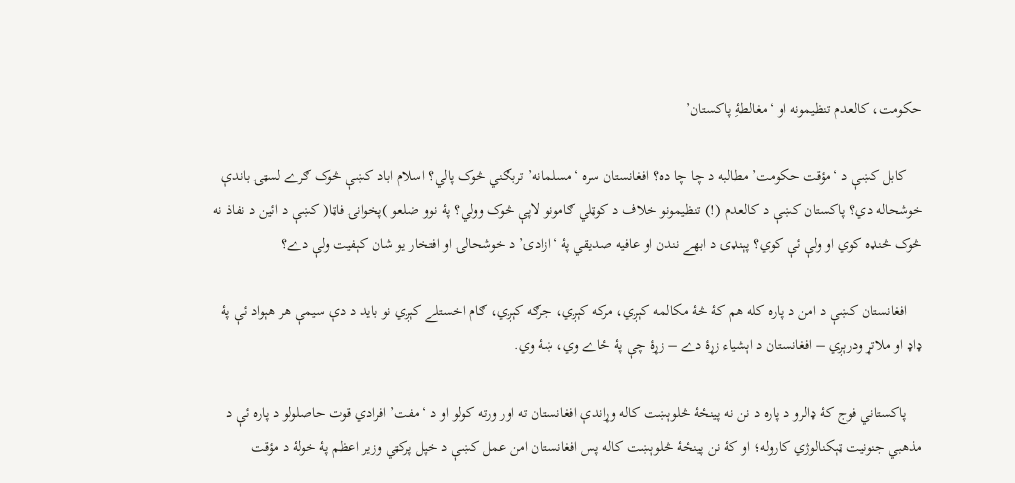حکومت، کالعدم تنظیمونه او ‘مغالطۀِ پاکستان’

    کابل کښې د ‘مؤقت حکومت’ مطالبه د چا چا ده؟ افغانستان سره ‘مسلمانه’ تربګني څوک پالي؟ اسلام اباد کښې څوک ګرے لسټۍ باندې خوشحاله دي؟ پاکستان کښې د کالعدم (!) تنظیمونو خلاف د کوټلي ګامونو لاپې څوک وولي؟ پۀ نوو ضلعو )پخوانۍ فاټا( کښې د ائین د نفاذ نه څوک څنډه کوي او ولې ئې کوي؟ پېنډۍ د ابهے نندن او عافیه صدیقي پۀ ‘ازادۍ’ د خوشحالۍ او افتخار یو شان کېفیت ولې دے؟

    افغانستان کښې د امن د پاره کله هم کۀ څۀ مکالمه کېږي، مرکه کېږي، جرګه کېږي، ګام اخستلے کېږي نو باید د دې سیمې هر هېواد ئې پۀ ډاډ او ملاتړ ودرېږي – افغانستان د اېشیاء زړۀ دے – زړۀ چې پۀ ځاے وي، ښۀ وي.

    پاکستاني فوج کۀ ډالرو د پاره د نن نه پینځۀ څلوېښت کاله وړاندې افغانستان ته اور ورته کولو او د ‘مفت’ افرادي قوت حاصلولو د پاره ئې د مذهبي جنونیت ټېکنالوژي کاروله؛ او کۀ نن پینځۀ څلوېښت کاله پس افغانستان امن عمل کښې د خپل پرکټي وزیر اعظم پۀ خولۀ د مؤقت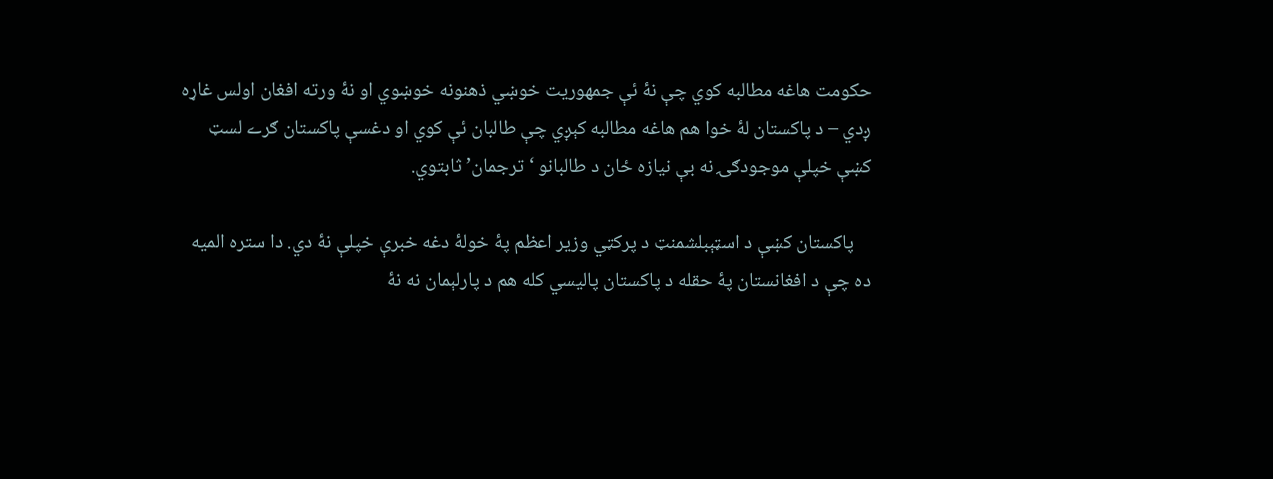حکومت هاغه مطالبه کوي چې نۀ ئې جمهوریت خوښي ذهنونه خوښوي او نۀ ورته افغان اولس غاړه ږدي – د پاکستان لۀ خوا هم هاغه مطالبه کېږي چې طالبان ئې کوي او دغسې پاکستان ګرے لسټ کښې خپلې موجودګۍ نه بې نیازه ځان د طالبانو ‘ترجمان’ ثابتوي.

    پاکستان کښې د اسټېبلشمنټ د پرکټي وزیر اعظم پۀ خولۀ دغه خبرې خپلې نۀ دي. دا ستره المیه ده چې د افغانستان پۀ حقله د پاکستان پالیسي کله هم د پارلېمان نه نۀ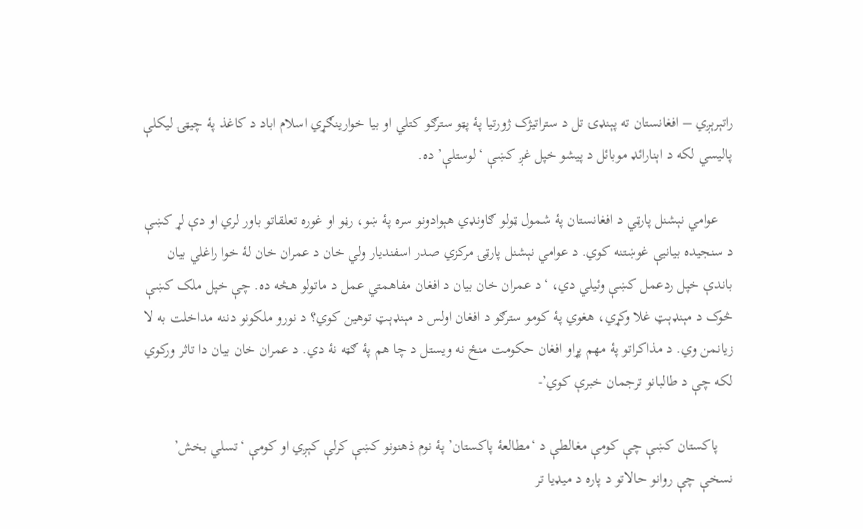راتېرېږي – افغانستان ته پېنډۍ تل د ستراتیژک ژورتیا پۀ پټو سترګو کتلي او بیا خوارینګړي اسلام اباد د کاغذ پۀ چیټۍ لیکلې پالیسي لکه د اېنارائډ موبائل د پیشو خپل غږ کښې ‘لوستلې’ ده.

    عوامي نېشنل پارټي د افغانستان پۀ شمول ټولو ګاونډي هېوادونو سره پۀ ښو، رڼو او غوره تعلقاتو باور لري او دې لړ کښې د سنجیده بیانیې غوښتنه کوي. د عوامي نېشنل پارټۍ مرکزي صدر اسفندیار ولي خان د عمران خان لۀ خوا راغلي بیان باندې خپل ردعمل کښې وئیلي دي، ‘د عمران خان بیان د افغان مفاهمتي عمل د ماتولو هڅه ده. چې خپل ملک کښې څوک د مېنډېټ غلا وکړي، هغوي پۀ کومو سترګو د افغان اولس د مېنډېټ توهین کوي؟ د نورو ملکونو دننه مداخلت به لا زیانمن وي. د مذاکراتو پۀ مهم پړاو افغان حکومت منځ نه ویستل د چا هم پۀ ګټه نۀ دي. د عمران خان بیان دا تاثر ورکوي لکه چې د طالبانو ترجمان خبرې کوي’-

    پاکستان کښې چې کومې مغالطې د ‘مطالعۀ پاکستان’ پۀ نوم ذهنونو کښې کرلې کېږي او کومې ‘تسلي بخش’ نسخې چې روانو حالاتو د پاره د میډیا تر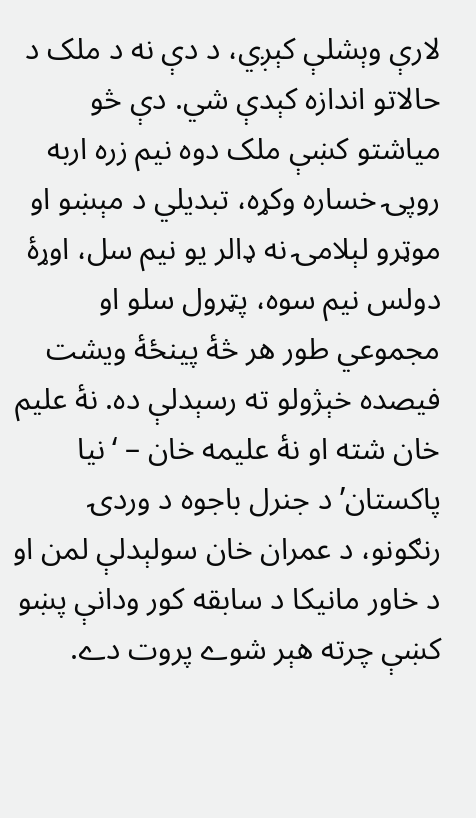لارې وېشلې کېږي، د دې نه د ملک د حالاتو اندازه کېدې شي. دې څو میاشتو کښې ملک دوه نیم زره اربه روپۍ خساره وکړه، تبدیلي د مېښو او موټرو لېلامۍ نه ډالر یو نیم سل، اوړۀ دولس نیم سوه، پټرول سلو او مجموعي طور هر څۀ پینځۀ ویشت فیصده خېژولو ته رسېدلې ده. نۀ علیم خان شته او نۀ علیمه خان – ‘نیا پاکستان’ د جنرل باجوه د وردۍ رنګونو، د عمران خان سولېدلې لمن او د خاور مانیکا د سابقه کور ودانې پښو کښې چرته هېر شوے پروت دے.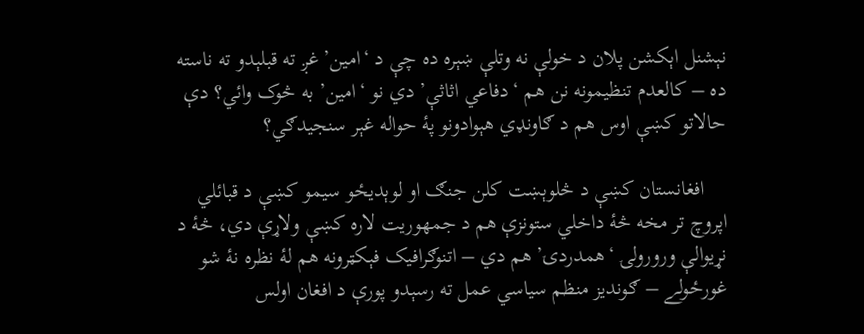نېشنل اېکشن پلان د خولې نه وتلې ښېره ده چې د ‘امین’ غږ ته قبلېدو ته ناسته ده – کالعدم تنظیمونه نن هم ‘دفاعي اثاثې’ دي نو ‘امین’ به څوک وائي؟ دې حالاتو کښې اوس هم د ګاونډي هېوادونو پۀ حواله غېر سنجیدګي؟

    افغانستان کښې د څلوېښت کلن جنګ او لوېدیځو سیمو کښې د قبائلي اپروچ تر مخه څۀ داخلي ستونزې هم د جمهوریت لاره کښې ولاړې دي، څۀ د نړیوالې ورورولۍ ‘همدردۍ’ هم دي – اتنوګرافیک فېکټرونه هم لۀ نظره نۀ شو غورځولے – ګوندیز منظم سیاسي عمل ته رسېدو پورې د افغان اولس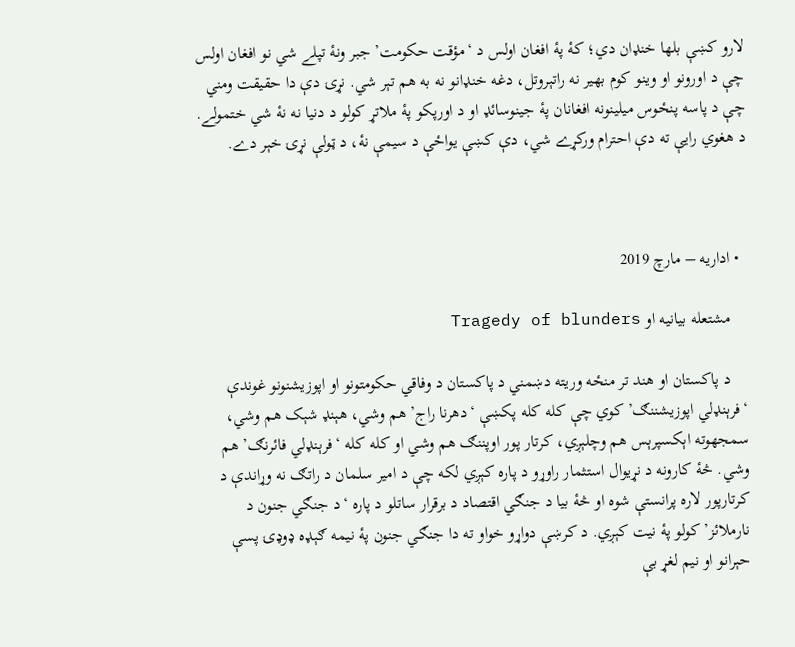لارو کښې بلها خنډان دي؛ کۀ پۀ افغان اولس د ‘مؤقت حکومت’ جبر ونۀ تپلے شي نو افغان اولس چې د اورونو او وینو کوم بهیر نه راتېروتل، دغه خنډانو نه به هم تېر شي. نړۍ دې دا حقیقت ومني چې د پاسه پنځوس میلینونه افغانان پۀ جینوسائډ او د اورپکو پۀ ملاتړ کولو د دنیا نه نۀ شي ختمولے. د هغوي رایې ته دې احترام ورکړے شي، دې کښې یواځې د سیمې نۀ، د ټولې نړۍ خېر دے.



  • اداريه – مارچ 2019

    مشتعله بیانیه او Tragedy of blunders

    د پاکستان او هند تر منځه وریته دښمني د پاکستان د وفاقي حکومتونو او اپوزیشنونو غوندې ‘فرېنډلي اپوزیشننګ’ کوي چې کله کله پکښې ‘دهرنا راج’ هم وشي، هېنډ شېک هم وشي، سمجهوته اېکسپرېس هم وچلېږي، کرتار پور اوپننګ هم وشي او کله کله ‘فرېنډلي فائرنګ’ هم وشي. څۀ کارونه د نړیوال استثمار راوړو د پاره کېږي لکه چې د امیر سلمان د راتګ نه وړاندې د کرتارپور لاره پرانستې شوه او څۀ بیا د جنګي اقتصاد د برقرار ساتلو د پاره ‘د جنګي جنون د نارملائز’ کولو پۀ نیت کېږي. د کرښې دواړو خواو ته دا جنګي جنون پۀ نیمه ګېډه ډوډۍ پسې حېرانو او نیم لغړ بې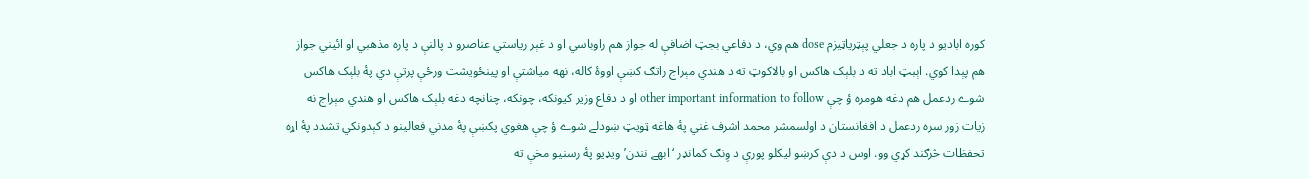کوره ابادیو د پاره د جعلي پېټریاټیزم dose هم وي، د دفاعي بجټ اضافې له جواز هم راوباسي او د غېر ریاستي عناصرو د پالنې د پاره مذهبي او ائیني جواز هم پېدا کوي. اېبټ اباد ته د بلېک هاکس او بالاکوټ ته د هندي مېراج راتګ کښې اووۀ کاله، نهه میاشتې او پینځویشت ورځې پرتې دي پۀ بلېک هاکس شوے ردعمل هم دغه هومره ؤ چې other important information to follow او د دفاع وزیر کیونکه، چونکه، چنانچه دغه بلېک هاکس او هندي مېراج نه زیات زور سره ردعمل د افغانستان د اولسمشر محمد اشرف غني پۀ هاغه ټویټ ښودلے شوے ؤ چې هغوي پکښې پۀ مدني فعالینو د کېدونکي تشدد پۀ اړه تحفظات څرګند کړي وو. اوس د دې کرښو لیکلو پورې د وِنګ کمانډر ‘ابهے نندن’ ویډیو پۀ رسنیو مخې ته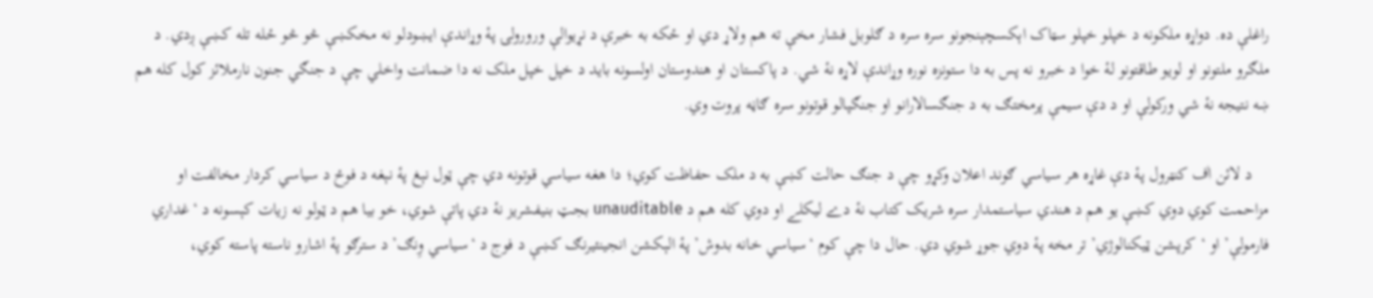راغلې ده. دواړه ملکونه د خپلو خپلو سټاک اېکسچېنجونو سره سره د ګلوبل فشار مخې ته هم ولاړ دي او ځکه به خبرې د نړیوالې ورورولۍ پۀ وړاندې ایښودلو نه مخکښې څو څو ځله تله کښې ږدي. د ملګرو ملتونو او لویو طاقتونو لۀ خوا د خبرو نه پس به دا ستونزه نوره وړاندې لاړه نۀ شي. د پاکستان او هندوستان اولسونه باید د خپل خپل ملک نه دا ضمانت واخلي چې د جنګي جنون نارملائز کول کله هم ښه نتیجه نۀ شي ورکولې او د دې سیمې پرمختګ به د جنګسالارانو او جنګپالو قوتونو سره ګاڼه پروت وي.

    د لائن اٰف کنټرول پۀ دې غاړه هر سیاسي ګوند اعلان وکړو چې د جنګ حالت کښې به د ملک حفاظت کوي؛ دا هغه سیاسي قوتونه دي چې ټول نېغ پۀ نېغه د فوځ د سیاسي کردار مخالفت او مزاحمت کوي دوي کښې یو هم د هندي سیاستمدار سره شریک کتاب نۀ دے لیکلے او دوي کله هم د unauditable بجټ بنیفشریز نۀ دي پاتې شوي، خو بیا هم د ټولو نه زیات کېسونه د ‘غداري فارمولې’ او ‘کرپشن ټیکنالوژي’ تر مخه پۀ دوي جوړ شوي دي. حال دا چې کوم ‘سیاسي خانه بدوش’ پۀ الېکشن انجینئیرنګ کښې د فوج د ‘سیاسي وِنګ’ د سترګو پۀ اشارو ناسته پاسته کوي،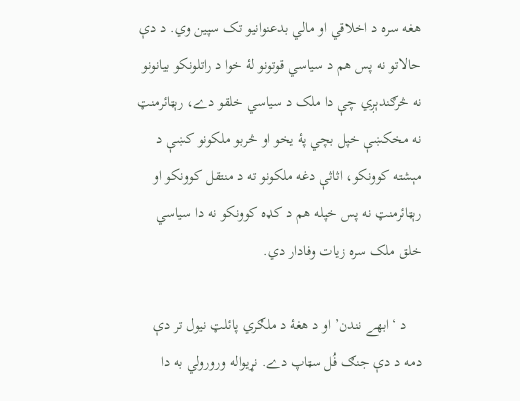هغه سره د اخلاقي او مالي بدعنوانیو تک سپین وي. د دې حالاتو نه پس هم د سیاسي قوتونو لۀ خوا د راتلونکو بیانونو نه څرګندېږي چې دا ملک د سیاسي خلقو دے، رېټائرمنټ نه مخکښې خپل بچي پۀ یخو او څربو ملکونو کښې د مېشته کوونکو، اثاثې دغه ملکونو ته د منتقل کوونکو او رېټائرمنټ نه پس خپله هم د کډه کوونکو نه دا سیاسي خلق ملک سره زیات وفادار دي.

    د ‘ابهے نندن’ او د هغۀ د ملګري پائلټ نیول تر دې دمه د دې جنګ فُل سټاپ دے. نړیواله ورورولي به دا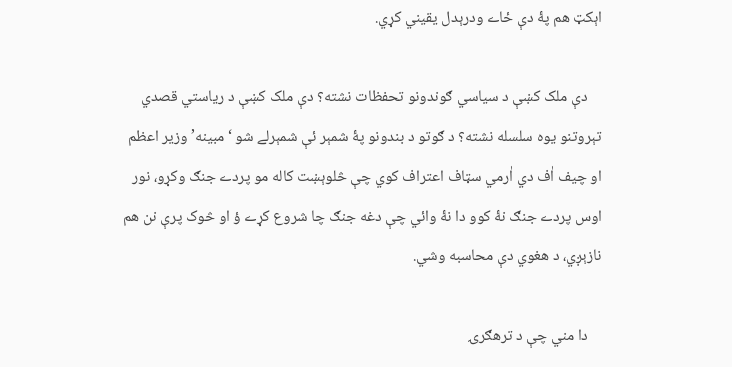اېکټ هم پۀ دې ځاے ودرېدل یقیني کړي.

    دې ملک کښې د سیاسي ګوندونو تحفظات نشته؟ دې ملک کښې د ریاستي قصدي تېروتنو یوه سلسله نشته؟ د ګوتو د بندونو پۀ شمېر ئې شمېرلے شو ‘مبینه’ وزیر اعظم او چیف اٰف دي اٰرمي سټاف اعتراف کوي چې څلوېښت کاله مو پردے جنګ وکړو، نور اوس پردے جنګ نۀ کوو دا نۀ وائي چې دغه جنګ چا شروع کړے ؤ او څوک پرې نن هم نازېږي، د هغوي دې محاسبه وشي.

    دا مني چې د ترهګرۍ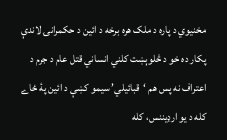مخنیوي د پاره د ملک هره برخه د ائین د حکمرانۍ لاندې پکار ده خو د څلوېښت کلني انساني قتل عام د جرم د اعتراف نه پس هم ‘قبائیلي’ سیمو کښې د ائین پۀ ځاے کله د یو ارډیننس، کله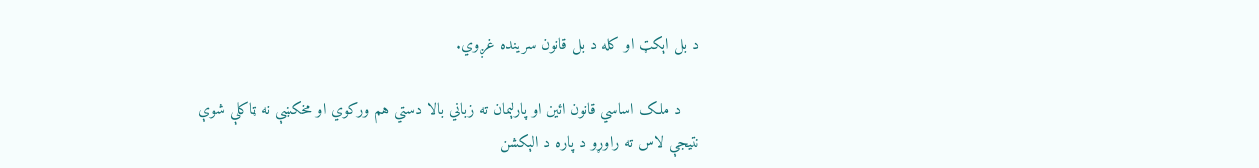د بل اېکټ او کله د بل قانون سرینده غږوي.

    د ملک اساسي قانون ائین او پارلېمان ته زباني بالا دستي هم ورکوي او مخکښې نه ټاکلې شوې نتیجې لاس ته راوړو د پاره د الېکشن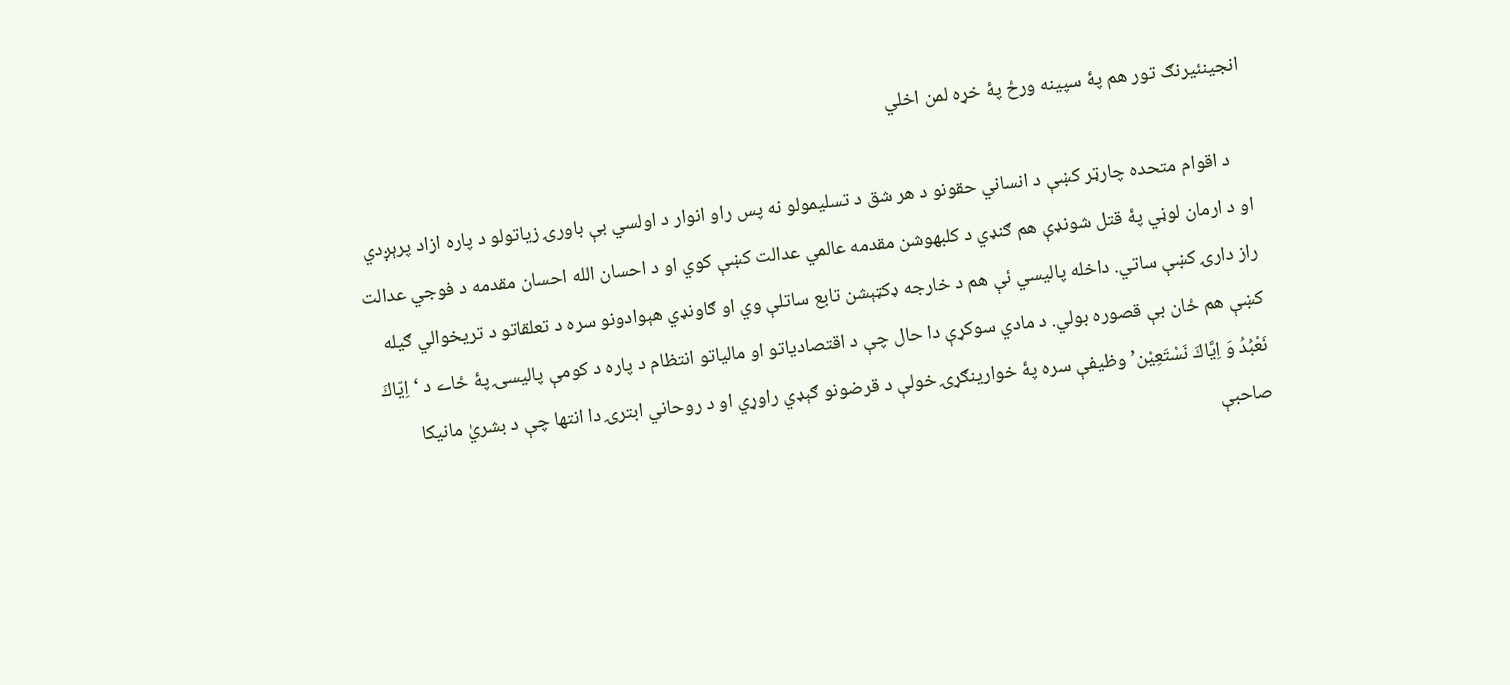انجینئیرنګ تور هم پۀ سپینه ورځ پۀ خړه لمن اخلي

    د اقوام متحده چارټر کښې د انساني حقونو د هر شق د تسلیمولو نه پس راو انوار د اولسي بې باورۍ زیاتولو د پاره ازاد پرېږدي او د ارمان لوڼي پۀ قتل شونډې هم ګنډي د کلبهوشن مقدمه عالمي عدالت کښې کوي او د احسان الله احسان مقدمه د فوجي عدالت راز دارۍ کښې ساتي. داخله پالیسي ئې هم د خارجه ډکټېشن تابع ساتلې وي او ګاونډي هېوادونو سره د تعلقاتو د تریخوالي ګیله کښې هم ځان بې قصوره بولي. د مادي سوکړې دا حال چې د اقتصادیاتو او مالیاتو انتظام د پاره د کومې پالیسۍ پۀ ځاے د ‘اِیّاكَ نَعْبُدُ وَ اِیَّاكَ نَسْتَعِیْن’ وظیفې سره پۀ خوارینګړۍ خولې د قرضونو ګېډي راوړي او د روحاني ابترۍ دا انتها چې د بشريٰ مانیکا صاحبې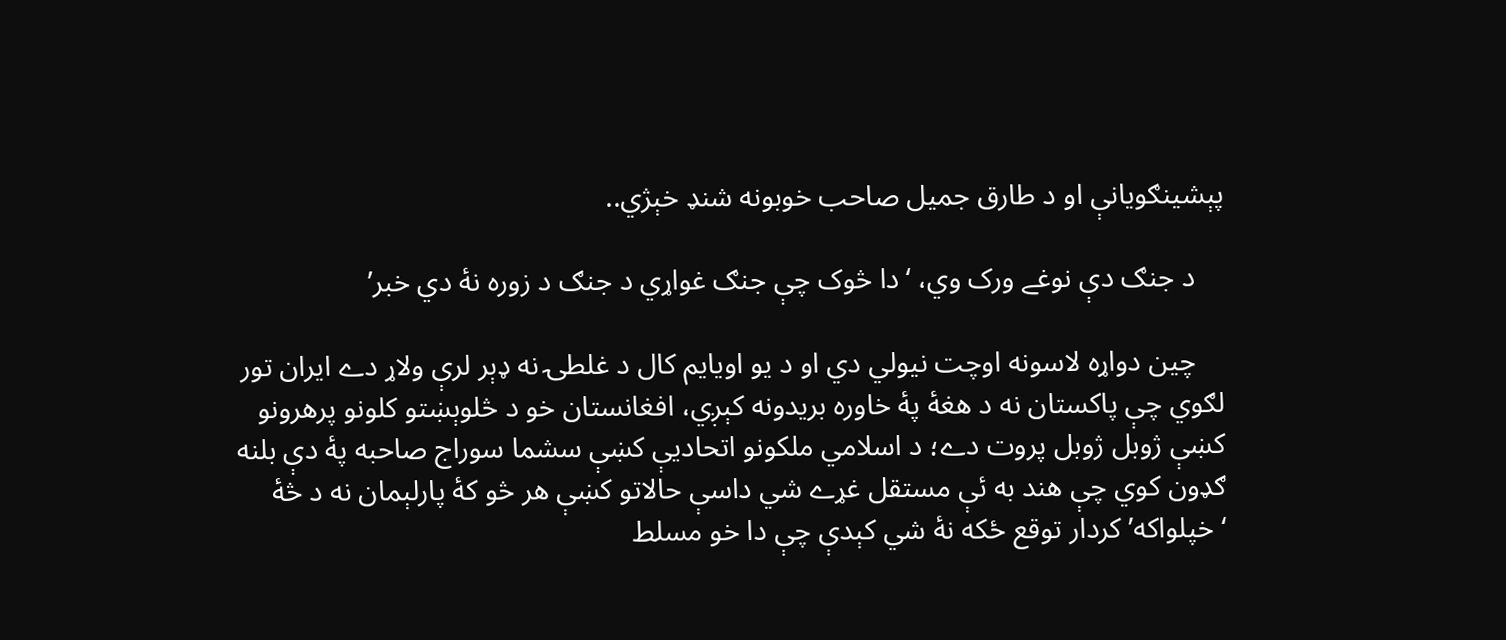پېشینګویانې او د طارق جمیل صاحب خوبونه شنډ خېژي..

    د جنګ دې نوغے ورک وي، ‘دا څوک چې جنګ غواړي د جنګ د زوره نۀ دي خبر’

    چین دواړه لاسونه اوچت نیولي دي او د یو اویایم کال د غلطۍ نه ډېر لرې ولاړ دے ایران تور لګوي چې پاکستان نه د هغۀ پۀ خاوره بریدونه کېږي، افغانستان خو د څلوېښتو کلونو پرهرونو کښې ژوبل ژوبل پروت دے؛ د اسلامي ملکونو اتحادیې کښې سشما سوراج صاحبه پۀ دې بلنه ګډون کوي چې هند به ئې مستقل غړے شي داسې حالاتو کښې هر څو کۀ پارلېمان نه د څۀ ‘خپلواکه’ کردار توقع ځکه نۀ شي کېدې چې دا خو مسلط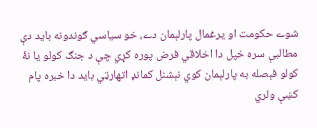شوے حکومت او یرغمال پارلېمان دے، خو سیاسي ګوندونه باید دې مطالبې سره خپل دا اخلاقي فرض پوره کړي چې د جنګ کولو یا نۀ کولو فېصله به پارلېمان کوي نېشنل کمانډ اتهارټي باید دا خبره پام کښې ولري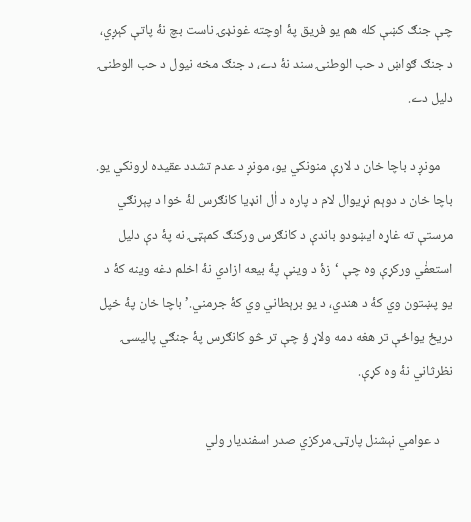چې جنګ کښې کله هم یو فریق پۀ اوچته غونډۍ ناست بچ نۀ پاتې کېږي، د جنګ ګواښ د حب الوطنۍ سند نۀ دے، د جنګ مخه نیول د حب الوطنۍ دلیل دے.

    مونږ د باچا خان د لارې منونکي یو، مونږ د عدم تشدد عقیده لرونکي یو. باچا خان د دوېم نړیوال لام د پاره د اٰل انډیا کانګرس لۀ خوا د پېرنګي مرستې ته غاړه ایښودو باندې د کانګرس ورکنګ کمېټۍ نه پۀ دې دلیل استعفٰي ورکړې وه چې ‘زۀ د وینې پۀ بیعه ازادي نۀ اخلم دغه وینه کۀ د یو پښتون وي کۀ د هندي، د یو برېطاني وي کۀ جرمني.’ باچا خان پۀ خپل دریځ یواځې تر هغه دمه ولاړ ؤ چې تر څو کانګرس پۀ جنګي پالیسۍ نظرثاني نۀ وه کړې.

    د عوامي نېشنل پارټۍ مرکزي صدر اسفندیار ولي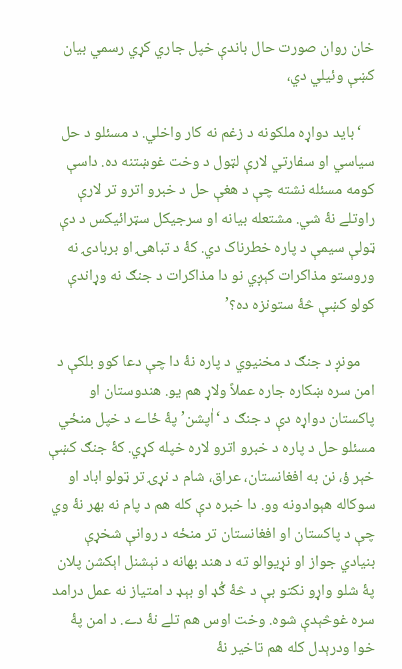خان روان صورت حال باندې خپل جاري کړي رسمي بیان کښې وئیلي دي،

    ‘باید دواړه ملکونه د زغم نه کار واخلي. د مسئلو د حل سیاسي او سفارتي لارې لټول د وخت غوښتنه ده. داسې کومه مسئله نشته چې د هغې حل د خبرو اترو تر لارې راوتلے نۀ شي. مشتعله بیانه او سرجیکل سټرائیکس د دې ټولې سیمې د پاره خطرناک دي. کۀ د تباهۍ او بربادۍ نه وروستو مذاکرات کېږي نو دا مذاکرات د جنګ نه وړاندې کولو کښې څۀ ستونزه ده؟’

    مونږ د جنګ د مخنیوي د پاره نۀ دا چې دعا کوو بلکې د امن سره ښکاره جاره عملاً ولاړ هم یو. هندوستان او پاکستان دواړه دې د جنګ د ‘اٰپشن’ پۀ ځاے د خپل منځي مسئلو حل د پاره د خبرو اترو لاره خپله کړي. کۀ جنګ کښې خېر ؤ، نن به افغانستان، عراق، شام د نړۍ تر ټولو اباد او سوکاله هېوادونه وو. دا خبره دې کله هم د پام نه بهر نۀ وي چې د پاکستان او افغانستان تر منځه د روانې شخړې بنیادي جواز او نړیوالو ته د هند بهانه د نېشنل اېکشن پلان پۀ شلو واړو نکتو بې د څۀ ګُډ او بېډ د امتیاز نه عمل درامد سره غوڅېدې شوه. وخت اوس هم تلے نۀ دے. د امن پۀ خوا ودرېدل کله هم تاخیر نۀ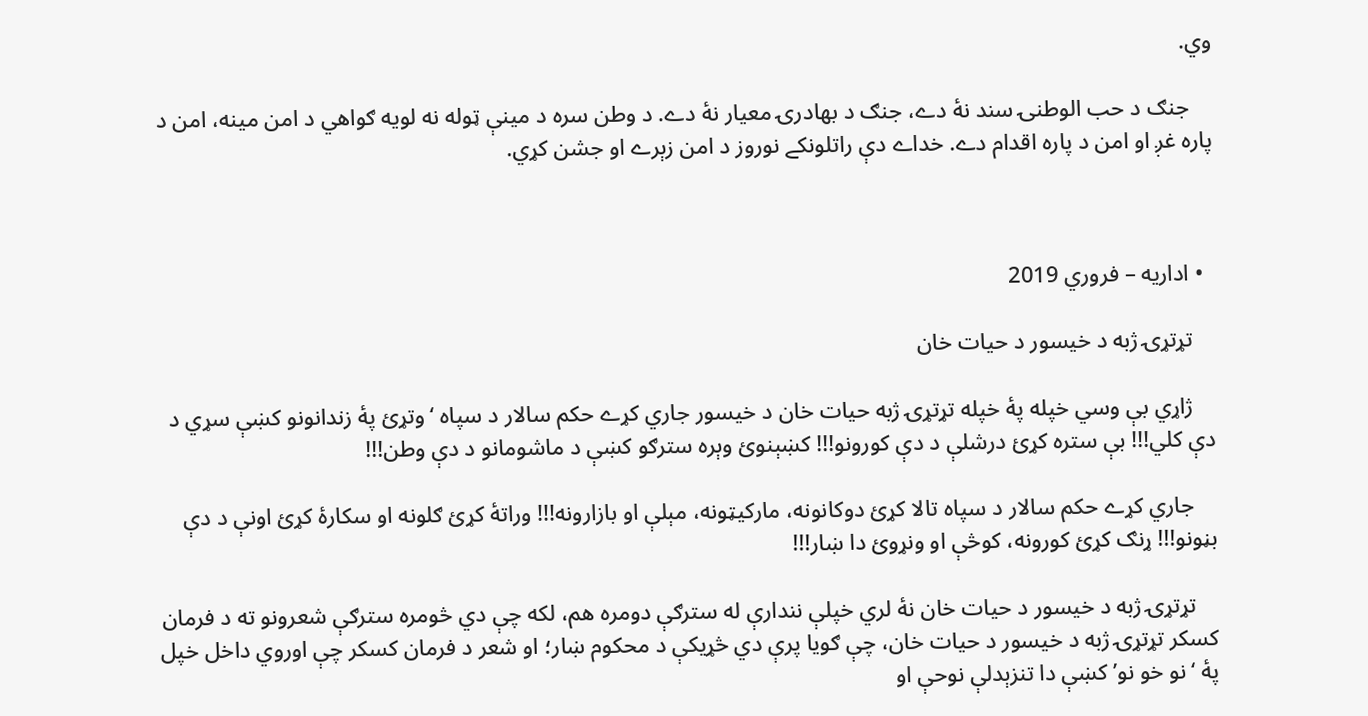وي.

    جنګ د حب الوطنۍ سند نۀ دے، جنګ د بهادرۍ معیار نۀ دے. د وطن سره د مینې ټوله نه لویه ګواهي د امن مینه، امن د پاره غږ او امن د پاره اقدام دے. خداے دې راتلونکے نوروز د امن زېرے او جشن کړي.



  • اداريه – فروري 2019

    تړتړۍ ژبه د خیسور د حیات خان

    ژاړي بې وسي خپله پۀ خپله تړتړۍ ژبه حیات خان د خیسور جاري کړے حکم سالار د سپاه ‘وتړئ پۀ زندانونو کښې سړي د دې کلي!!! بې ستره کړئ درشلې د دې کورونو!!! کښېنوئ وېره سترګو کښې د ماشومانو د دې وطن!!!

    جاري کړے حکم سالار د سپاه تالا کړئ دوکانونه، مارکیټونه، مېلې او بازارونه!!! وراتۀ کړئ ګلونه او سکارۀ کړئ اونې د دې بڼونو!!! ړنګ کړئ کورونه، کوڅې او ونړوئ دا ښار!!!

    تړتړۍ ژبه د خیسور د حیات خان نۀ لري خپلې نندارې له سترګې دومره هم، لکه چې دي څومره سترګې شعرونو ته د فرمان کسکر تړتړۍ ژبه د خیسور د حیات خان، چې ګویا پرې دي څړیکې د محکوم ښار؛ او شعر د فرمان کسکر چې اوروي داخل خپل پۀ ‘نو خو نو’ کښې دا تنزېدلې نوحې او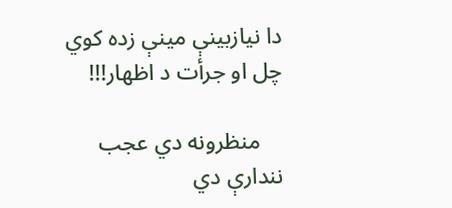دا نیازبینې مینې زده کوي چل او جرأت د اظهار!!!

    منظرونه دي عجب نندارې دي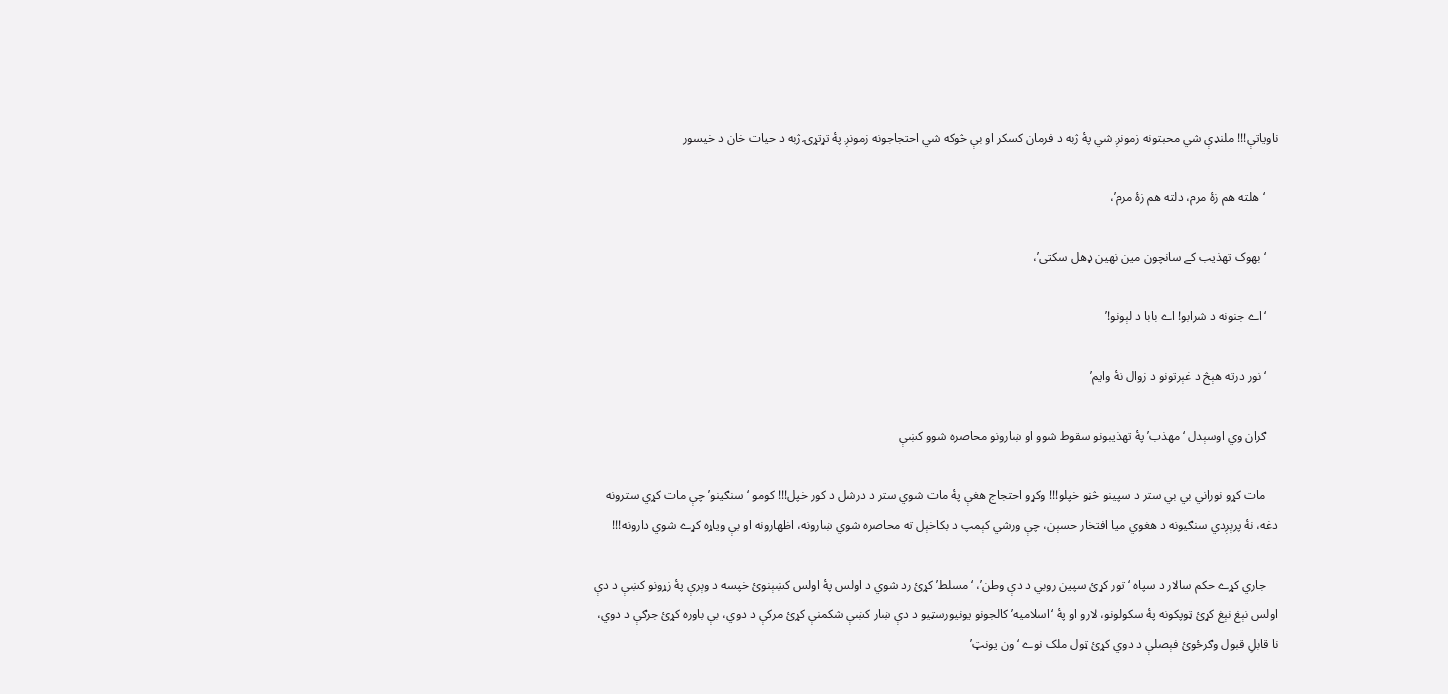ناویاتې!!! ملنډې شي محبتونه زمونږ شي پۀ ژبه د فرمان کسکر او بې څوکه شي احتجاجونه زمونږ پۀ تړتړۍ ژبه د حیات خان د خیسور

    ‘هلته هم زۀ مرم، دلته هم زۀ مرم’،

    ‘بهوک تهذیب کے سانچون مین نهین ډهل سکتی’،

    ‘اے جنونه د شرابو! اے بابا د لېونو!’

    ‘نور درته هېڅ د غېرتونو د زوال نۀ وایم’

    ګران وي اوسېدل ‘مهذب’ پۀ تهذیبونو سقوط شوو او ښارونو محاصره شوو کښې

    مات کړو نوراني بي بي ستر د سپینو څڼو خپلو!!! وکړو احتجاج هغې پۀ مات شوي ستر د درشل د کور خپل!!! کومو ‘سنګینو’ چې مات کړي سترونه دغه، نۀ پرېږدي سنګیونه د هغوي میا افتخار حسېن، چې ورشي کېمپ د بکاخېل ته محاصره شوي ښارونه، اظهارونه او بې ویاړه کړے شوي دارونه!!!

    جاري کړے حکم سالار د سپاه ‘تور کړئ سپین روبي د دې وطن’، ‘مسلط’ کړئ رد شوي د اولس پۀ اولس کښېنوئ خپسه د وېرې پۀ زړونو کښې د دې اولس نېغ نېغ کړئ ټوپکونه پۀ سکولونو، لارو او پۀ ‘اسلامیه’ کالجونو یونیورسټیو د دې ښار کښې شکمنې کړئ مرکې د دوي، بې باوره کړئ جرګې د دوي، نا قابلِ قبول وګرځوئ فېصلې د دوي کړئ ټول ملک نوے ‘ون یونټ’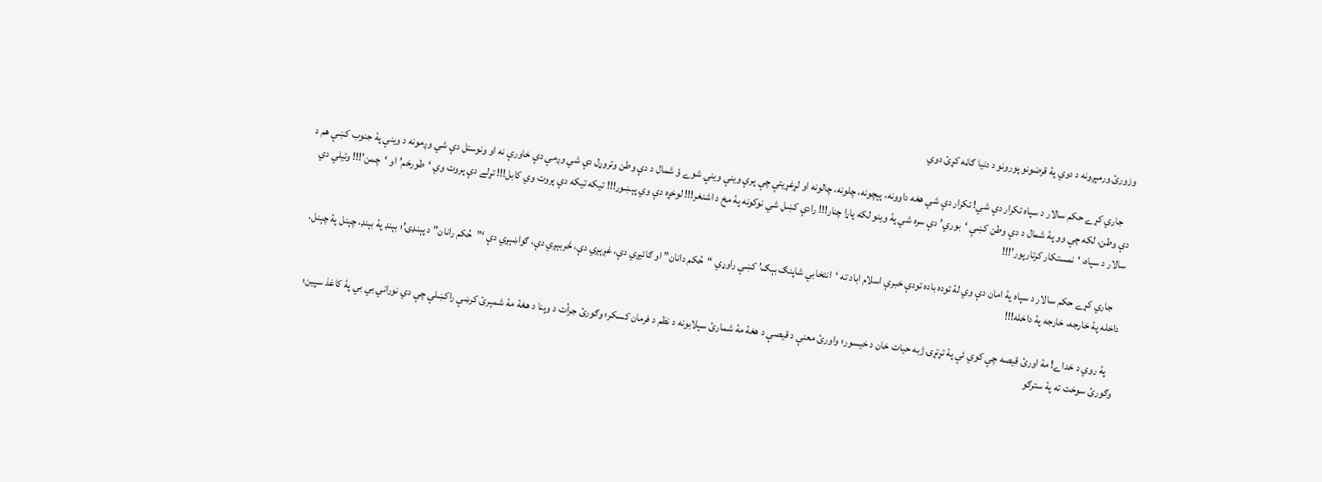وزورئ ورمېږونه د دوي پۀ قرضونو پورونو د دنیا ګاڼه کړئ دوي

    جاري کړے حکم سالار د سپاه تکرار دې شي! تکرار دې شي هغه داوونه، پېچونه، چلونه، چالونه او لړغړیتې چې پرې وینې وینې شوے ؤ شمال د دې وطن وتروړل دې شي وږمې دې خاورې نه او ونوستل دې شي وږمونه د وینې پۀ جنوب کښې هم د دې وطن، لکه چې وو پۀ شمال د دې وطن کښې ‘بوري’ دې سره شي پۀ وینو لکه پاړا چنار!!! رادې کښل شي نوکونه پۀ مخ د اشنغر!!! لوخړه دې وي پېښور!!! تیکه تیکه دې پروت وي کابل!!! تړلے دې پروت وي ‘طورخم’ او ‘چمن’!!! وئیلي دي سالار د سپاه، ‘نمستکار کرتارپور’!!!

    جاري کړے حکم سالار د سپاه پۀ امان دې وي لۀ توده باده تودې خبرې اسلام اباد ته ‘انتخابي شاپنګ بېګ’ کښې راوړي “حُکم دانان” او ګائیږي دې، غږېږي دې، څربېږي دې، ګواښېږي دې ‘”حُکم رانان” د پېنډۍ’؛ بېنډ پۀ بېنډ، چېنل پۀ چېنل، داخله پۀ خارجه، خارجه پۀ داخله!!!

    پۀ روي د خداے! مۀ اورئ قیصه چې کوي ئې پۀ تړتړۍ ژبه حیات خان د خیسور؛ واورئ معنې د قیصې د هغۀ مۀ شمارئ سېلابونه د نظم د فرمان کسکر؛ وګورئ جرأت د وېنا د هغۀ مۀ شمېرئ کرښې راکښلې چې دي نوراني بي بي پۀ کاغذ سپین؛ وګورئ سوخت ته پۀ سترګو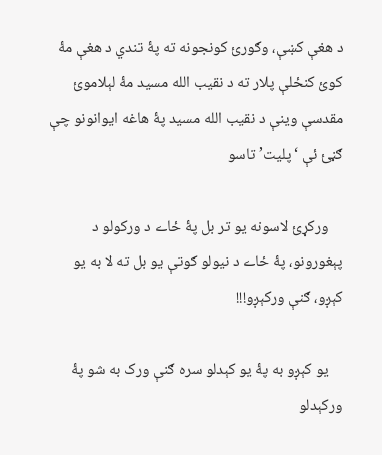د هغې کښې، وګورئ کونجونه ته پۀ تندي د هغې مۀ کوئ کنځلې پلار ته د نقیب الله مسید مۀ لېلاموئ مقدسې وینې د نقیب الله مسید پۀ هاغه ایوانونو چې ګڼئ ئې ‘پلیت’ تاسو

    ورکړئ لاسونه یو تر بل پۀ ځاے د ورکولو د پېغورونو، پۀ ځاے د نیولو ګوتې یو بل ته لا به یو کېږو، ګنې ورکېږو!!!

    یو کېږو به پۀ یو کېدلو سره ګنې ورک به شو پۀ ورکېدلو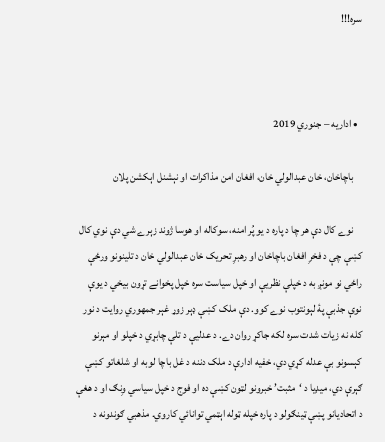سره!!!



  • اداريه – جنوري 2019

    باچاخان، خان عبدالولي خان، افغان امن مذاکرات او نېشنل اېکشن پلان

    نوے کال دې هر چا د پاره د یو پُر امنه، سوکاله او هوسا ژوند زېرے شي دې نوي کال کښې چې د فخرِ افغان باچاخان او رهبرِ تحریک خان عبدالولي خان د تلینونو ورځې راځي نو مونږ به د خپلې نظریې او خپل سیاست سره خپل پخوانے تړون بیخي د یوې نوې جذبې پۀ لېونتوب نوے کوو. دې ملک کښې ډېر زوړ غېر جمهوري روایت د نور کله نه زیات شدت سره لکه جاکړ روان دے. د عدلیې د تلې چابړي د خپلو او مېرنو کېسونو بې عدله کړي دي، خفیه ادارې د ملک دننه د غل باچا لوبه او شلغاتو کښې ګېرې دي، میډیا د ‘مثبت’ خبرونو لټون کښې ده او فوج د خپل سیاسي وِنګ او د هغې د اتحادیانو پښې ټینګولو د پاره خپله ټوله اېټمي توانائي کاروي. مذهبي ګوندونه د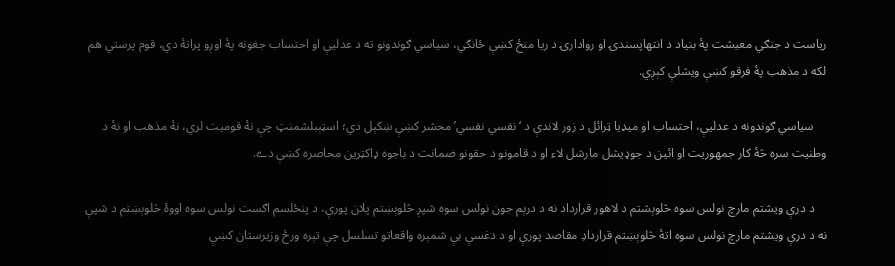ریاست د جنګي معیشت پۀ بنیاد د انتهاپسندۍ او روادارۍ د ریا منځ کښې ځانګي، سیاسي ګوندونو ته د عدلیې او احتساب جغونه پۀ اوږو پراتۀ دي، قوم پرستي هم لکه د مذهب پۀ فرقو کښې ویشلې کېږي.

    سیاسي ګوندونه د عدلیې، احتساب او میډیا ټرائل د زور لاندې د ‘نفسي نفسي’ محشر کښې ښکېل دي؛ اسټېبلشمنټ چې نۀ قومیت لري، نۀ مذهب او نۀ د وطنیت سره څۀ کار جمهوریت او ائین د جوډیشل مارشل لاء او د قامونو د حقونو ضمانت د باجوه ډاکټرین محاصره کښې دے.

    د درې ویشتم مارچ نولس سوه څلوېشتم د لاهور قرارداد نه د درېم جون نولس سوه شپږ څلوېښتم پلان پورې، د پنځلسم اګست نولس سوه اووۀ څلوېښتم د شپې نه د درې ویشتم مارچ نولس سوه اتۀ څلوېښتم قراردادِ مقاصد پورې او د دغسې بې شمېره واقعاتو تسلسل چې تېره ورځ وزیرستان کښې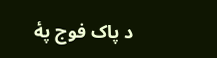د پاک فوج پۀ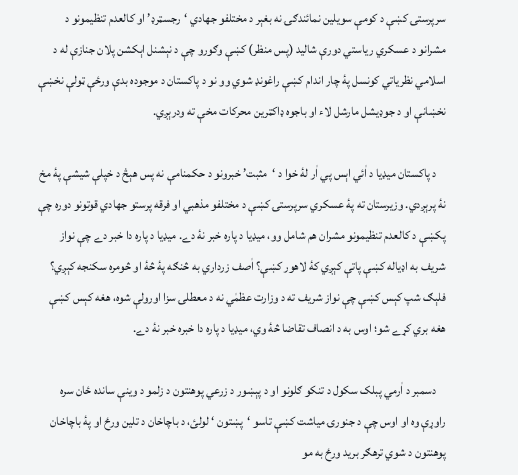سرپرستۍ کښې د کومې سویلین نمائندګۍ نه بغېر د مختلفو جهادي ‘رجسټرډ’ او کالعدم تنظیمونو د مشرانو د عسکري ریاستي دورې شالید (پس منظر) کښې وګورو چې د نېشنل اېکشن پلان جنازې له د اسلامي نظریاتي کونسل پۀ چار اندام کښې راغونډ شوي وو نو د پاکستان د موجوده بدې ورځې ټولې نخښې نخښانې او د جوډیشل مارشل لاء او باجوه ډاکټرین محرکات مخې ته ودرېږي.

    د پاکستان میډیا د اٰئي اېس پي اٰر لۀ خوا د ‘مثبت’ خبرونو د حکمنامې نه پس هېڅ د خپلې شیشې پۀ مخ نۀ پرېږدي. وزیرستان ته پۀ عسکري سرپرستۍ کښې د مختلفو مذهبي او فرقه پرستو جهادي قوتونو دوره چې پکښې د کالعدم تنظیمونو مشران هم شامل وو، میډیا د پاره خبر نۀ دے. میډیا د پاره دا خبر دے چې نواز شریف به اډیاله کښې پاتې کېږي کۀ لاهور کښې؟ اٰصف زرداري به څنګه پۀ څۀ او څومره سکنجه کېږي؟ فلېګ شپ کېس کښې چې نواز شریف ته د وزارت عظمٰي نه د معطلۍ سزا اورولې شوه، هغه کېس کښې هغه بري کړے شو؛ اوس به د انصاف تقاضا څۀ وي، میډیا د پاره دا خبره خبر نۀ دے.

    دسمبر د اٰرمي پبلک سکول د تنکو ګلونو او د پېښور د زرعي پوهنتون د زلمو د وینې سانده ځان سره راوړې وه او اوس چې د جنورۍ میاشت کښې تاسو ‘پښتون ‘ لولئ، د باچاخان د تلین ورځ او پۀ باچاخان پوهنتون د شوي ترهګر برید ورځ به مو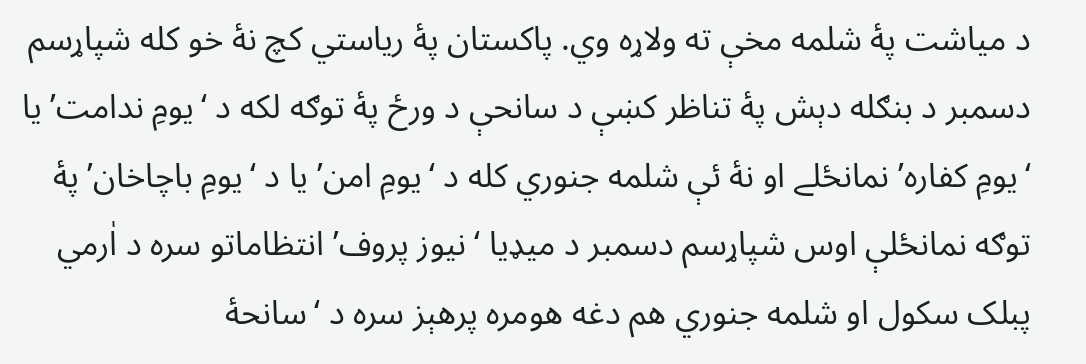د میاشت پۀ شلمه مخې ته ولاړه وي. پاکستان پۀ ریاستي کچ نۀ خو کله شپاړسم دسمبر د بنګله دېش پۀ تناظر کښې د سانحې د ورځ پۀ توګه لکه د ‘یومِ ندامت’ یا ‘یومِ کفاره’ نمانځلے او نۀ ئې شلمه جنوري کله د ‘یومِ امن’ یا د ‘یومِ باچاخان’ پۀ توګه نمانځلې اوس شپاړسم دسمبر د میډیا ‘نیوز پروف’ انتظاماتو سره د اٰرمي پبلک سکول او شلمه جنوري هم دغه هومره پرهېز سره د ‘سانحۀ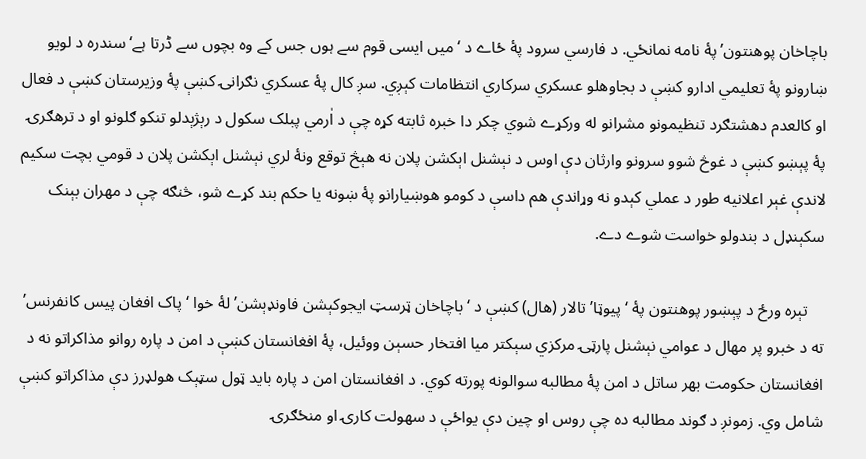باچاخان پوهنتون’ پۀ نامه نمانځي. د فارسي سرود پۀ ځاے د ‘میں ایسی قوم سے ہوں جس کے وه بچوں سے ڈرتا ہے‘ سندره د لویو ښارونو پۀ تعلیمي ادارو کښې د بجاوهلو عسکري سرکاري انتظامات کېږي. سږ کال پۀ عسکري نګرانۍ کښې پۀ وزیرستان کښې د فعال او کالعدم دهشتګرد تنظیمونو مشرانو له ورکړے شوي چکر دا خبره ثابته کړه چې د اٰرمي پبلک سکول د رېژېدلو تنکو ګلونو او د ترهګرۍ پۀ پېښو کښې د غوڅ شوو سرونو وارثان دې اوس د نېشنل اېکشن پلان نه هېڅ توقع ونۀ لري نېشنل اېکشن پلان د قومي بچت سکیم لاندې غېر اعلانیه طور د عملي کېدو نه وړاندې هم داسې د کومو هوښیارانو پۀ ښونه یا حکم بند کړے شو، څنګه چې د مهران بېنک سکېنډل د بندولو خواست شوے دے.

    تېره ورځ د پېښور پوهنتون پۀ ‘پیوټا’ تالار (هال) کښې د ‘باچاخان ټرسټ ایجوکېشن فاونډېشن’ لۀ خوا ‘پاک افغان پیس کانفرنس’ ته د خبرو پر مهال د عوامي نېشنل پارټۍ مرکزي سېکتر میا افتخار حسېن ووئیل، پۀ افغانستان کښې د امن د پاره روانو مذاکراتو نه د افغانستان حکومت بهر ساتل د امن پۀ مطالبه سوالونه پورته کوي. د افغانستان امن د پاره باید ټول سټېک هولډرز دې مذاکراتو کښې شامل وي. زمونږ د ګوند مطالبه ده چې روس او چین دې یواځې د سهولت کارۍ او منځګرۍ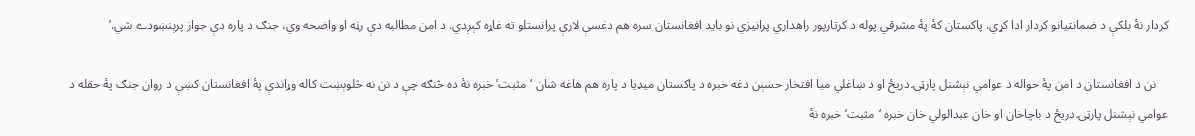کردار نۀ بلکې د ضمانتیانو کردار ادا کړي. پاکستان کۀ پۀ مشرقي پوله د کرتارپور راهداري پرانیزي نو باید افغانستان سره هم دغسې لارې پرانستلو ته غاړه کېږدي. د امن مطالبه دې رڼه او واضحه وي، جنګ د پاره دې جواز پرېنښودے شي.’

    نن د افغانستان د امن پۀ حواله د عوامي نېشنل پارټۍ دریځ او د ښاغلي میا افتخار حسېن دغه خبره د پاکستان میډیا د پاره هم هاغه شان ‘مثبت’ خبره نۀ ده څنګه چې د نن نه څلوېښت کاله وړاندې پۀ افغانستان کښې د روان جنګ پۀ حقله د عوامي نېشنل پارټۍ دریځ د باچاخان او خان عبدالولي خان خبره ‘مثبت’ خبره نۀ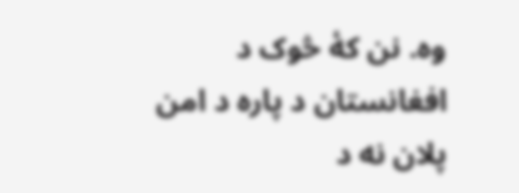وه. نن کۀ څوک د افغانستان د پاره د امن پلان نه د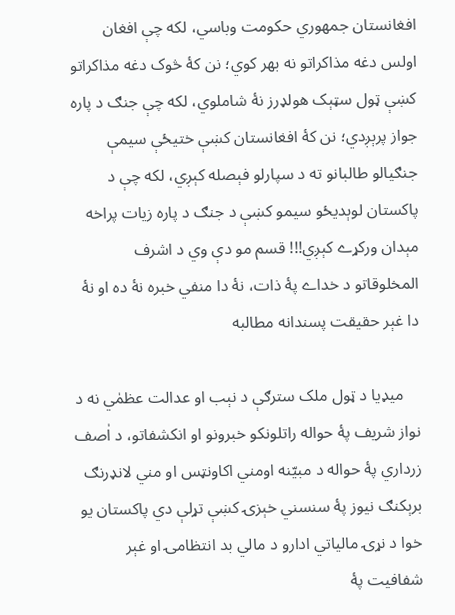افغانستان جمهوري حکومت وباسي، لکه چې افغان اولس دغه مذاکراتو نه بهر کوي؛ نن کۀ څوک دغه مذاکراتو کښې ټول سټېک هولډرز نۀ شاملوي، لکه چې جنګ د پاره جواز پرېږدي؛ نن کۀ افغانستان کښې ختیځې سیمې جنګیالو طالبانو ته د سپارلو فېصله کېږي، لکه چې د پاکستان لوېدیځو سیمو کښې د جنګ د پاره زیات پراخه مېدان ورکړے کېږي!!! قسم مو دې وي د اشرف المخلوقاتو د خداے پۀ ذات، نۀ دا منفي خبره نۀ ده او نۀ دا غېر حقیقت پسندانه مطالبه

    میډیا د ټول ملک سترګې د نېب او عدالت عظمٰي نه د نواز شریف پۀ حواله راتلونکو خبرونو او انکشفاتو، د اٰصف زرداري پۀ حواله د مبیّنه اومني اکاونټس او مني لانډرنګ برېکنګ نیوز پۀ سنسني خېزۍ کښې تړلې دي پاکستان یو خوا د نړۍ مالیاتي ادارو د مالي بد انتظامۍ او غېر شفافیت پۀ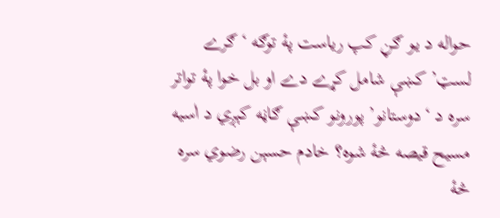حواله د یو ګڼ کپ ریاست پۀ توګه ‘ګرے لسټ’ کښې شامل کړے دے او بل خوا پۀ تواتر سره د ‘دوستانو’ پورونو کښې ګاڼه کېږي د اٰسیه مسیح قیصه څۀ شوه؟ خادم حسېن رضوي سره څۀ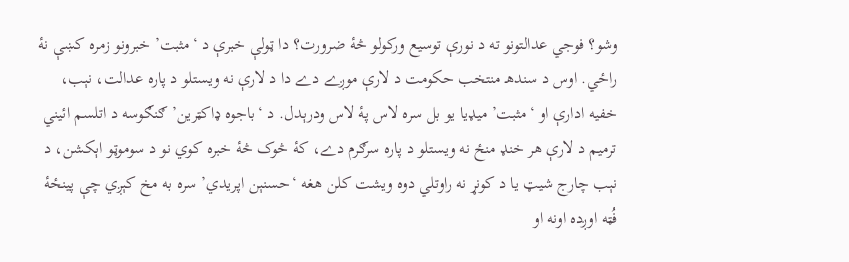وشو؟ فوجي عدالتونو ته د نورې توسیع ورکولو څۀ ضرورت؟ دا ټولې خبرې د ‘مثبت’ خبرونو زمره کښې نۀ راځي. اوس د سندهـ منتخب حکومت د لارې موږے دے دا د لارې نه ویستلو د پاره عدالت، نېب، خفیه ادارې او ‘مثبت’ میډیا یو بل سره لاس پۀ لاس ودرېدل. د ‘باجوه ډاکټرین’ ګنګوسه د اتلسم ائیني ترمیم د لارې هر خنډ منځ نه ویستلو د پاره سرګرم دے، کۀ څوک څۀ خبره کوي نو د سوموټو اېکشن، د نېب چارج شیټ یا د کونړ نه راوتلي دوه ویشت کلن هغه ‘حسنېن اپریدي’ سره به مخ کېږي چې پینځۀ فُټه اوږده اونه او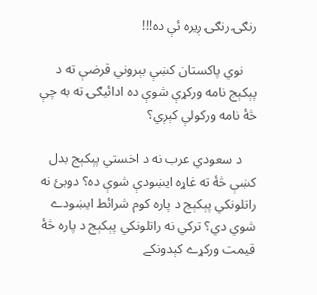رنګۍ رنګۍ ږیره ئې ده!!!

    نوي پاکستان کښې بېروني قرضې ته د پېکېج نامه ورکړې شوې ده ادائیګۍ ته به چې څۀ نامه ورکولې کېږي؟

    د سعودي عرب نه د اخستي پېکېج بدل کښې څۀ ته غاړه ایښودې شوې ده؟ دوبئ نه راتلونکي پېکېج د پاره کوم شرائط ایښودے شوي دي؟ ترکي نه راتلونکي پېکېج د پاره څۀ قیمت ورکړے کېدونکے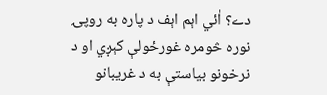دے؟ اٰئي اېم اېف د پاره به روپۍ نوره څومره غورځولې کېږي او د نرخونو بیاستې به د غریبانو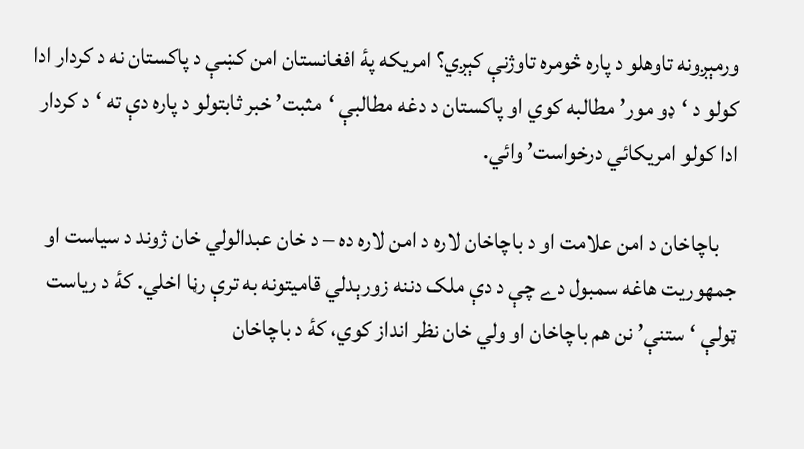ورمېږونه تاوهلو د پاره څومره تاوژنې کېږي؟ امریکه پۀ افغانستان امن کښې د پاکستان نه د کردار ادا کولو د ‘ډو مور’ مطالبه کوي او پاکستان د دغه مطالبې ‘مثبت’ خبر ثابتولو د پاره دې ته ‘د کردار ادا کولو امریکائي درخواست’ وائي.

    باچاخان د امن علامت او د باچاخان لاره د امن لاره ده – د خان عبدالولي خان ژوند د سیاست او جمهوریت هاغه سمبول دے چې د دې ملک دننه زورېدلي قامیتونه به ترې رڼا اخلي. کۀ د ریاست ټولې ‘ستنې’ نن هم باچاخان او ولي خان نظر انداز کوي، کۀ د باچاخان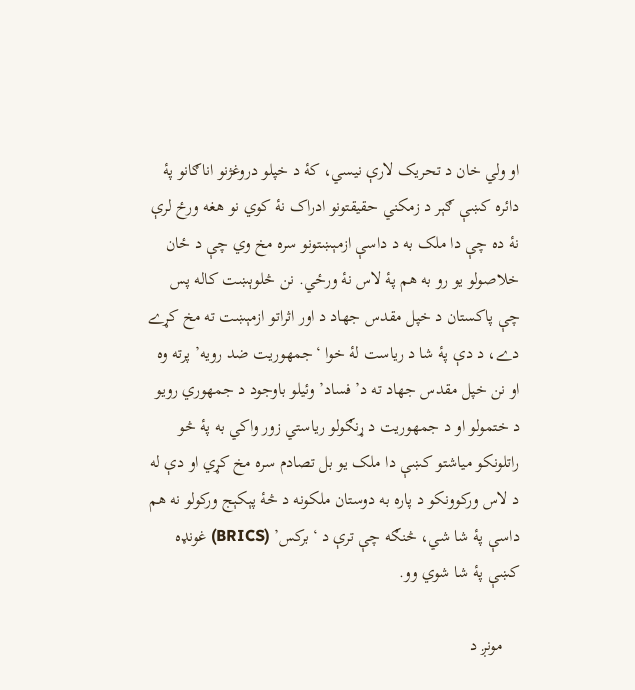او ولي خان د تحریک لارې نیسي، کۀ د خپلو دروغژنو اناګانو پۀ دائره کښې ګېر د زمکني حقیقتونو ادراک نۀ کوي نو هغه ورځ لرې نۀ ده چې دا ملک به د داسې ازمېښتونو سره مخ وي چې د ځان خلاصولو یو رو به هم پۀ لاس نۀ ورځي. نن څلوېښت کاله پس چې پاکستان د خپل مقدس جهاد د اور اثراتو ازمېښت ته مخ کړے دے، د دې پۀ شا د ریاست لۀ خوا ‘جمهوریت ضد رویه’ پرته وه او نن خپل مقدس جهاد ته د’فساد’ وئیلو باوجود د جمهوري رویو د ختمولو او د جمهوریت د ړنګولو ریاستي زور واکي به پۀ څو راتلونکو میاشتو کښې دا ملک یو بل تصادم سره مخ کړي او دې له د لاس ورکوونکو د پاره به دوستان ملکونه د څۀ پېکېج ورکولو نه هم داسې پۀ شا شي، څنګه چې ترې د ‘برکس’ (BRICS) غونډه کښې پۀ شا شوي وو.

    مونږ د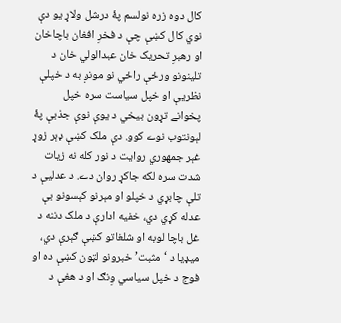کال دوه زره نولسم پۀ درشل ولاړ یو دې نوي کال کښې چې د فخرِ افغان باچاخان او رهبرِ تحریک خان عبدالولي خان د تلینونو ورځې راځي نو مونږ به د خپلې نظریې او خپل سیاست سره خپل پخوانے تړون بیخي د یوې نوې جذبې پۀ لېونتوب نوے کوو. دې ملک کښې ډېر زوړ غېر جمهوري روایت د نور کله نه زیات شدت سره لکه جاکړ روان دے. د عدلیې د تلې چابړي د خپلو او مېرنو کېسونو بې عدله کړي دي، خفیه ادارې د ملک دننه د غل باچا لوبه او شلغاتو کښې ګېرې دي، میډیا د ‘مثبت’ خبرونو لټون کښې ده او فوج د خپل سیاسي وِنګ او د هغې د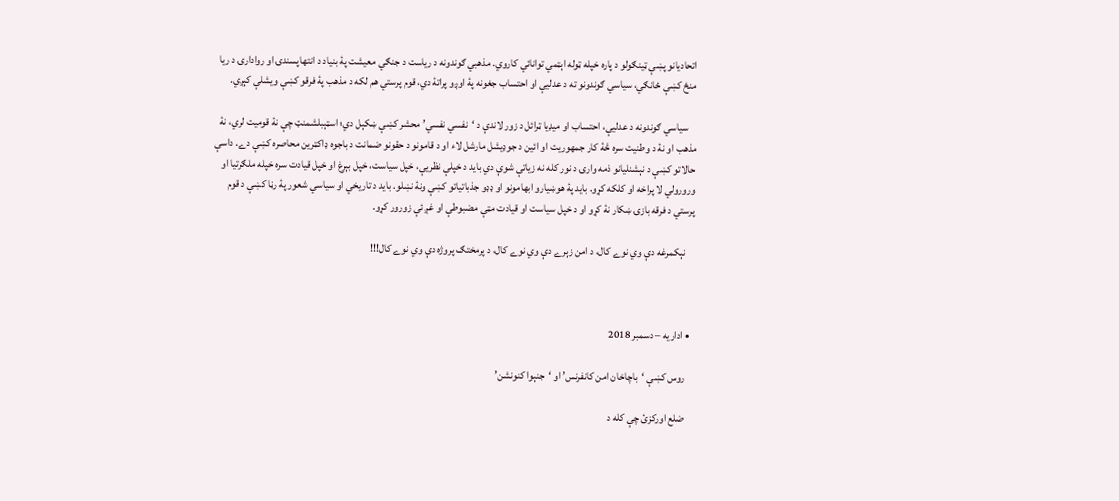اتحادیانو پښې ټینګولو د پاره خپله ټوله اېټمي توانائي کاروي. مذهبي ګوندونه د ریاست د جنګي معیشت پۀ بنیاد د انتهاپسندۍ او روادارۍ د ریا منځ کښې ځانګي، سیاسي ګوندونو ته د عدلیې او احتساب جغونه پۀ اوږو پراتۀ دي، قوم پرستي هم لکه د مذهب پۀ فرقو کښې ویشلې کېږي.

    سیاسي ګوندونه د عدلیې، احتساب او میډیا ټرائل د زور لاندې د ‘نفسي نفسي’ محشر کښې ښکېل دي؛ اسټېبلشمنټ چې نۀ قومیت لري، نۀ مذهب او نۀ د وطنیت سره څۀ کار جمهوریت او ائین د جوډیشل مارشل لاء او د قامونو د حقونو ضمانت د باجوه ډاکټرین محاصره کښې دے. داسې حالاتو کښې د نېشنلیانو ذمه وارۍ د نور کله نه زیاتې شوې دي باید د خپلې نظریې، خپل سیاست، خپل بېرغ او خپل قیادت سره خپله ملګرتیا او ورورولي لا پراخه او کلکه کړو. باید پۀ هوښیارو ابهامونو او ډډو جذباتیاتو کښې ونۀ نښلو. باید د تاریخي او سیاسي شعور پۀ رڼا کښې د قوم پرستي د فرقه بازۍ ښکار نۀ کړو او د خپل سیاست او قیادت مټې مضبوطې او غږ ئې زورور کړو.

    نېکمرغه دې وي نوے کال، د امن زېرے دې وي نوے کال، د پرمختګ پروژه دې وي نوے کال!!!



  • اداریه – دسمبر 2018

    روس کښې ‘باچاخان امن کانفرنس’ او ‘جنېوا کنونشن’

    ضلع اورکزئ چې کله د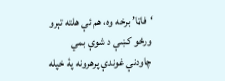‘فاټا’ برخه وه، هم ئې هلته تېرو ورځو کښې د شوې بمي چاودنې غوندې پرهرونه پۀ خپله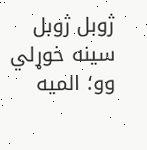ژوبل ژوبل سینه خوړلي وو؛ المیه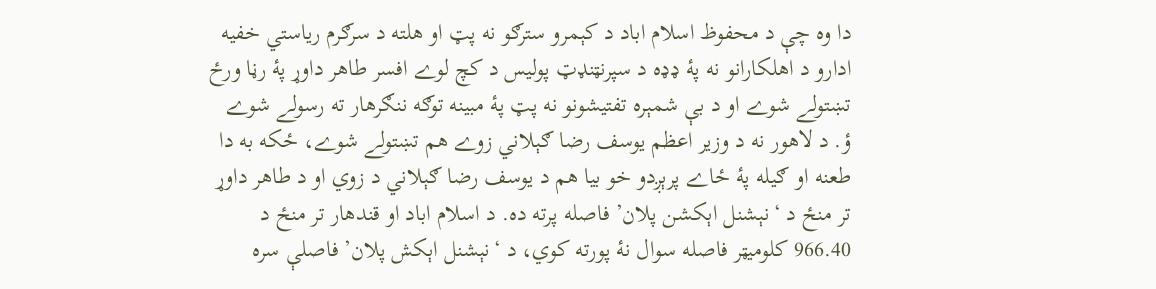دا وه چې د محفوظ اسلام اباد د کېمرو سترګو نه پټ او هلته د سرګرم ریاستي خفیه ادارو د اهلکارانو نه پۀ ډډه د سپرنټنډټ پولیس د کچ لوے افسر طاهر داوړ پۀ رڼا ورځ تښتولے شوے او د بې شمېره تفتیشونو نه پټ پۀ مبینه توګه ننګرهار ته رسولے شوے ؤ. د لاهور نه د وزیر اعظم یوسف رضا ګېلاني زوے هم تښتولے شوے، ځکه به دا طعنه او ګیله پۀ ځاے پرېږدو خو بیا هم د یوسف رضا ګېلاني د زوي او د طاهر داوړ تر منځ د ‘نېشنل اېکشن پلان’ فاصله پرته ده. د اسلام اباد او قندهار تر منځ د 966.40 کلومیټر فاصله سوال نۀ پورته کوي، د ‘نېشنل اېکش پلان’ فاصلې سره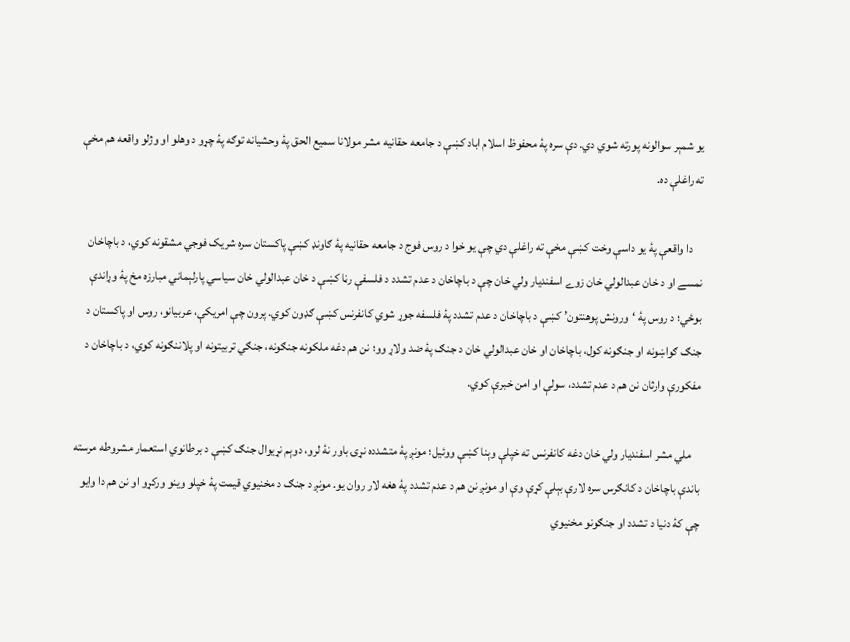یو شمېر سوالونه پورته شوي دي. دې سره پۀ محفوظ اسلام اباد کښې د جامعه حقانیه مشر مولانا سمیع الحق پۀ وحشیانه توګه پۀ چړو د وهلو او وژلو واقعه هم مخې ته راغلې ده.

    دا واقعې پۀ یو داسې وخت کښې مخې ته راغلې دي چې یو خوا د روس فوج د جامعه حقانیه پۀ ګاونډ کښې پاکستان سره شریک فوجي مشقونه کوي، د باچاخان نمسے او د خان عبدالولي خان زوے اسفندیار ولي خان چې د باچاخان د عدم تشدد د فلسفې رڼا کښې د خان عبدالولي خان سیاسي پارلېماني مبارزه مخ پۀ وړاندې بوځي؛ د روس پۀ ‘ورونش پوهنتون’ کښې د باچاخان د عدم تشدد پۀ فلسفه جوړ شوي کانفرنس کښې ګډون کوي. پرون چې امریکې، عربیانو، روس او پاکستان د جنګ ګواښونه او جنګونه کول، باچاخان او خان عبدالولي خان د جنګ پۀ ضد ولاړ وو؛ نن هم دغه ملکونه جنګونه، جنګي تربیتونه او پلاننګونه کوي، د باچاخان د مفکورې وارثان نن هم د عدم تشدد، سولې او امن خبرې کوي.

    ملي مشر اسفندیار ولي خان دغه کانفرنس ته خپلې وېنا کښې ووئیل؛ مونږ پۀ متشدده نړۍ باور نۀ لرو، دوېم نړیوال جنګ کښې د برطانوي استعمار مشروطه مرسته باندې باچاخان د کانګرس سره لارې بېلې کړې وې او مونږ نن هم د عدم تشدد پۀ هغه لار روان یو. مونږ د جنګ د مخنیوي قیمت پۀ خپلو وینو ورکړو او نن هم دا وایو چې کۀ دنیا د تشدد او جنګونو مخنیوي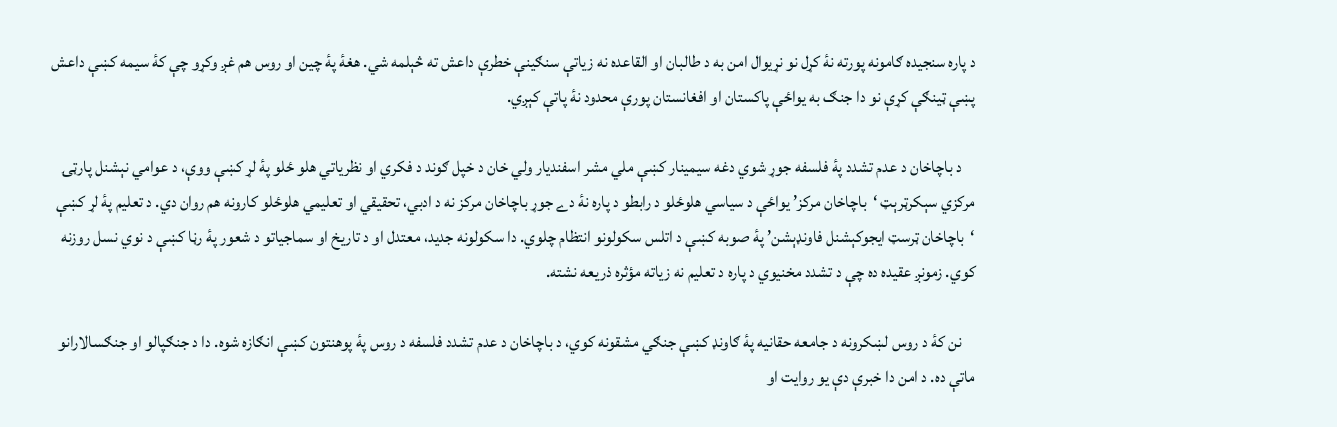د پاره سنجیده ګامونه پورته نۀ کړل نو نړیوال امن به د طالبان او القاعده نه زیاتې سنګینې خطرې داعش ته څېلمه شي. هغۀ پۀ چین او روس هم غږ وکړو چې کۀ سیمه کښې داعش پښې ټینګې کړې نو دا جنګ به یواځې پاکستان او افغانستان پورې محدود نۀ پاتې کېږي.

    د باچاخان د عدم تشدد پۀ فلسفه جوړ شوي دغه سیمینار کښې ملي مشر اسفندیار ولي خان د خپل ګوند د فکري او نظریاتي هلو ځلو پۀ لړ کښې ووې، د عوامي نېشنل پارټۍ مرکزي سېکرټرېټ ‘باچاخان مرکز’ یواځې د سیاسي هلوځلو د رابطو د پاره نۀ دے جوړ باچاخان مرکز نه د ادبي، تحقیقي او تعلیمي هلوځلو کارونه هم روان دي. د تعلیم پۀ لړ کښې ‘باچاخان ټرسټ ایجوکېشنل فاونډېشن’ پۀ صوبه کښې د اتلس سکولونو انتظام چلوي. دا سکولونه جدید، معتدل او د تاریخ او سماجیاتو د شعور پۀ رڼا کښې د نوي نسل روزنه کوي. زمونږ عقیده ده چې د تشدد مخنیوي د پاره د تعلیم نه زیاته مؤثره ذریعه نشته.

    نن کۀ د روس لښکرونه د جامعه حقانیه پۀ ګاونډ کښې جنګي مشقونه کوي، د باچاخان د عدم تشدد فلسفه د روس پۀ پوهنتون کښې انګازه شوه. دا د جنګپالو او جنګسالارانو ماتې ده. د امن دا خبرې دې یو روایت او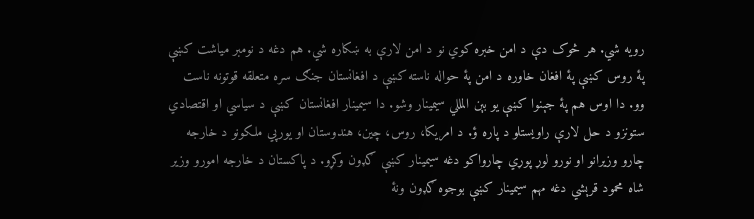رویه شي. هر څوک دې د امن خبره کوي نو د امن لارې به ښکاره شي. هم دغه د نومبر میاشت کښې پۀ روس کښې پۀ افغان خاوره د امن پۀ حواله ناسته کښې د افغانستان جنګ سره متعلقه قوتونه ناست وو. دا اوس هم پۀ جېنوا کښې یو بېن المللي سیمینار وشو. دا سیمینار افغانستان کښې د سیاسي او اقتصادي ستونزو د حل لارې راویستلو د پاره ؤ. د امریکا، روس، چین، هندوستان او یورپي ملکونو د خارجه چارو وزیرانو او نورو لوړ پوړي چارواکو دغه سیمینار کښې ګډون وکړو. د پاکستان د خارجه امورو وزیر شاه محمود قرېشي دغه مهم سیمینار کښې بوجوه ګډون ونۀ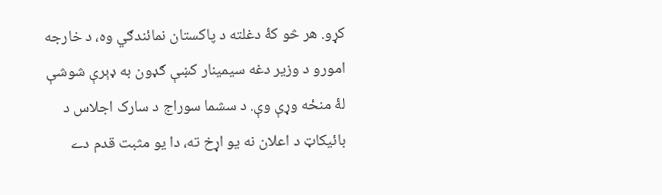کړو. هر څو کۀ دغلته د پاکستان نمائندګي وه، د خارجه امورو د وزیر دغه سیمینار کښې ګډون به ډېرې شوشې لۀ منځه وړې وې. د سشما سوراج د سارک اجلاس د بائیکاټ د اعلان نه یو اړخ ته، دا یو مثبت قدم دے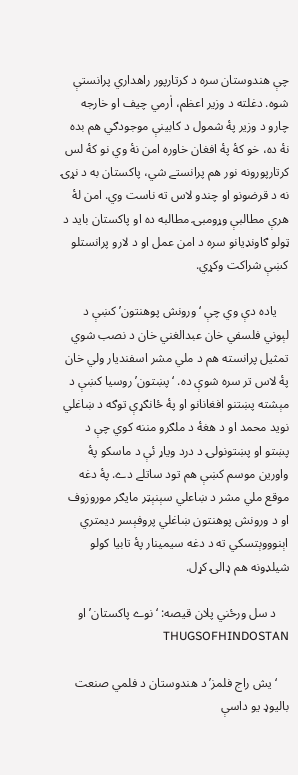چې هندوستان سره د کرتارپور راهداري پرانستې شوه. دغلته د وزیر اعظم، اٰرمي چیف او خارجه چارو د وزیر پۀ شمول د کابینې موجودګي هم بده نۀ ده، خو کۀ پۀ افغان خاوره امن نۀ وي نو کۀ لس کرتارپورونه نور هم پرانستے شي، پاکستان به د نړۍ نه د قرضونو او چندو لاس ته ناست وي. امن لۀ هرې مطالبې وړومبۍ مطالبه ده او پاکستان باید د ټولو ګاونډیانو سره د امن عمل او د لارو پرانستلو کښې شراکت وکړي.

    یاده دې وي چې ‘ورونش پوهنتون’ کښې د لېوني فلسفي خان عبدالغني خان د نصب شوي تمثیل پرانسته هم د ملي مشر اسفندیار ولي خان پۀ لاس تر سره شوې ده. ‘پښتون’ روسیا کښې د مېشته پښتنو افغانانو او پۀ ځانګړې توګه د ښاغلي نوید محمد او د هغۀ د ملګرو مننه کوي چې د پښتو او پښتونولۍ د درد ویاړ ئې د ماسکو پۀ واورین موسم کښې هم تود ساتلے دے. پۀ دغه موقع ملي مشر د ښاعلي سېنېټر مایګر موروزوف او د ورونش پوهنتون ښاغلي پروفېسر دیمتري اېنوووېتسکي ته د دغه سیمینار پۀ تابیا کولو شیلډونه هم ډالۍ کړل.

    د سل ورځني پلان قیصه: ‘نوے پاکستان’ او THUGSOFHINDOSTAN

    ‘یش راج فلمز’ د هندوستان د فلمي صنعت بالیوډ یو داسې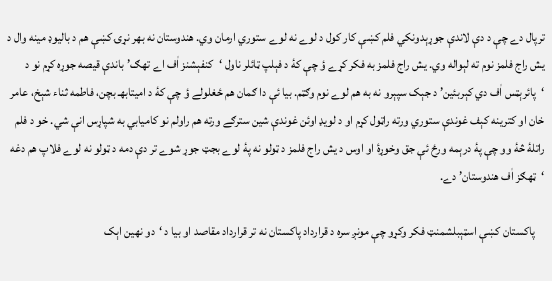ترپال دے چې د دې لاندې جوړېدونکي فلم کښې کار کول د لوے نه لوے ستوري ارمان وي. هندوستان نه بهر نړۍ کښې هم د بالیوډ مینه وال د یش راج فلمز نوم ته لېواله وي. یش راج فلمز به فکر کړے ؤ چې کۀ د فېلپ ټائلر ناول ‘کنفېشنز اٰف اے تهګ’ باندې قیصه جوړه کړم نو د ‘پائرېټس اٰف دي کېربئین’ د جېک سپېرو نه به هم لوے نوم وګټم. بیا ئې دا ګمان هم ځغلولے ؤ چې کۀ د امیتابهـ بچن، فاطمه ثناء شېخ، عامر خان او کترینه کېف غوندې ستوري ورته راټول کړم او د لويډ اوئن غوندې شین سترګے ورته هم راولم نو کامیابي به شپاړس انې شي. خو د فلم راتلۀ څۀ وو چې پۀ درېمه ورځ ئې جق وخوړۀ او اوس د یش راج فلمز د ټولو نه پۀ لوے بجټ جوړ شوے تر دې دمه د ټولو نه لوے فلاپ هم دغه ‘ټهګز اٰف هندوستان’ دے.

    پاکستان کښې اسټېبلشمنټ فکر وکړو چې مونږ سره د قرارداد پاکستان نه تر قرارداد مقاصد او بیا د ‘دو نهین اېک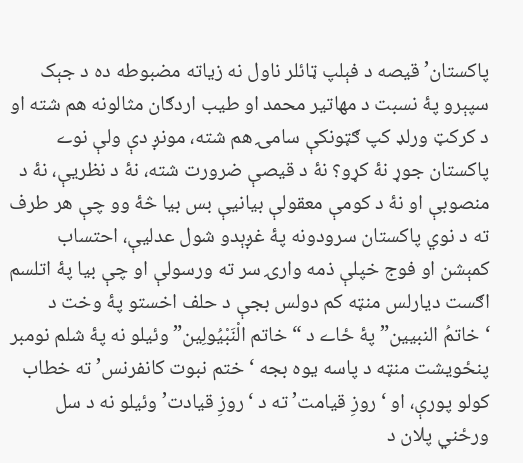پاکستان’ قیصه د فېلپ ټائلر ناول نه زیاته مضبوطه ده د جېک سپېرو پۀ نسبت د مهاتیر محمد او طیب اردګان مثالونه هم شته او د کرکټ ورلډ کپ ګټونکې سامۍ هم شته، مونږ دې ولې نوے پاکستان جوړ نۀ کړو؟ نۀ د قیصې ضرورت شته، نۀ د نظریې، نۀ د منصوبې او نۀ د کومې معقولې بیانیې بس بیا څۀ وو چې هر طرف ته د نوي پاکستان سرودونه پۀ غږېدو شول عدلیې، احتساب کمېشن او فوج خپلې ذمه وارۍ سر ته ورسولې او چې بیا پۀ اتلسم اګست دیارلس منټه کم دولس بجې د حلف اخستو پۀ وخت د ‘خاتمُ النبیین” پۀ ځاے د “خاتم الْنَبْیُولِین” وئیلو نه پۀ شلم نومبر پنځویشت منټه د پاسه یوه بجه ‘ختم نبوت کانفرنس’ ته خطاب کولو پورې، او ‘روزِ قیامت’ ته د ‘روزِ قیادت’ وئیلو نه د سل ورځني پلان د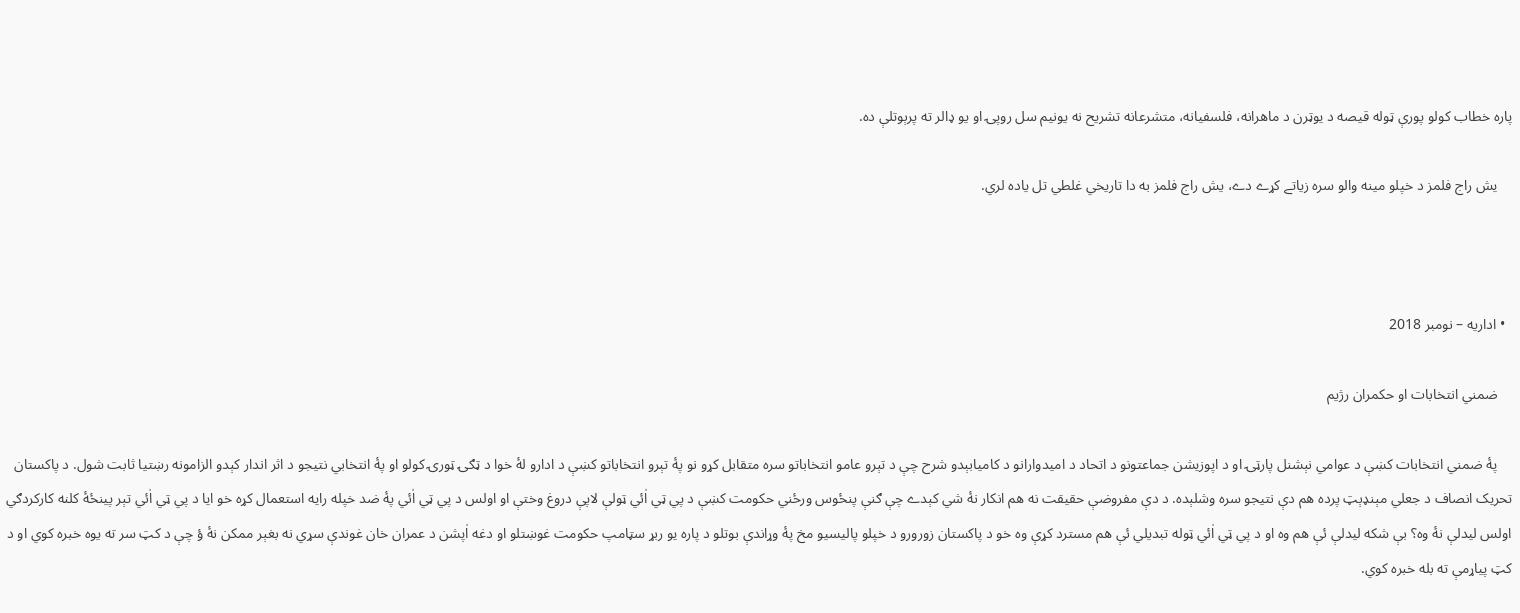پاره خطاب کولو پورې ټوله قیصه د يوټرن د ماهرانه، فلسفیانه، متشرعانه تشریح نه یونیم سل روپۍ او یو ډالر ته پرېوتلې ده.

    یش راج فلمز د خپلو مینه والو سره زیاتے کړے دے، یش راج فلمز به دا تاریخي غلطي تل یاده لري.



  • اداريه – نومبر 2018

    ضمني انتخابات او حکمران رژیم

    پۀ ضمني انتخابات کښې د عوامي نېشنل پارټۍ او د اپوزیشن جماعتونو د اتحاد د امیدوارانو د کامیابېدو شرح چې د تېرو عامو انتخاباتو سره متقابل کړو نو پۀ تېرو انتخاباتو کښې د ادارو لۀ خوا د ټګۍ ټورۍ کولو او پۀ انتخابي نتیجو د اثر اندار کېدو الزامونه رښتیا ثابت شول. د پاکستان تحریک انصاف د جعلي مېنډېټ پرده هم دې نتیجو سره وشلېده. د دې مفروضې حقیقت نه هم انکار نۀ شي کېدے چې ګنې پنځوس ورځني حکومت کښې د پي ټي اٰئي ټولې لاپې دروغ وختې او اولس د پي ټي اٰئي پۀ ضد خپله رایه استعمال کړه خو ایا د پي ټي اٰئي تېر پینځۀ کلنه کارکردګي اولس لیدلې نۀ وه؟ بې شکه لیدلې ئې هم وه او د پي ټي اٰئي ټوله تبدیلي ئې هم مسترد کړې وه خو د پاکستان زورورو د خپلو پالیسیو مخ پۀ وړاندې بوتلو د پاره یو ربړ سټامپ حکومت غوښتلو او دغه اٰپشن د عمران خان غوندې سړي نه بغېر ممکن نۀ ؤ چې د کټ سر ته یوه خبره کوي او د کټ پیاړمې ته بله خبره کوي.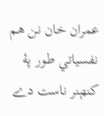عمران خان نن هم نفسیاتي طور پۀ کنټېنر ناست دے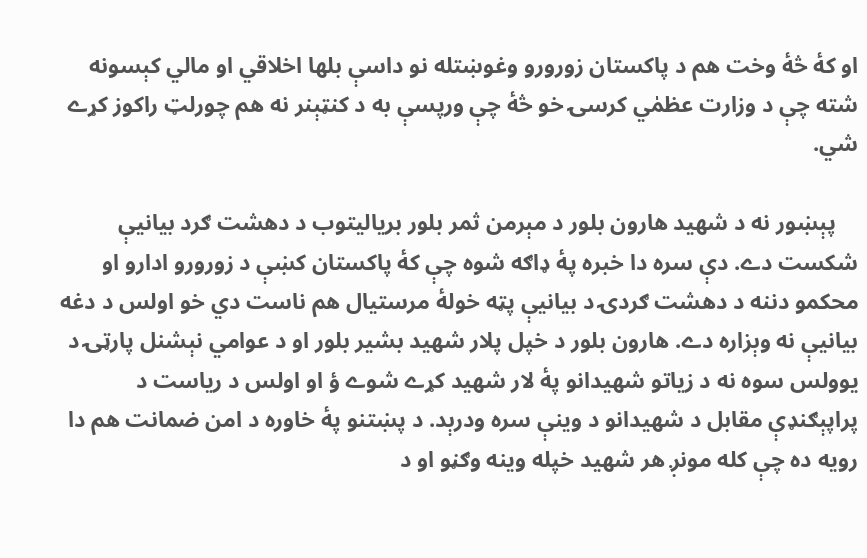او کۀ څۀ وخت هم د پاکستان زورورو وغوښتله نو داسې بلها اخلاقي او مالي کېسونه شته چې د وزارت عظمٰي کرسۍ خو څۀ چې ورپسې به د کنټېنر نه هم چورلټ راکوز کړے شي.

    پېښور نه د شهید هارون بلور د مېرمن ثمر بلور بریالیتوب د دهشت ګرد بیانیې شکست دے. دې سره دا خبره پۀ ډاګه شوه چې کۀ پاکستان کښې د زورورو ادارو او محکمو دننه د دهشت ګردۍ د بیانیې پټه خولۀ مرستیال هم ناست دي خو اولس د دغه بیانیې نه وېزاره دے. هارون بلور د خپل پلار شهید بشیر بلور او د عوامي نېشنل پارټۍ د یوولس سوه نه د زیاتو شهیدانو پۀ لار شهید کړے شوے ؤ او اولس د ریاست د پراپېګنډې مقابل د شهیدانو د وینې سره ودرېد. د پښتنو پۀ خاوره د امن ضمانت هم دا رویه ده چې کله مونږ هر شهید خپله وینه وګڼو او د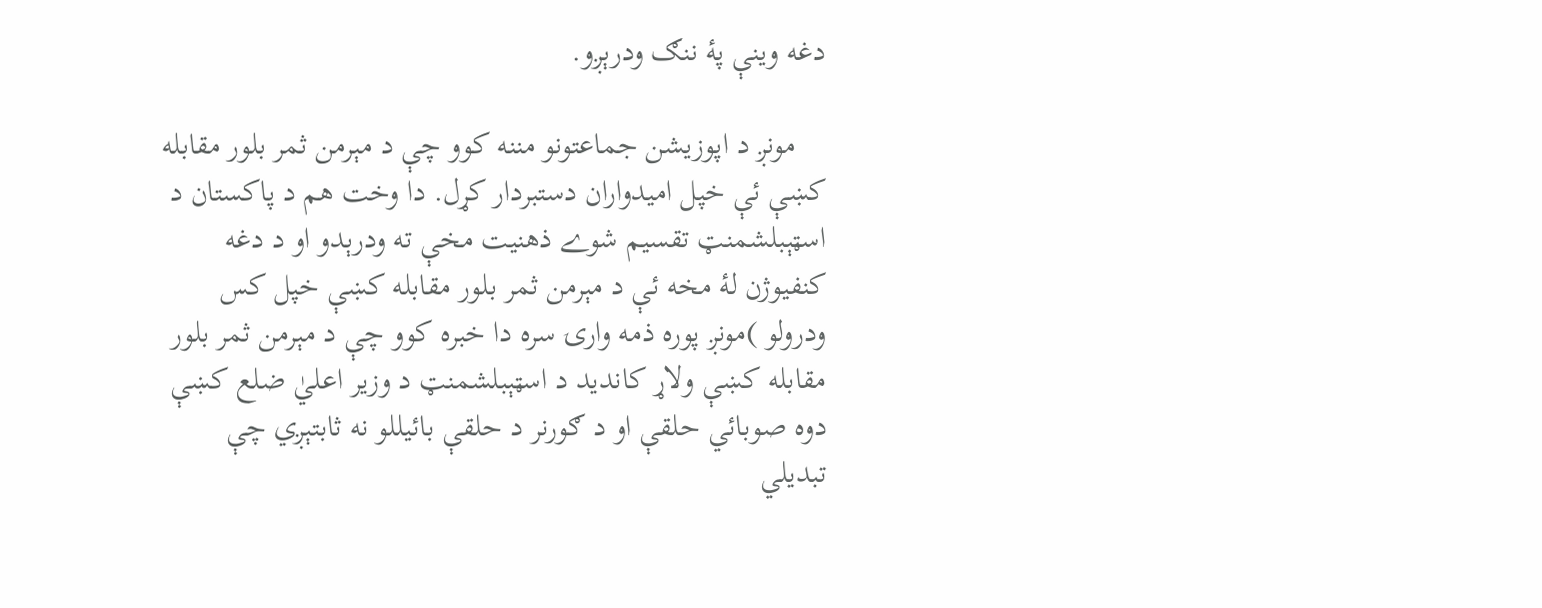دغه وینې پۀ ننګ ودرېږو.

    مونږ د اپوزیشن جماعتونو مننه کوو چې د مېرمن ثمر بلور مقابله کښې ئې خپل امیدواران دستبردار کړل. دا وخت هم د پاکستان د اسټېبلشمنټ تقسیم شوے ذهنیت مخې ته ودرېدو او د دغه کنفیوژن لۀ مخه ئې د مېرمن ثمر بلور مقابله کښې خپل کس ودرولو )مونږ پوره ذمه وارۍ سره دا خبره کوو چې د مېرمن ثمر بلور مقابله کښې ولاړ کاندید د اسټېبلشمنټ د وزیر اعليٰ ضلع کښې دوه صوبائي حلقې او د ګورنر د حلقې بائیللو نه ثابتېږي چې تبدیلي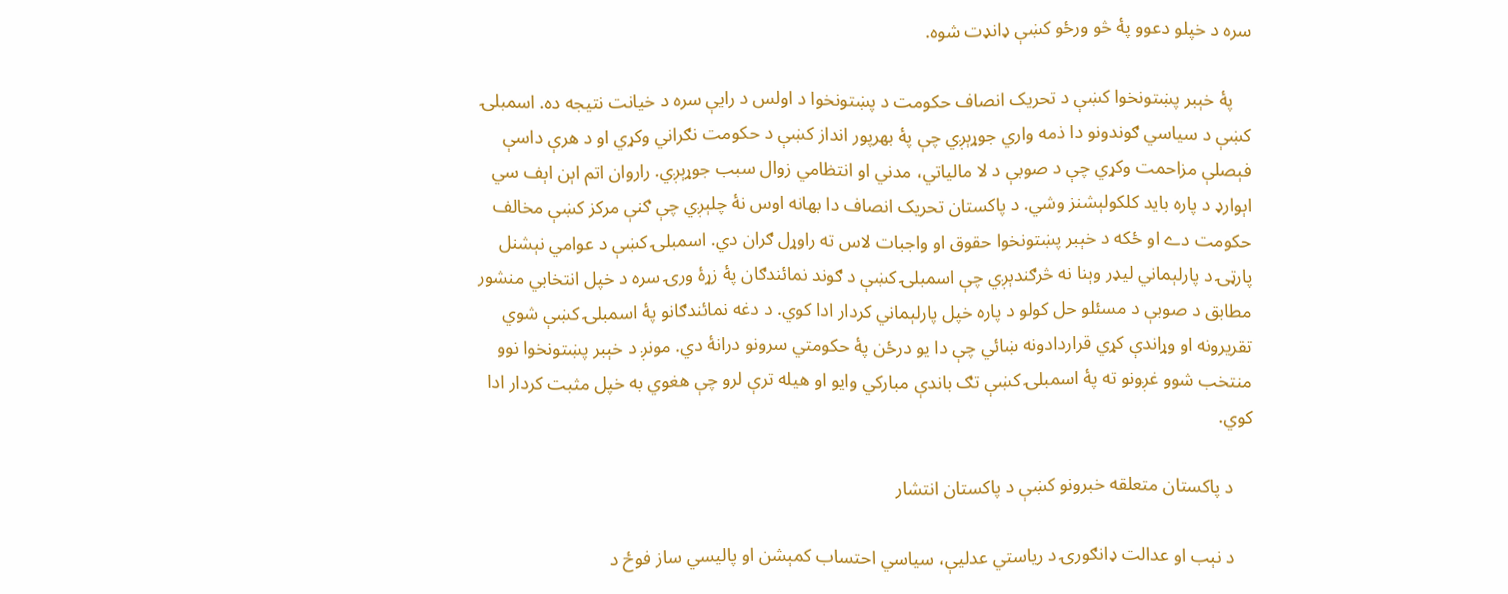سره د خپلو دعوو پۀ څو ورځو کښې ډانډت شوه.

    پۀ خېبر پښتونخوا کښې د تحریک انصاف حکومت د پښتونخوا د اولس د رایې سره د خیانت نتیجه ده. اسمبلۍ کښې د سیاسي ګوندونو دا ذمه واري جوړېږي چې پۀ بهرپور انداز کښې د حکومت نګراني وکړي او د هرې داسې فېصلې مزاحمت وکړي چې د صوبې د لا مالیاتي، مدني او انتظامي زوال سبب جوړېږي. راروان اتم اېن اېف سي اېوارډ د پاره باید کلکولېشنز وشي. د پاکستان تحریک انصاف دا بهانه اوس نۀ چلېږي چې ګنې مرکز کښې مخالف حکومت دے او ځکه د خېبر پښتونخوا حقوق او واجبات لاس ته راوړل ګران دي. اسمبلۍ کښې د عوامي نېشنل پارټۍ د پارلېماني لیډر وېنا نه څرګندېږي چې اسمبلۍ کښې د ګوند نمائندګان پۀ زړۀ ورۍ سره د خپل انتخابي منشور مطابق د صوبې د مسئلو حل کولو د پاره خپل پارلېماني کردار ادا کوي. د دغه نمائندګانو پۀ اسمبلۍ کښې شوي تقریرونه او وړاندې کړي قراردادونه ښائي چې دا یو درځن پۀ حکومتي سرونو درانۀ دي. مونږ د خېبر پښتونخوا نوو منتخب شوو غږونو ته پۀ اسمبلۍ کښې تګ باندې مبارکي وایو او هیله ترې لرو چې هغوي به خپل مثبت کردار ادا کوي.

    د پاکستان متعلقه خبرونو کښې د پاکستان انتشار

    د نېب او عدالت ډانګورۍ د ریاستي عدلیې، سیاسي احتساب کمېشن او پالیسي ساز فوځ د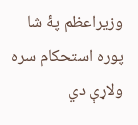وزیراعظم پۀ شا پوره استحکام سره ولاړې دي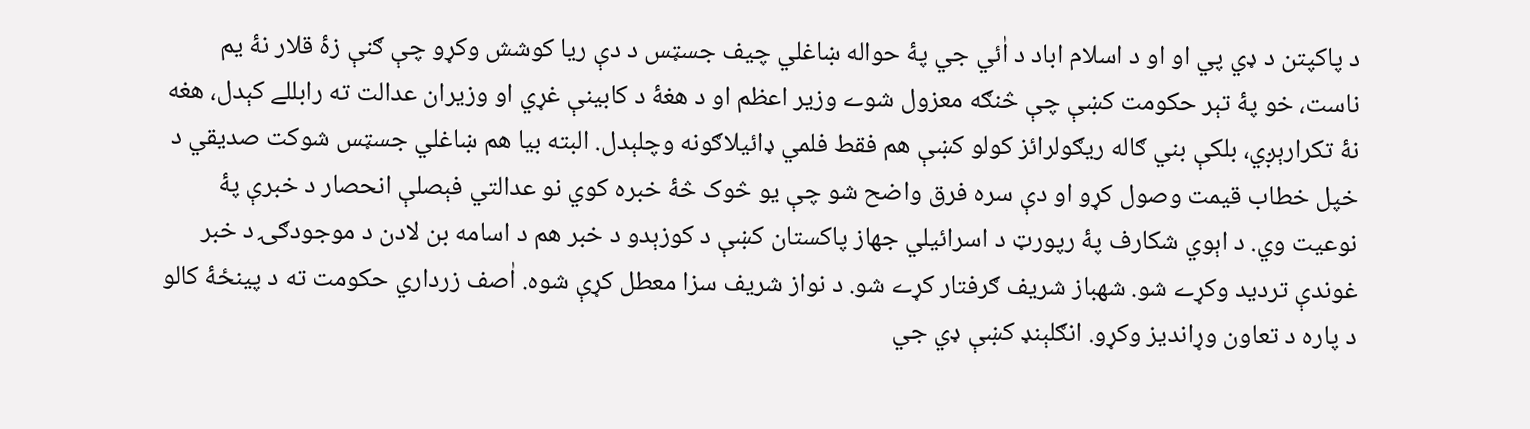د پاکپتن د ډي پي او او د اسلام اباد د اٰئي جي پۀ حواله ښاغلي چیف جسټس د دې ریا کوشش وکړو چې ګنې زۀ قلار نۀ یم ناست، خو پۀ تېر حکومت کښې چې څنګه معزول شوے وزیر اعظم او د هغۀ د کابینې غړي او وزیران عدالت ته رابللے کېدل، هغه نۀ تکرارېږي، بلکې بني ګاله ریګولرائز کولو کښې هم فقط فلمي ډائیلاګونه وچلېدل. البته بیا هم ښاغلي جسټس شوکت صدیقي د خپل خطاب قیمت وصول کړو او دې سره فرق واضح شو چې یو څوک څۀ خبره کوي نو عدالتي فېصلې انحصار د خبرې پۀ نوعیت وي. د اېوي شکارف پۀ رپورټ د اسرائیلي جهاز پاکستان کښې د کوزېدو د خبر هم د اسامه بن لادن د موجودګۍ د خبر غوندې تردید وکړے شو. شهباز شریف ګرفتار کړے شو. د نواز شریف سزا معطل کړې شوه. اٰصف زرداري حکومت ته د پینځۀ کالو د پاره د تعاون وړاندیز وکړو. انګلېنډ کښې ډي جي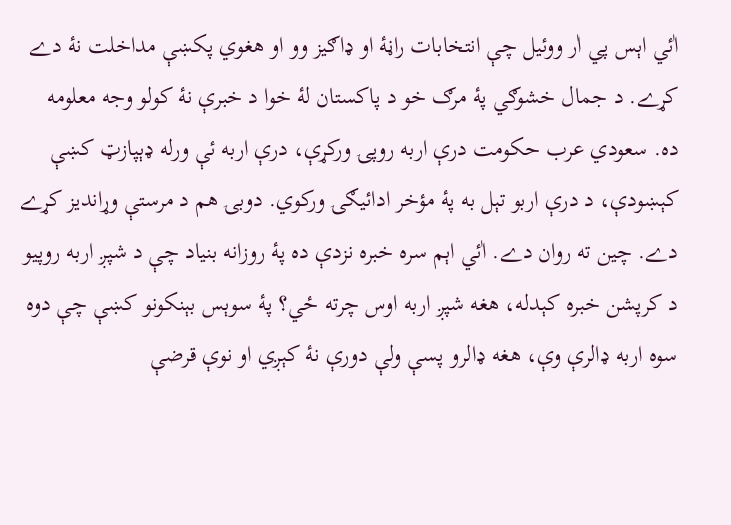اٰئي اېس پي اٰر ووئیل چې انتخابات راڼۀ او ډاګیز وو او هغوي پکښې مداخلت نۀ دے کړے. د جمال خشوګي پۀ مرګ خو د پاکستان لۀ خوا د خبرې نۀ کولو وجه معلومه ده. سعودي عرب حکومت درې اربه روپۍ ورکړې، درې اربه ئې ورله ډېپازټ کښې کېښودې، د درې اربو تېل به پۀ مؤخر ادائیګۍ ورکوي. دوبۍ هم د مرستې وړاندیز کړے دے. چین ته روان دے. اٰئي اېم سره خبره نزدې ده پۀ روزانه بنیاد چې د شپږ اربه روپیو د کرپشن خبره کېدله، هغه شپږ اربه اوس چرته ځي؟ پۀ سوېس بېنکونو کښې چې دوه سوه اربه ډالرې وې، هغه ډالرو پسې ولې دورې نۀ کېږي او نوې قرضې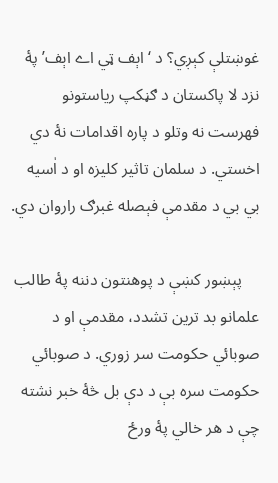غوښتلې کېږي؟ د ‘اېف ټي اے اېف’ پۀ نزد لا پاکستان د ګڼکپ ریاستونو فهرست نه وتلو د پاره اقدامات نۀ دي اخستي. د سلمان تاثیر کلیزه او د اٰسیه بي بي د مقدمې فېصله غبرګ راروان دي.

    پېښور کښې د پوهنتون دننه پۀ طالب علمانو بد ترین تشدد، مقدمې او د صوبائي حکومت سر زوري. د صوبائي حکومت سره بې د دې بل څۀ خبر نشته چې د هر خالي پۀ ورځ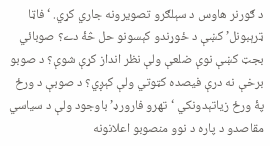د ګورنر هاوس د سېلګرو تصویرونه جاري کړي. ‘فاټا ټرېبونل’ کښې د ځوړندو کېسونو حل څۀ دے؟ صوبائي بجټ کښې نوې ضلعې ولې نظر انداز کړې شوې؟ د صوبو برخې نه درې فیصده کټوتي ولې کېږي؟ د صوبې د ورځ پۀ ورځ زیاتېدونکي ‘تهرو فارورډ’ باوجود ولې د سیاسي مقاصدو د پاره د نوو منصوبو اعلانونه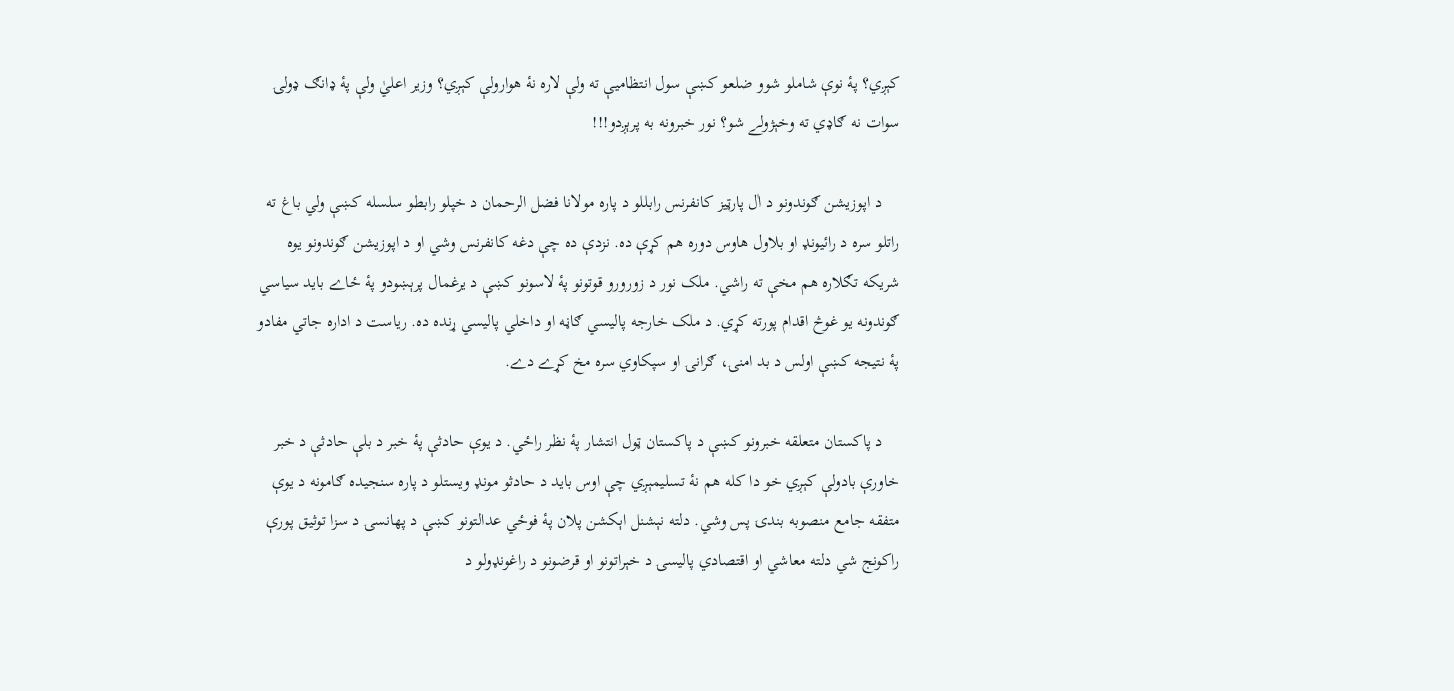کېږي؟ پۀ نوې شاملو شوو ضلعو کښې سول انتظامیې ته ولې لاره نۀ هوارولې کېږي؟ وزیر اعليٰ ولې پۀ ډانګ ډولۍ سوات نه ګاډي ته وخېژولے شو؟ نور خبرونه به پرېږدو!!!

    د اپوزیشن ګوندونو د اٰل پارټيز کانفرنس رابللو د پاره مولانا فضل الرحمان د خپلو رابطو سلسله کښې ولي باغ ته راتلو سره د رائیونډ او بلاول هاوس دوره هم کړې ده. نزدې ده چې دغه کانفرنس وشي او د اپوزیشن ګوندونو یوه شریکه تګلاره هم مخې ته راشي. ملک نور د زورورو قوتونو پۀ لاسونو کښې د یرغمال پرېښودو پۀ ځاے باید سیاسي ګوندونه یو غوڅ اقدام پورته کړي. د ملک خارجه پالیسي ګاڼه او داخلي پالیسي ړنده ده. ریاست د اداره جاتي مفادو پۀ نتیجه کښې اولس د بد امنۍ، ګرانۍ او سپکاوي سره مخ کړے دے.

    د پاکستان متعلقه خبرونو کښې د پاکستان ټول انتشار پۀ نظر راځي. د یوې حادثې پۀ خبر د بلې حادثې د خبر خاورې بادولې کېږي خو دا کله هم نۀ تسلیمېږي چې اوس باید د حادثو مونډ ویستلو د پاره سنجیده ګامونه د یوې متفقه جامع منصوبه بندۍ پس وشي. دلته نېشنل اېکشن پلان پۀ فوځي عدالتونو کښې د پهانسۍ د سزا توثیق پورې راکونج شي دلته معاشي او اقتصادي پالیسۍ د خېراتونو او قرضونو د راغونډولو د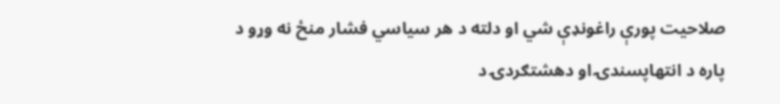صلاحیت پورې راغونډې شي او دلته د هر سیاسي فشار منځ نه وړو د پاره د انتهاپسندۍ او دهشتګردۍ د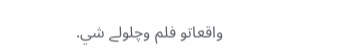واقعاتو فلم وچلولے شي.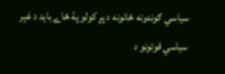سیاسي ګوندونه ځانونه د پړ کولو پۀ ځاے باید د غېر سیاسي قوتونو د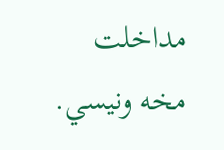مداخلت مخه ونیسي.